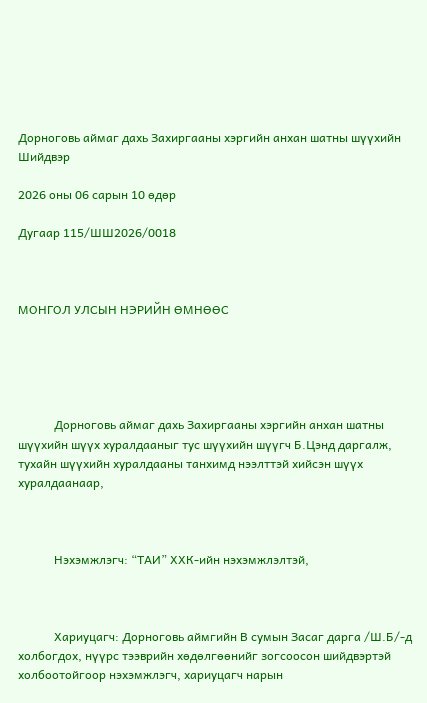Дорноговь аймаг дахь Захиргааны хэргийн анхан шатны шүүхийн Шийдвэр

2026 оны 06 сарын 10 өдөр

Дугаар 115/ШШ2026/0018



МОНГОЛ УЛСЫН НЭРИЙН ӨМНӨӨС





            Дорноговь аймаг дахь Захиргааны хэргийн анхан шатны шүүхийн шүүх хуралдааныг тус шүүхийн шүүгч Б.Цэнд даргалж, тухайн шүүхийн хуралдааны танхимд нээлттэй хийсэн шүүх хуралдаанаар,



            Нэхэмжлэгч: “ТАИ” ХХК-ийн нэхэмжлэлтэй,



            Хариуцагч: Дорноговь аймгийн В сумын Засаг дарга /Ш.Б/-д холбогдох, нүүрс тээврийн хөдөлгөөнийг зогсоосон шийдвэртэй холбоотойгоор нэхэмжлэгч, хариуцагч нарын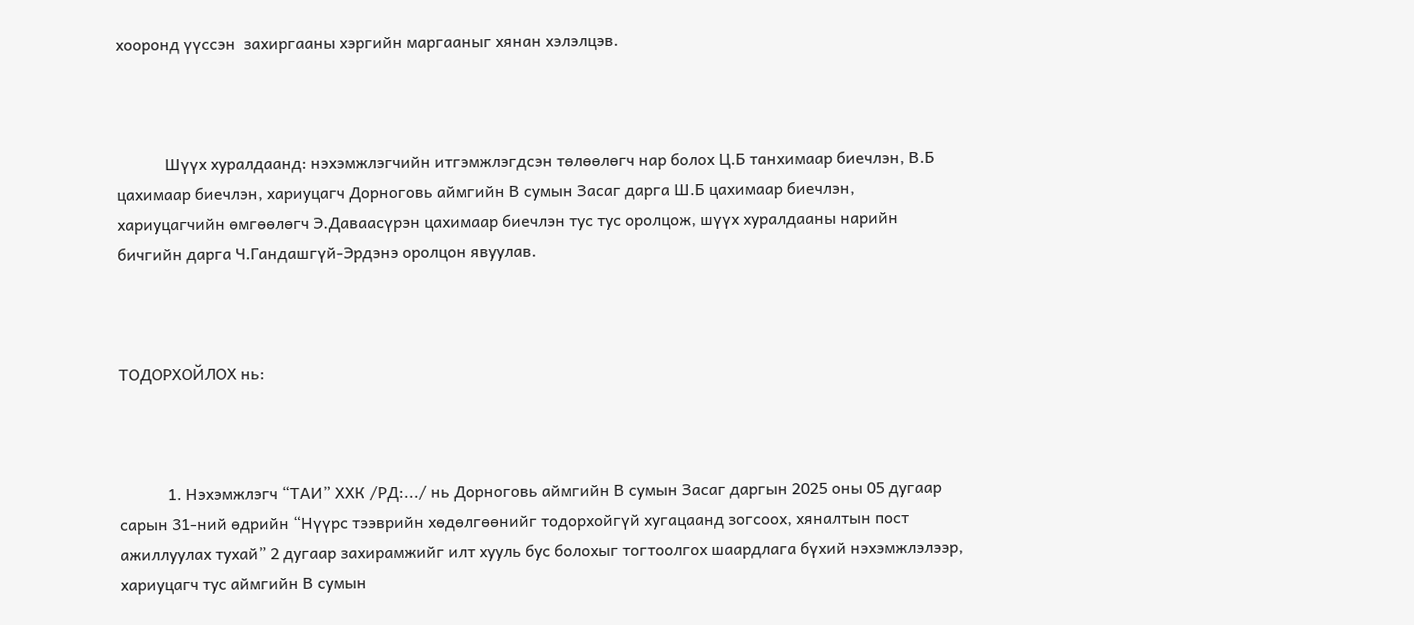хооронд үүссэн  захиргааны хэргийн маргааныг хянан хэлэлцэв.



            Шүүх хуралдаанд: нэхэмжлэгчийн итгэмжлэгдсэн төлөөлөгч нар болох Ц.Б танхимаар биечлэн, В.Б цахимаар биечлэн, хариуцагч Дорноговь аймгийн В сумын Засаг дарга Ш.Б цахимаар биечлэн, хариуцагчийн өмгөөлөгч Э.Даваасүрэн цахимаар биечлэн тус тус оролцож, шүүх хуралдааны нарийн бичгийн дарга Ч.Гандашгүй-Эрдэнэ оролцон явуулав.



ТОДОРХОЙЛОХ нь:



            1. Нэхэмжлэгч “ТАИ” ХХК /РД:.../ нь Дорноговь аймгийн В сумын Засаг даргын 2025 оны 05 дугаар сарын 31-ний өдрийн “Нүүрс тээврийн хөдөлгөөнийг тодорхойгүй хугацаанд зогсоох, хяналтын пост ажиллуулах тухай” 2 дугаар захирамжийг илт хууль бус болохыг тогтоолгох шаардлага бүхий нэхэмжлэлээр, хариуцагч тус аймгийн В сумын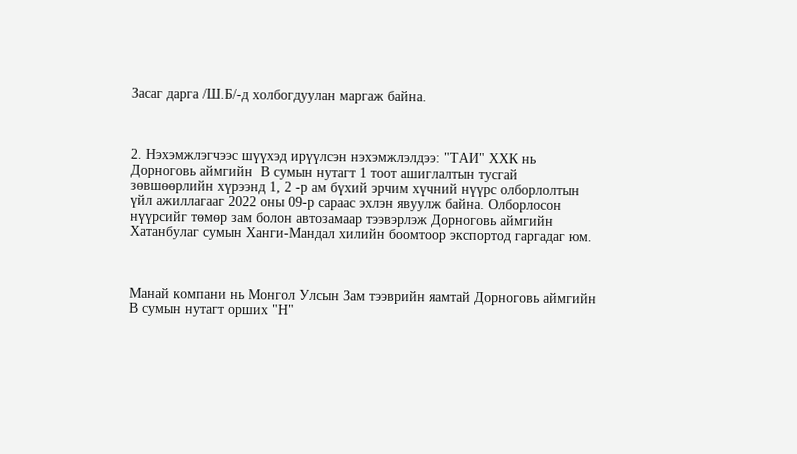Засаг дарга /Ш.Б/-д холбогдуулан маргаж байна.



2. Нэхэмжлэгчээс шүүхэд ирүүлсэн нэхэмжлэлдээ: "ТАИ" ХХК нь Дорноговь аймгийн  В сумын нутагт 1 тоот ашиглалтын тусгай зөвшөөрлийн хүрээнд 1, 2 -р ам бүхий эрчим хүчний нүүрс олборлолтын үйл ажиллагааг 2022 оны 09-р сараас эхлэн явуулж байна. Олборлосон нүүрсийг төмөр зам болон автозамаар тээвэрлэж Дорноговь аймгийн Хатанбулаг сумын Ханги-Мандал хилийн боомтоор экспортод гаргадаг юм.



Манай компани нь Монгол Улсын Зам тээврийн яамтай Дорноговь аймгийн В сумын нутагт орших "Н"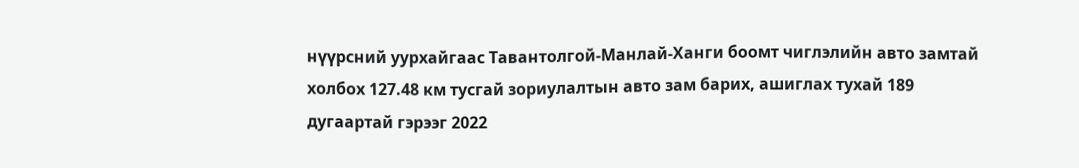нүүрсний уурхайгаас Тавантолгой-Манлай-Ханги боомт чиглэлийн авто замтай холбох 127.48 км тусгай зориулалтын авто зам барих, ашиглах тухай 189 дугаартай гэрээг 2022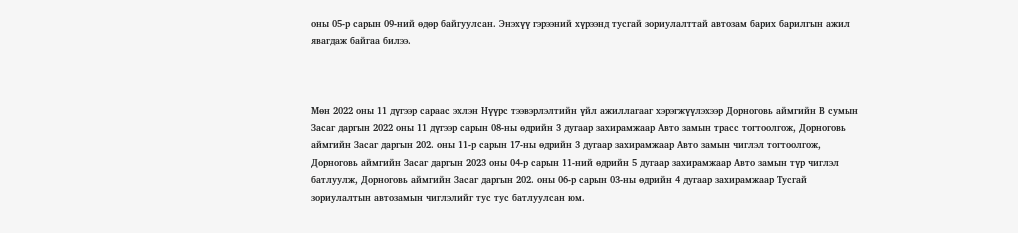оны 05-р сарын 09-ний өдөр байгуулсан. Энэхүү гэрээний хүрээнд тусгай зориулалттай автозам барих барилгын ажил явагдаж байгаа билээ.



Мөн 2022 оны 11 дүгээр сараас эхлэн Нүүрс тээвэрлэлтийн үйл ажиллагааг хэрэгжүүлэхээр Дорноговь аймгийн В сумын Засаг даргын 2022 оны 11 дүгээр сарын 08-ны өдрийн 3 дугаар захирамжаар Авто замын трасс тогтоолгож, Дорноговь аймгийн Засаг даргын 202. оны 11-р сарын 17-ны өдрийн 3 дугаар захирамжаар Авто замын чиглэл тогтоолгож, Дорноговь аймгийн Засаг даргын 2023 оны 04-р сарын 11-ний өдрийн 5 дугаар захирамжаар Авто замын түр чиглэл батлуулж, Дорноговь аймгийн Засаг даргын 202. оны 06-р сарын 03-ны өдрийн 4 дугаар захирамжаар Тусгай зориулалтын автозамын чиглэлийг тус тус батлуулсан юм.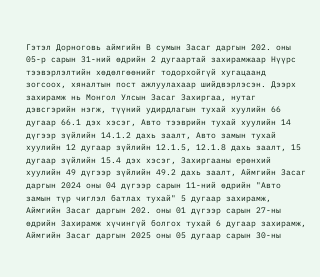Гэтэл Дорноговь аймгийн В сумын Засаг даргын 202. оны 05-р сарын 31-ний өдрийн 2 дугаартай захирамжаар Нүүрс тээвэрлэлтийн хөдөлгөөнийг тодорхойгүй хугацаанд зогсоох, хяналтын пост ажлуулахаар шийдвэрлэсэн. Дээрх захирамж нь Монгол Улсын Засаг Захиргаа, нутаг дэвсгэрийн нэгж, түүний удирдлагын тухай хуулийн 66 дугаар 66.1 дэх хэсэг, Авто тээврийн тухай хуулийн 14 дүгээр зүйлийн 14.1.2 дахь заалт, Авто замын тухай хуулийн 12 дугаар зүйлийн 12.1.5, 12.1.8 дахь заалт, 15 дугаар зүйлийн 15.4 дэх хэсэг, Захиргааны ерөнхий хуулийн 49 дүгээр зүйлийн 49.2 дахь заалт, Аймгийн Засаг даргын 2024 оны 04 дүгээр сарын 11-ний өдрийн "Авто замын түр чиглэл батлах тухай" 5 дугаар захирамж, Аймгийн Засаг даргын 202. оны 01 дүгээр сарын 27-ны өдрийн Захирамж хүчингүй болгох тухай 6 дугаар захирамж, Аймгийн Засаг даргын 2025 оны 05 дугаар сарын 30-ны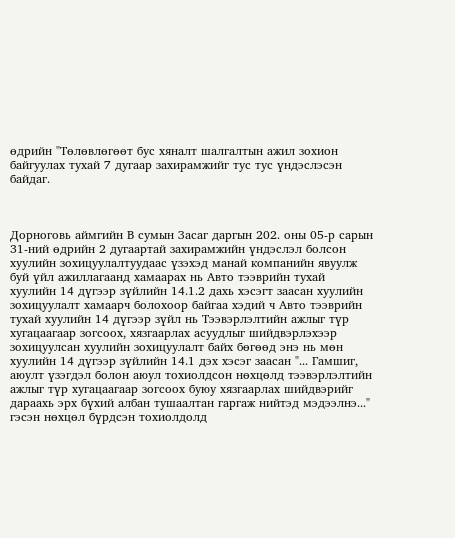өдрийн "Төлөвлөгөөт бус хяналт шалгалтын ажил зохион байгуулах тухай 7 дугаар захирамжийг тус тус үндэслэсэн байдаг.



Дорноговь аймгийн В сумын Засаг даргын 202. оны 05-р сарын 31-ний өдрийн 2 дугаартай захирамжийн үндэслэл болсон хуулийн зохицуулалтуудаас үзэхэд манай компанийн явуулж буй үйл ажиллагаанд хамаарах нь Авто тээврийн тухай хуулийн 14 дүгээр зүйлийн 14.1.2 дахь хэсэгт заасан хуулийн зохицуулалт хамаарч болохоор байгаа хэдий ч Авто тээврийн тухай хуулийн 14 дүгээр зүйл нь Тээвэрлэлтийн ажлыг түр хугацаагаар зогсоох, хязгаарлах асуудлыг шийдвэрлэхээр зохицуулсан хуулийн зохицуулалт байх бөгөөд энэ нь мөн хуулийн 14 дүгээр зүйлийн 14.1 дэх хэсэг заасан "... Гамшиг, аюулт үзэгдэл болон аюул тохиолдсон нөхцөлд тээвэрлэлтийн ажлыг түр хугацаагаар зогсоох буюу хязгаарлах шийдвэрийг дараахь эрх бүхий албан тушаалтан гаргаж нийтэд мэдээлнэ..." гэсэн нөхцөл бүрдсэн тохиолдолд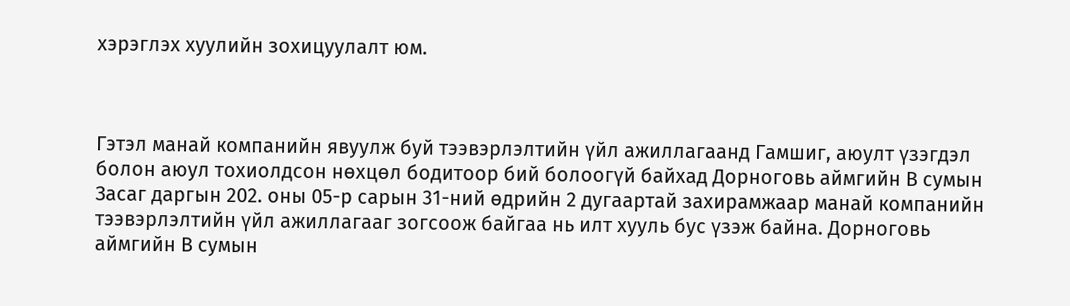хэрэглэх хуулийн зохицуулалт юм.



Гэтэл манай компанийн явуулж буй тээвэрлэлтийн үйл ажиллагаанд Гамшиг, аюулт үзэгдэл болон аюул тохиолдсон нөхцөл бодитоор бий болоогүй байхад Дорноговь аймгийн В сумын Засаг даргын 202. оны 05-р сарын 31-ний өдрийн 2 дугаартай захирамжаар манай компанийн тээвэрлэлтийн үйл ажиллагааг зогсоож байгаа нь илт хууль бус үзэж байна. Дорноговь аймгийн В сумын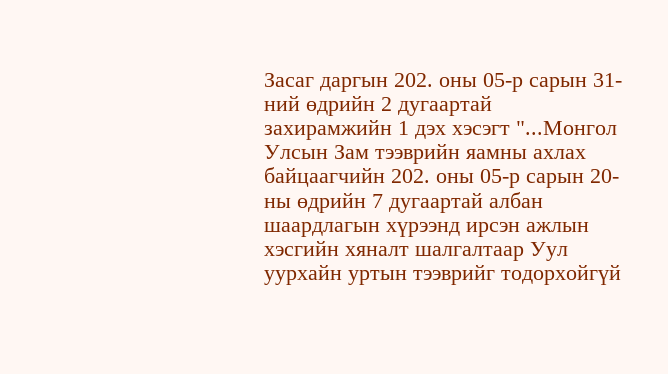Засаг даргын 202. оны 05-р сарын 31-ний өдрийн 2 дугаартай захирамжийн 1 дэх хэсэгт "...Монгол Улсын Зам тээврийн яамны ахлах байцаагчийн 202. оны 05-р сарын 20-ны өдрийн 7 дугаартай албан шаардлагын хүрээнд ирсэн ажлын хэсгийн хяналт шалгалтаар Уул уурхайн уртын тээврийг тодорхойгүй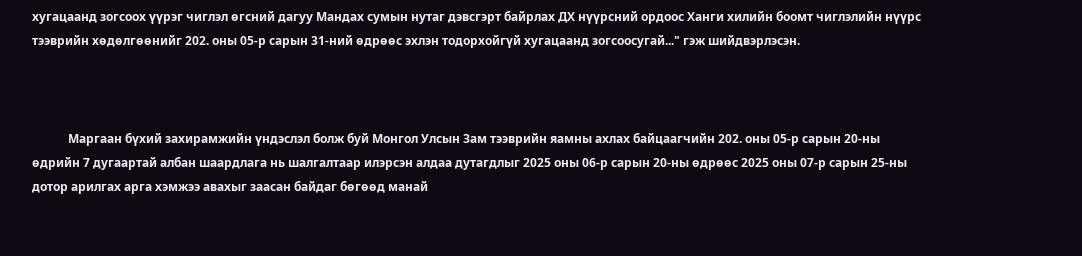хугацаанд зогсоох үүрэг чиглэл өгсний дагуу Мандах сумын нутаг дэвсгэрт байрлах ДХ нүүрсний ордоос Ханги хилийн боомт чиглэлийн нүүрс тээврийн хөдөлгөөнийг 202. оны 05-р сарын 31-ний өдрөөс эхлэн тодорхойгүй хугацаанд зогсоосугай..." гэж шийдвэрлэсэн.



            Маргаан бүхий захирамжийн үндэслэл болж буй Монгол Улсын Зам тээврийн яамны ахлах байцаагчийн 202. оны 05-р сарын 20-ны өдрийн 7 дугаартай албан шаардлага нь шалгалтаар илэрсэн алдаа дутагдлыг 2025 оны 06-р сарын 20-ны өдрөөс 2025 оны 07-р сарын 25-ны дотор арилгах арга хэмжээ авахыг заасан байдаг бөгөөд манай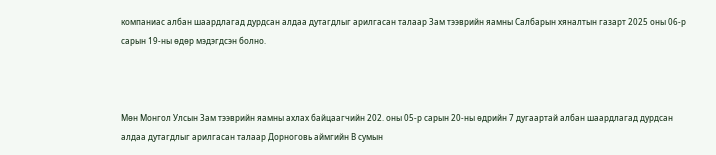компаниас албан шаардлагад дурдсан алдаа дутагдлыг арилгасан талаар Зам тээврийн яамны Салбарын хяналтын газарт 2025 оны 06-р сарын 19-ны өдөр мэдэгдсэн болно.



Мөн Монгол Улсын Зам тээврийн яамны ахлах байцаагчийн 202. оны 05-р сарын 20-ны өдрийн 7 дугаартай албан шаардлагад дурдсан алдаа дутагдлыг арилгасан талаар Дорноговь аймгийн В сумын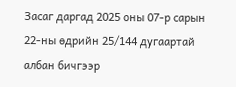Засаг даргад 2025 оны 07-р сарын 22-ны өдрийн 25/144 дугаартай албан бичгээр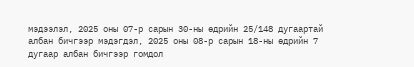мэдээлэл, 2025 оны 07-р сарын 30-ны өдрийн 25/148 дугаартай албан бичгээр мэдэгдэл, 2025 оны 08-р сарын 18-ны өдрийн 7 дугаар албан бичгээр гомдол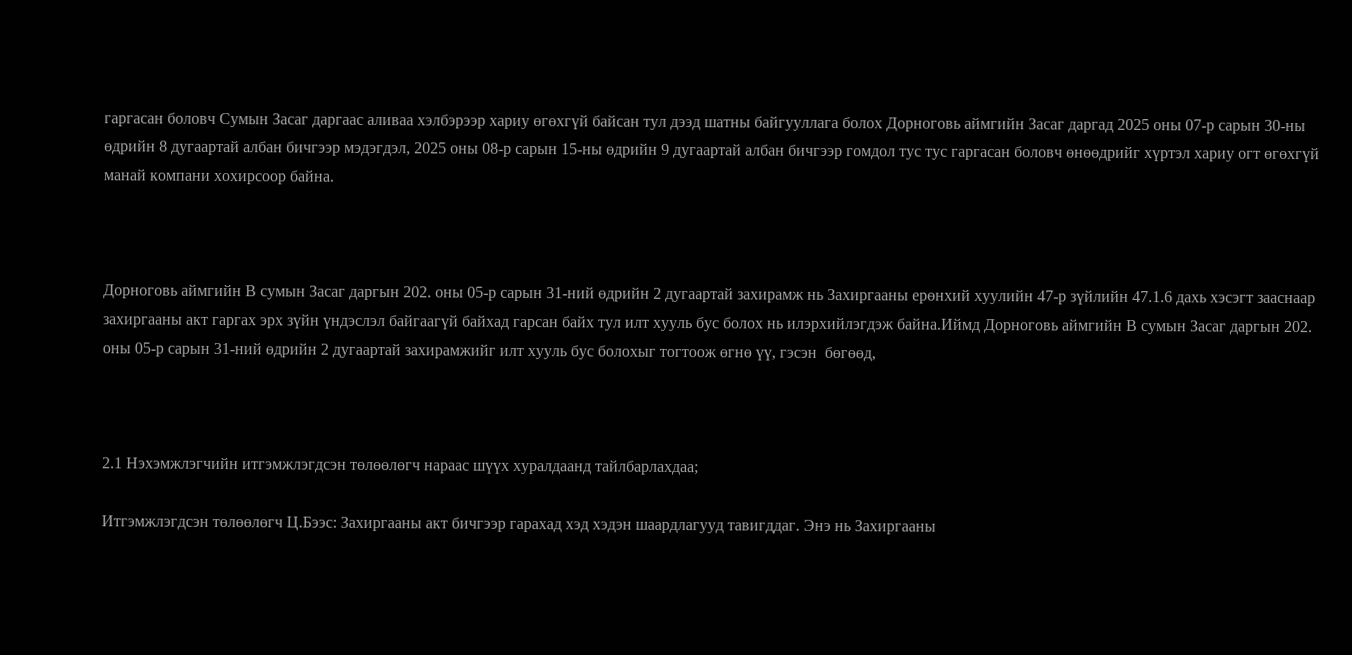гаргасан боловч Сумын Засаг даргаас аливаа хэлбэрээр хариу өгөхгүй байсан тул дээд шатны байгууллага болох Дорноговь аймгийн Засаг даргад 2025 оны 07-р сарын 30-ны өдрийн 8 дугаартай албан бичгээр мэдэгдэл, 2025 оны 08-р сарын 15-ны өдрийн 9 дугаартай албан бичгээр гомдол тус тус гаргасан боловч өнөөдрийг хүртэл хариу огт өгөхгүй манай компани хохирсоор байна.



Дорноговь аймгийн В сумын Засаг даргын 202. оны 05-р сарын 31-ний өдрийн 2 дугаартай захирамж нь Захиргааны ерөнхий хуулийн 47-р зүйлийн 47.1.6 дахь хэсэгт зааснаар захиргааны акт гаргах эрх зүйн үндэслэл байгаагүй байхад гарсан байх тул илт хууль бус болох нь илэрхийлэгдэж байна.Иймд Дорноговь аймгийн В сумын Засаг даргын 202. оны 05-р сарын 31-ний өдрийн 2 дугаартай захирамжийг илт хууль бус болохыг тогтоож өгнө үү, гэсэн  бөгөөд,



2.1 Нэхэмжлэгчийн итгэмжлэгдсэн төлөөлөгч нараас шүүх хуралдаанд тайлбарлахдаа;

Итгэмжлэгдсэн төлөөлөгч Ц.Бээс: Захиргааны акт бичгээр гарахад хэд хэдэн шаардлагууд тавигддаг. Энэ нь Захиргааны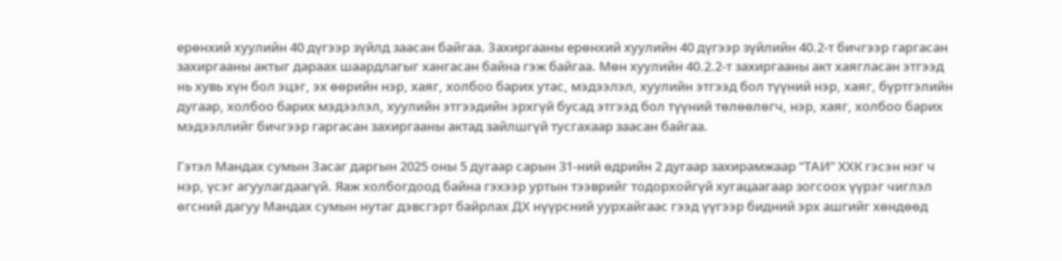ерөнхий хуулийн 40 дүгээр зүйлд заасан байгаа. Захиргааны ерөнхий хуулийн 40 дүгээр зүйлийн 40.2-т бичгээр гаргасан захиргааны актыг дараах шаардлагыг хангасан байна гэж байгаа. Мөн хуулийн 40.2.2-т захиргааны акт хаягласан этгээд нь хувь хүн бол эцэг, эх өөрийн нэр, хаяг, холбоо барих утас, мэдээлэл, хуулийн этгээд бол түүний нэр, хаяг, бүртгэлийн дугаар, холбоо барих мэдээлэл, хуулийн этгээдийн эрхгүй бусад этгээд бол түүний төлөөлөгч, нэр, хаяг, холбоо барих мэдээллийг бичгээр гаргасан захиргааны актад зайлшгүй тусгахаар заасан байгаа.

Гэтэл Мандах сумын Засаг даргын 2025 оны 5 дугаар сарын 31-ний өдрийн 2 дугаар захирамжаар “ТАИ” ХХК гэсэн нэг ч нэр, үсэг агуулагдаагүй. Яаж холбогдоод байна гэхээр уртын тээврийг тодорхойгүй хугацаагаар зогсоох үүрэг чиглэл өгсний дагуу Мандах сумын нутаг дэвсгэрт байрлах ДХ нүүрсний уурхайгаас гээд үүгээр бидний эрх ашгийг хөндөөд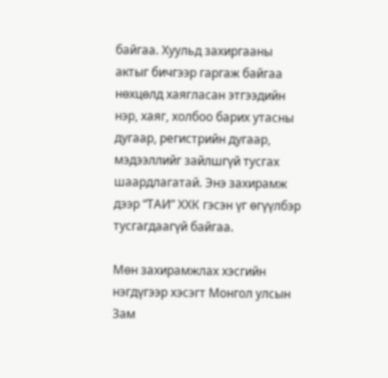байгаа. Хуульд захиргааны актыг бичгээр гаргаж байгаа нөхцөлд хаягласан этгээдийн нэр, хаяг, холбоо барих утасны дугаар, регистрийн дугаар, мэдээллийг зайлшгүй тусгах шаардлагатай. Энэ захирамж дээр “ТАИ” ХХК гэсэн үг өгүүлбэр тусгагдаагүй байгаа.

Мөн захирамжлах хэсгийн нэгдүгээр хэсэгт Монгол улсын Зам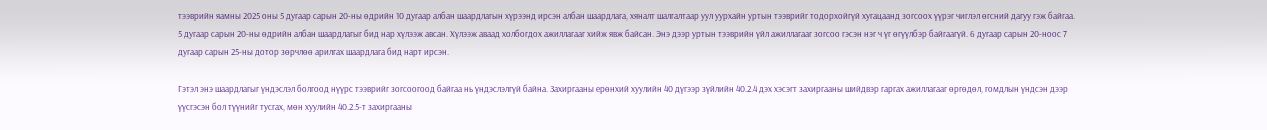тээврийн яамны 2025 оны 5 дугаар сарын 20-ны өдрийн 10 дугаар албан шаардлагын хүрээнд ирсэн албан шаардлага, хяналт шалгалтаар уул уурхайн уртын тээврийг тодорхойгүй хугацаанд зогсоох үүрэг чиглэл өгсний дагуу гэж байгаа. 5 дугаар сарын 20-ны өдрийн албан шаардлагыг бид нар хүлээж авсан. Хүлээж аваад холбогдох ажиллагааг хийж явж байсан. Энэ дээр уртын тээврийн үйл ажиллагааг зогсоо гэсэн нэг ч үг өгүүлбэр байгаагүй. 6 дугаар сарын 20-ноос 7 дугаар сарын 25-ны дотор зөрчлөө арилгах шаардлага бид нарт ирсэн.

Гэтэл энэ шаардлагыг үндэслэл болгоод нүүрс тээврийг зогсоогоод байгаа нь үндэслэлгүй байна. Захиргааны ерөнхий хуулийн 40 дүгээр зүйлийн 40.2.4 дэх хэсэгт захиргааны шийдвэр гаргах ажиллагааг өргөдөл, гомдлын үндсэн дээр үүсгэсэн бол түүнийг тусгах, мөн хуулийн 40.2.5-т захиргааны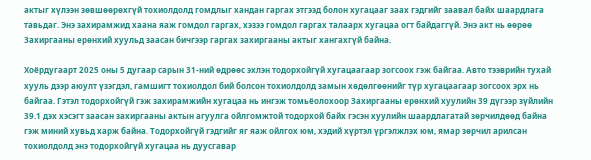актыг хүлээн зөвшөөрөхгүй тохиолдолд гомдлыг хандан гаргах этгээд болон хугацааг заах гэдгийг заавал байх шаардлага тавьдаг. Энэ захирамжид хаана яаж гомдол гаргах, хэзээ гомдол гаргах талаарх хугацаа огт байдаггүй. Энэ акт нь өөрөө Захиргааны ерөнхий хуульд заасан бичгээр гаргах захиргааны актыг хангахгүй байна.

Хоёрдугаарт 2025 оны 5 дугаар сарын 31-ний өдрөөс эхлэн тодорхойгүй хугацаагаар зогсоох гэж байгаа. Авто тээврийн тухай хууль дээр аюулт үзэгдэл, гамшигт тохиолдол бий болсон тохиолдолд замын хөдөлгөөнийг түр хугацаагаар зогсоох эрх нь байгаа. Гэтэл тодорхойгүй гэж захирамжийн хугацаа нь ингэж томьёолохоор Захиргааны ерөнхий хуулийн 39 дүгээр зүйлийн 39.1 дэх хэсэгт заасан захиргааны актын агуулга ойлгомжтой тодорхой байх гэсэн хуулийн шаардлагатай зөрчилдөөд байна гэж миний хувьд харж байна. Тодорхойгүй гэдгийг яг яаж ойлгох юм, хэдий хүртэл үргэлжлэх юм, ямар зөрчил арилсан тохиолдолд энэ тодорхойгүй хугацаа нь дуусгавар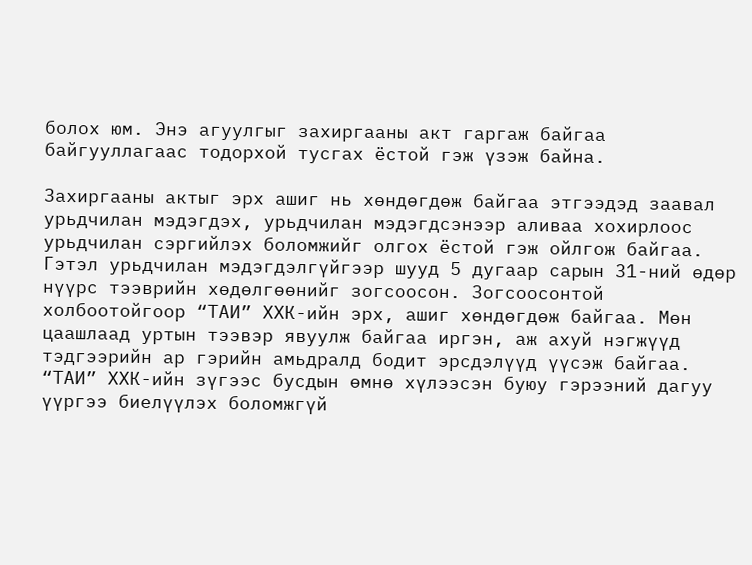болох юм. Энэ агуулгыг захиргааны акт гаргаж байгаа байгууллагаас тодорхой тусгах ёстой гэж үзэж байна.

Захиргааны актыг эрх ашиг нь хөндөгдөж байгаа этгээдэд заавал урьдчилан мэдэгдэх, урьдчилан мэдэгдсэнээр аливаа хохирлоос урьдчилан сэргийлэх боломжийг олгох ёстой гэж ойлгож байгаа. Гэтэл урьдчилан мэдэгдэлгүйгээр шууд 5 дугаар сарын 31-ний өдөр нүүрс тээврийн хөдөлгөөнийг зогсоосон. Зогсоосонтой холбоотойгоор “ТАИ” ХХК-ийн эрх, ашиг хөндөгдөж байгаа. Мөн цаашлаад уртын тээвэр явуулж байгаа иргэн, аж ахуй нэгжүүд тэдгээрийн ар гэрийн амьдралд бодит эрсдэлүүд үүсэж байгаа. “ТАИ” ХХК-ийн зүгээс бусдын өмнө хүлээсэн буюу гэрээний дагуу үүргээ биелүүлэх боломжгүй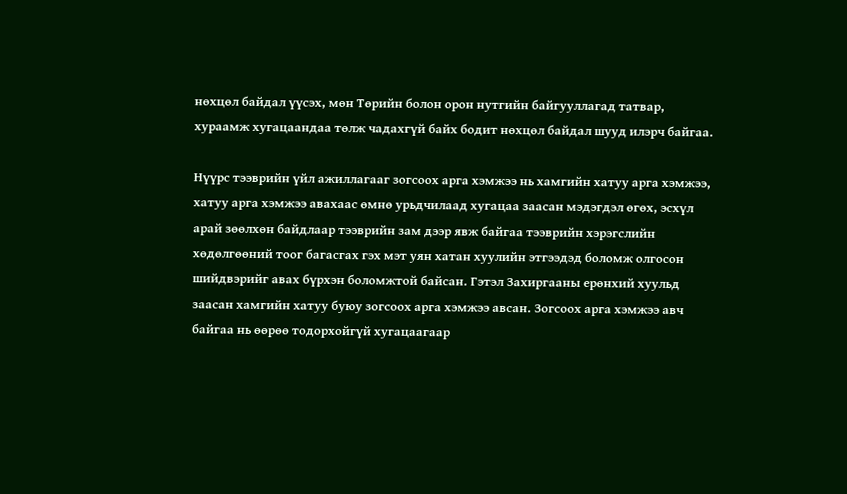нөхцөл байдал үүсэх, мөн Төрийн болон орон нутгийн байгууллагад татвар, хураамж хугацаандаа төлж чадахгүй байх бодит нөхцөл байдал шууд илэрч байгаа.

Нүүрс тээврийн үйл ажиллагааг зогсоох арга хэмжээ нь хамгийн хатуу арга хэмжээ, хатуу арга хэмжээ авахаас өмнө урьдчилаад хугацаа заасан мэдэгдэл өгөх, эсхүл арай зөөлхөн байдлаар тээврийн зам дээр явж байгаа тээврийн хэрэгслийн хөдөлгөөний тоог багасгах гэх мэт уян хатан хуулийн этгээдэд боломж олгосон шийдвэрийг авах бүрхэн боломжтой байсан. Гэтэл Захиргааны ерөнхий хуульд заасан хамгийн хатуу буюу зогсоох арга хэмжээ авсан. Зогсоох арга хэмжээ авч байгаа нь өөрөө тодорхойгүй хугацаагаар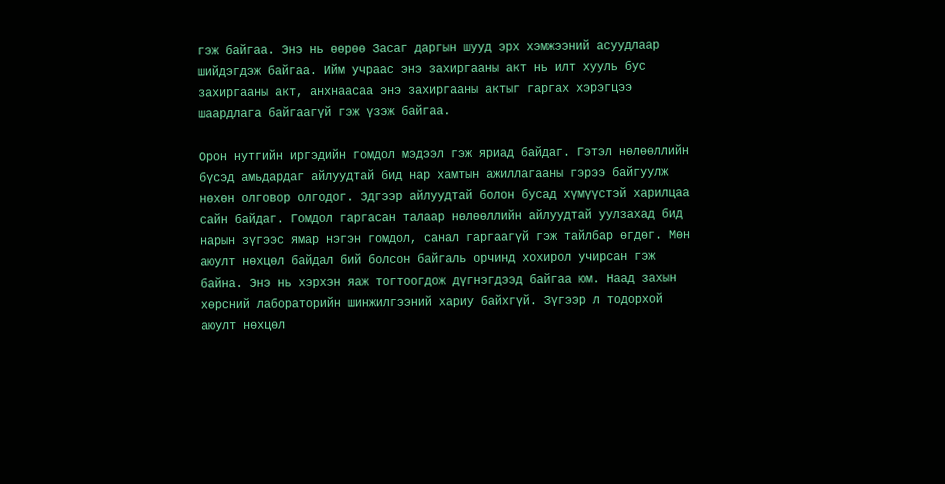гэж байгаа. Энэ нь өөрөө Засаг даргын шууд эрх хэмжээний асуудлаар шийдэгдэж байгаа. Ийм учраас энэ захиргааны акт нь илт хууль бус захиргааны акт, анхнаасаа энэ захиргааны актыг гаргах хэрэгцээ шаардлага байгаагүй гэж үзэж байгаа.

Орон нутгийн иргэдийн гомдол мэдээл гэж яриад байдаг. Гэтэл нөлөөллийн бүсэд амьдардаг айлуудтай бид нар хамтын ажиллагааны гэрээ байгуулж нөхөн олговор олгодог. Эдгээр айлуудтай болон бусад хүмүүстэй харилцаа сайн байдаг. Гомдол гаргасан талаар нөлөөллийн айлуудтай уулзахад бид нарын зүгээс ямар нэгэн гомдол, санал гаргаагүй гэж тайлбар өгдөг. Мөн аюулт нөхцөл байдал бий болсон байгаль орчинд хохирол учирсан гэж байна. Энэ нь хэрхэн яаж тогтоогдож дүгнэгдээд байгаа юм. Наад захын хөрсний лабораторийн шинжилгээний хариу байхгүй. Зүгээр л тодорхой  аюулт нөхцөл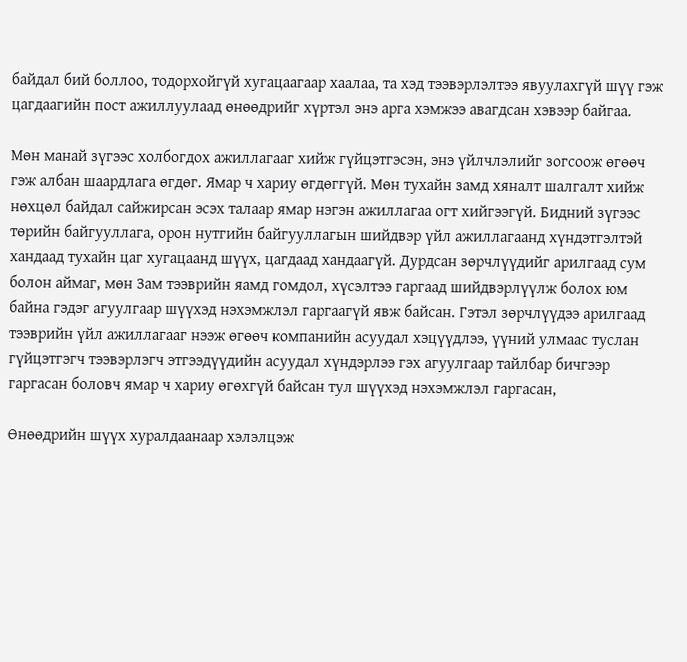байдал бий боллоо, тодорхойгүй хугацаагаар хаалаа, та хэд тээвэрлэлтээ явуулахгүй шүү гэж цагдаагийн пост ажиллуулаад өнөөдрийг хүртэл энэ арга хэмжээ авагдсан хэвээр байгаа.

Мөн манай зүгээс холбогдох ажиллагааг хийж гүйцэтгэсэн, энэ үйлчлэлийг зогсоож өгөөч гэж албан шаардлага өгдөг. Ямар ч хариу өгдөггүй. Мөн тухайн замд хяналт шалгалт хийж нөхцөл байдал сайжирсан эсэх талаар ямар нэгэн ажиллагаа огт хийгээгүй. Бидний зүгээс төрийн байгууллага, орон нутгийн байгууллагын шийдвэр үйл ажиллагаанд хүндэтгэлтэй хандаад тухайн цаг хугацаанд шүүх, цагдаад хандаагүй. Дурдсан зөрчлүүдийг арилгаад сум болон аймаг, мөн Зам тээврийн яамд гомдол, хүсэлтээ гаргаад шийдвэрлүүлж болох юм байна гэдэг агуулгаар шүүхэд нэхэмжлэл гаргаагүй явж байсан. Гэтэл зөрчлүүдээ арилгаад тээврийн үйл ажиллагааг нээж өгөөч компанийн асуудал хэцүүдлээ, үүний улмаас туслан гүйцэтгэгч тээвэрлэгч этгээдүүдийн асуудал хүндэрлээ гэх агуулгаар тайлбар бичгээр гаргасан боловч ямар ч хариу өгөхгүй байсан тул шүүхэд нэхэмжлэл гаргасан,

Өнөөдрийн шүүх хуралдаанаар хэлэлцэж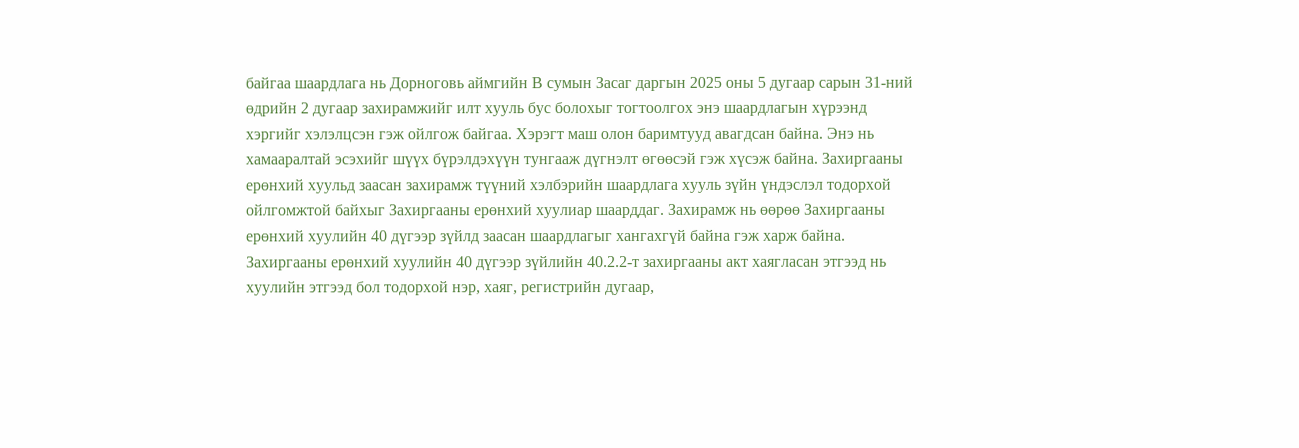байгаа шаардлага нь Дорноговь аймгийн В сумын Засаг даргын 2025 оны 5 дугаар сарын 31-ний өдрийн 2 дугаар захирамжийг илт хууль бус болохыг тогтоолгох энэ шаардлагын хүрээнд хэргийг хэлэлцсэн гэж ойлгож байгаа. Хэрэгт маш олон баримтууд авагдсан байна. Энэ нь хамааралтай эсэхийг шүүх бүрэлдэхүүн тунгааж дүгнэлт өгөөсэй гэж хүсэж байна. Захиргааны ерөнхий хуульд заасан захирамж түүний хэлбэрийн шаардлага хууль зүйн үндэслэл тодорхой ойлгомжтой байхыг Захиргааны ерөнхий хуулиар шаарддаг. Захирамж нь өөрөө Захиргааны ерөнхий хуулийн 40 дүгээр зүйлд заасан шаардлагыг хангахгүй байна гэж харж байна. Захиргааны ерөнхий хуулийн 40 дүгээр зүйлийн 40.2.2-т захиргааны акт хаягласан этгээд нь хуулийн этгээд бол тодорхой нэр, хаяг, регистрийн дугаар,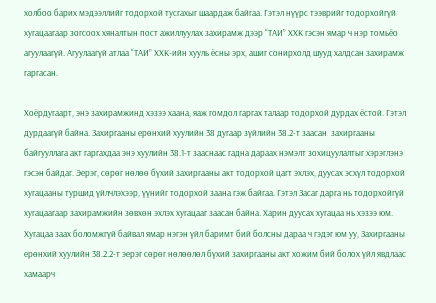холбоо барих мэдээллийг тодорхой тусгахыг шаардаж байгаа. Гэтэл нүүрс тээврийг тодорхойгүй хугацаагаар зогсоох хяналтын пост ажиллуулах захирамж дээр “ТАИ” ХХК гэсэн ямар ч нэр томьёо агуулаагүй. Агуулаагүй атлаа “ТАИ” ХХК-ийн хууль ёсны эрх, ашиг сонирхолд шууд халдсан захирамж гаргасан.

Хоёрдугаарт, энэ захирамжинд хэзээ хаана, яаж гомдол гаргах талаар тодорхой дурдах ёстой. Гэтэл дурдаагүй байна. Захиргааны ерөнхий хуулийн 38 дугаар зүйлийн 38.2-т заасан  захиргааны байгууллага акт гаргахдаа энэ хуулийн 38.1-т зааснаас гадна дараах нэмэлт зохицуулалтыг хэрэглэнэ гэсэн байдаг. Эерэг, сөрөг нөлөө бүхий захиргааны акт тодорхой цагт эхлэх, дуусах эсхүл тодорхой хугацааны туршид үйлчлэхээр, үүнийг тодорхой заана гэж байгаа. Гэтэл Засаг дарга нь тодорхойгүй хугацаагаар захирамжийн зөвхөн эхлэх хугацааг заасан байна. Харин дуусах хугацаа нь хэзээ юм. Хугацаа заах боломжгүй байвал ямар нэгэн үйл баримт бий болсны дараа ч гэдэг юм уу, Захиргааны ерөнхий хуулийн 38.2.2-т эерэг сөрөг нөлөөлөл бүхий захиргааны акт хожим бий болох үйл явдлаас хамаарч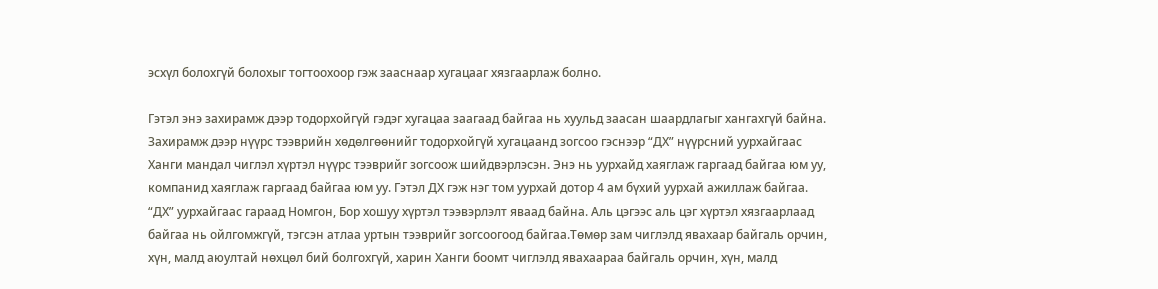эсхүл болохгүй болохыг тогтоохоор гэж зааснаар хугацааг хязгаарлаж болно.

Гэтэл энэ захирамж дээр тодорхойгүй гэдэг хугацаа заагаад байгаа нь хуульд заасан шаардлагыг хангахгүй байна. Захирамж дээр нүүрс тээврийн хөдөлгөөнийг тодорхойгүй хугацаанд зогсоо гэснээр “ДХ” нүүрсний уурхайгаас Ханги мандал чиглэл хүртэл нүүрс тээврийг зогсоож шийдвэрлэсэн. Энэ нь уурхайд хаяглаж гаргаад байгаа юм уу, компанид хаяглаж гаргаад байгаа юм уу. Гэтэл ДХ гэж нэг том уурхай дотор 4 ам бүхий уурхай ажиллаж байгаа. “ДХ” уурхайгаас гараад Номгон, Бор хошуу хүртэл тээвэрлэлт яваад байна. Аль цэгээс аль цэг хүртэл хязгаарлаад байгаа нь ойлгомжгүй, тэгсэн атлаа уртын тээврийг зогсоогоод байгаа.Төмөр зам чиглэлд явахаар байгаль орчин, хүн, малд аюултай нөхцөл бий болгохгүй, харин Ханги боомт чиглэлд явахаараа байгаль орчин, хүн, малд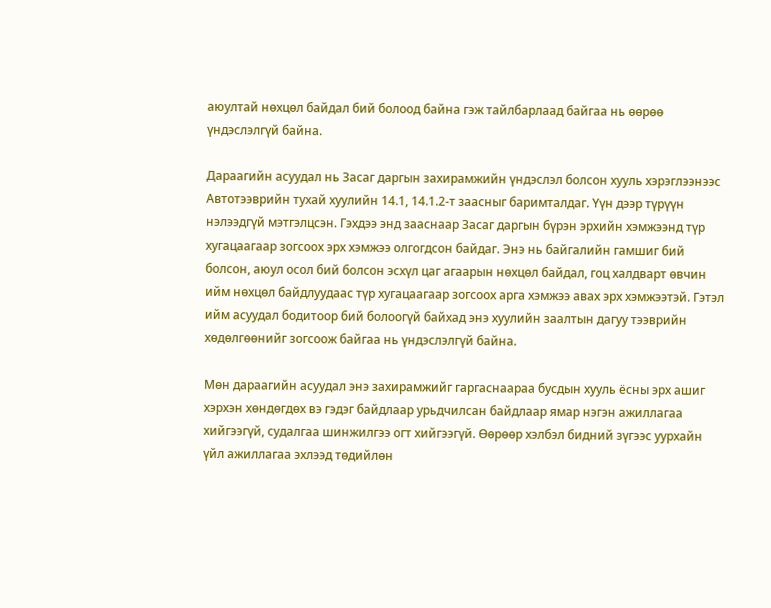аюултай нөхцөл байдал бий болоод байна гэж тайлбарлаад байгаа нь өөрөө үндэслэлгүй байна.

Дараагийн асуудал нь Засаг даргын захирамжийн үндэслэл болсон хууль хэрэглээнээс Автотээврийн тухай хуулийн 14.1, 14.1.2-т заасныг баримталдаг. Үүн дээр түрүүн нэлээдгүй мэтгэлцсэн. Гэхдээ энд зааснаар Засаг даргын бүрэн эрхийн хэмжээнд түр хугацаагаар зогсоох эрх хэмжээ олгогдсон байдаг. Энэ нь байгалийн гамшиг бий болсон, аюул осол бий болсон эсхүл цаг агаарын нөхцөл байдал, гоц халдварт өвчин ийм нөхцөл байдлуудаас түр хугацаагаар зогсоох арга хэмжээ авах эрх хэмжээтэй. Гэтэл ийм асуудал бодитоор бий болоогүй байхад энэ хуулийн заалтын дагуу тээврийн хөдөлгөөнийг зогсоож байгаа нь үндэслэлгүй байна.

Мөн дараагийн асуудал энэ захирамжийг гаргаснаараа бусдын хууль ёсны эрх ашиг хэрхэн хөндөгдөх вэ гэдэг байдлаар урьдчилсан байдлаар ямар нэгэн ажиллагаа хийгээгүй, судалгаа шинжилгээ огт хийгээгүй. Өөрөөр хэлбэл бидний зүгээс уурхайн үйл ажиллагаа эхлээд төдийлөн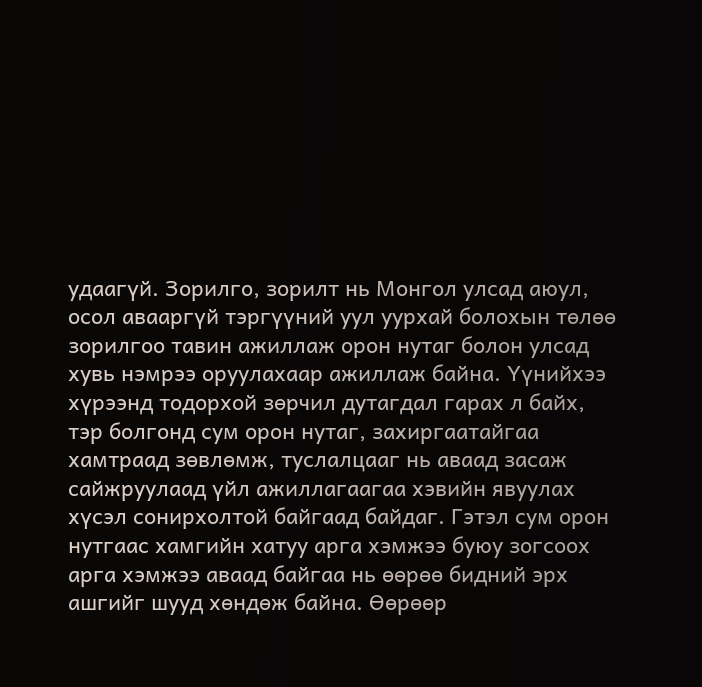удаагүй. Зорилго, зорилт нь Монгол улсад аюул, осол авааргүй тэргүүний уул уурхай болохын төлөө зорилгоо тавин ажиллаж орон нутаг болон улсад хувь нэмрээ оруулахаар ажиллаж байна. Үүнийхээ хүрээнд тодорхой зөрчил дутагдал гарах л байх, тэр болгонд сум орон нутаг, захиргаатайгаа хамтраад зөвлөмж, туслалцааг нь аваад засаж сайжруулаад үйл ажиллагаагаа хэвийн явуулах хүсэл сонирхолтой байгаад байдаг. Гэтэл сум орон нутгаас хамгийн хатуу арга хэмжээ буюу зогсоох арга хэмжээ аваад байгаа нь өөрөө бидний эрх ашгийг шууд хөндөж байна. Өөрөөр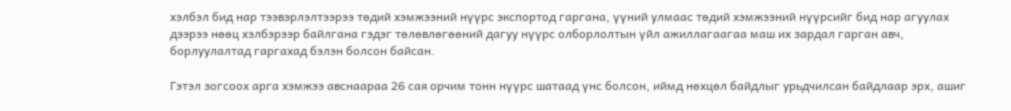хэлбэл бид нар тээвэрлэлтээрээ төдий хэмжээний нүүрс экспортод гаргана, үүний улмаас төдий хэмжээний нүүрсийг бид нар агуулах дээрээ нөөц хэлбэрээр байлгана гэдэг төлөвлөгөөний дагуу нүүрс олборлолтын үйл ажиллагаагаа маш их зардал гарган авч, борлуулалтад гаргахад бэлэн болсон байсан.

Гэтэл зогсоох арга хэмжээ авснаараа 26 сая орчим тонн нүүрс шатаад үнс болсон, иймд нөхцөл байдлыг урьдчилсан байдлаар эрх, ашиг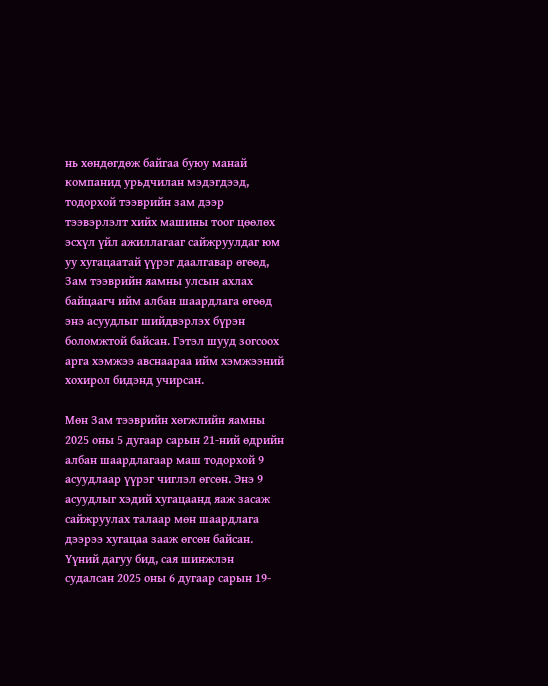нь хөндөгдөж байгаа буюу манай компанид урьдчилан мэдэгдээд, тодорхой тээврийн зам дээр тээвэрлэлт хийх машины тоог цөөлөх эсхүл үйл ажиллагааг сайжруулдаг юм уу хугацаатай үүрэг даалгавар өгөөд, Зам тээврийн яамны улсын ахлах байцаагч ийм албан шаардлага өгөөд энэ асуудлыг шийдвэрлэх бүрэн боломжтой байсан. Гэтэл шууд зогсоох арга хэмжээ авснаараа ийм хэмжээний хохирол бидэнд учирсан.

Мөн Зам тээврийн хөгжлийн яамны 2025 оны 5 дугаар сарын 21-ний өдрийн албан шаардлагаар маш тодорхой 9 асуудлаар үүрэг чиглэл өгсөн. Энэ 9 асуудлыг хэдий хугацаанд яаж засаж сайжруулах талаар мөн шаардлага дээрээ хугацаа зааж өгсөн байсан. Үүний дагуу бид, сая шинжлэн судалсан 2025 оны 6 дугаар сарын 19-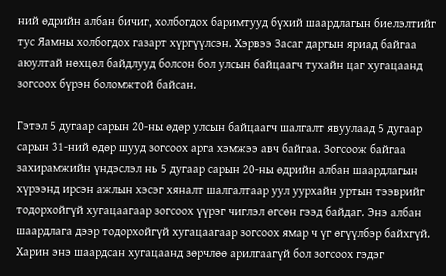ний өдрийн албан бичиг, холбогдох баримтууд бүхий шаардлагын биелэлтийг тус Яамны холбогдох газарт хүргүүлсэн. Хэрвээ Засаг даргын яриад байгаа аюултай нөхцөл байдлууд болсон бол улсын байцаагч тухайн цаг хугацаанд зогсоох бүрэн боломжтой байсан.

Гэтэл 5 дугаар сарын 20-ны өдөр улсын байцаагч шалгалт явуулаад 5 дугаар сарын 31-ний өдөр шууд зогсоох арга хэмжээ авч байгаа. Зогсоож байгаа захирамжийн үндэслэл нь 5 дугаар сарын 20-ны өдрийн албан шаардлагын хүрээнд ирсэн ажлын хэсэг хяналт шалгалтаар уул уурхайн уртын тээврийг тодорхойгүй хугацаагаар зогсоох үүрэг чиглэл өгсөн гээд байдаг. Энэ албан шаардлага дээр тодорхойгүй хугацаагаар зогсоох ямар ч үг өгүүлбэр байхгүй. Харин энэ шаардсан хугацаанд зөрчлөө арилгаагүй бол зогсоох гэдэг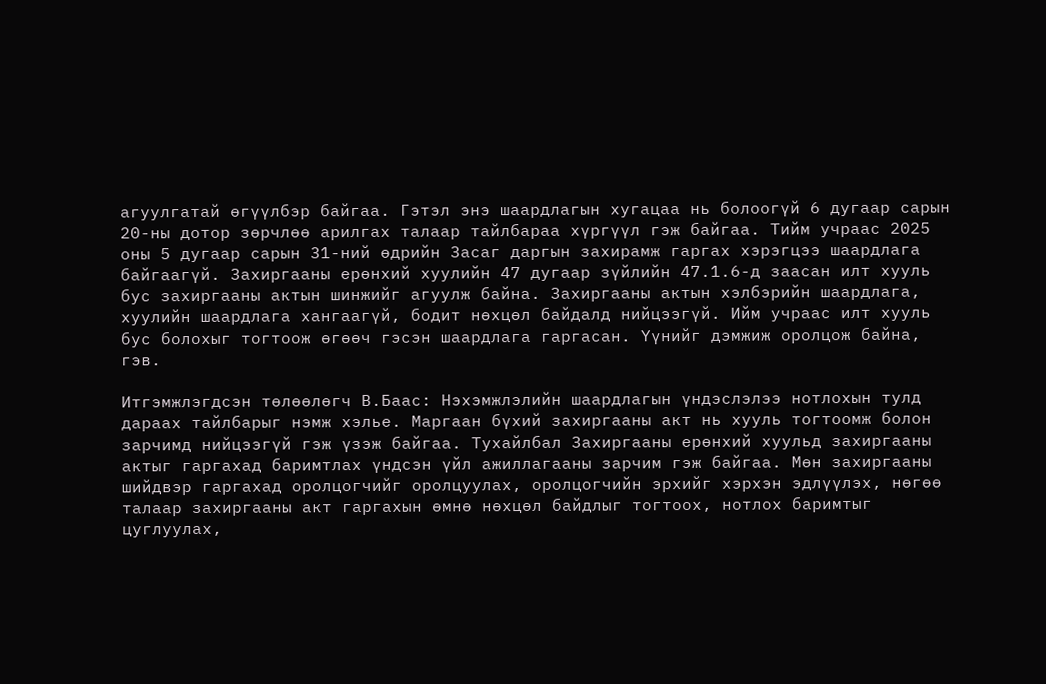агуулгатай өгүүлбэр байгаа. Гэтэл энэ шаардлагын хугацаа нь болоогүй 6 дугаар сарын 20-ны дотор зөрчлөө арилгах талаар тайлбараа хүргүүл гэж байгаа. Тийм учраас 2025 оны 5 дугаар сарын 31-ний өдрийн Засаг даргын захирамж гаргах хэрэгцээ шаардлага байгаагүй. Захиргааны ерөнхий хуулийн 47 дугаар зүйлийн 47.1.6-д заасан илт хууль бус захиргааны актын шинжийг агуулж байна. Захиргааны актын хэлбэрийн шаардлага, хуулийн шаардлага хангаагүй, бодит нөхцөл байдалд нийцээгүй. Ийм учраас илт хууль бус болохыг тогтоож өгөөч гэсэн шаардлага гаргасан. Үүнийг дэмжиж оролцож байна, гэв.

Итгэмжлэгдсэн төлөөлөгч В.Баас: Нэхэмжлэлийн шаардлагын үндэслэлээ нотлохын тулд дараах тайлбарыг нэмж хэлье. Маргаан бүхий захиргааны акт нь хууль тогтоомж болон зарчимд нийцээгүй гэж үзэж байгаа. Тухайлбал Захиргааны ерөнхий хуульд захиргааны актыг гаргахад баримтлах үндсэн үйл ажиллагааны зарчим гэж байгаа. Мөн захиргааны шийдвэр гаргахад оролцогчийг оролцуулах, оролцогчийн эрхийг хэрхэн эдлүүлэх, нөгөө талаар захиргааны акт гаргахын өмнө нөхцөл байдлыг тогтоох, нотлох баримтыг цуглуулах,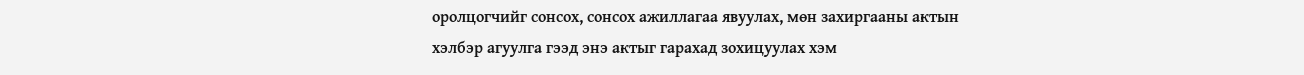оролцогчийг сонсох, сонсох ажиллагаа явуулах, мөн захиргааны актын хэлбэр агуулга гээд энэ актыг гарахад зохицуулах хэм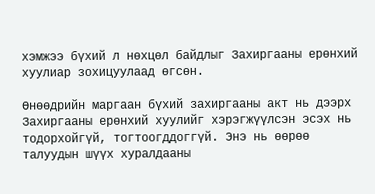хэмжээ бүхий л нөхцөл байдлыг Захиргааны ерөнхий хуулиар зохицуулаад өгсөн.

Өнөөдрийн маргаан бүхий захиргааны акт нь дээрх Захиргааны ерөнхий хуулийг хэрэгжүүлсэн эсэх нь тодорхойгүй, тогтоогддоггүй. Энэ нь өөрөө талуудын шүүх хуралдааны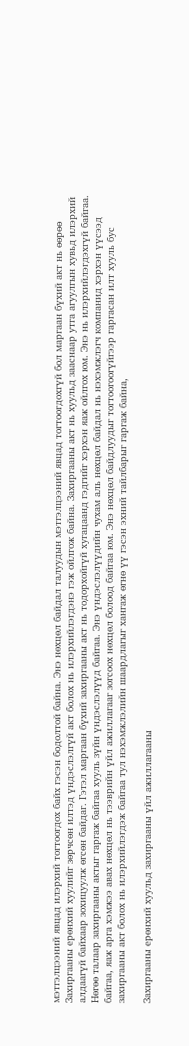мэтгэлцээний явцад илэрхий тогтоогдох байх гэсэн бодолтой байна. Энэ нөхцөл байдал талуудын мэтгэлцээний явцад тогтоогдохгүй бол маргаан бүхий акт нь өөрөө Захиргааны ерөнхий хуулийг зөрчсөн илтэд үндэслэлгүй акт болох нь илэрхийлэгдэнэ гэж ойлгож байна. Захиргааны акт нь хуульд зааснаар утга агуулгын хувьд илэрхий алдаагүй байхаар зохицуулж өгсөн байдаг. Гэтэл маргаан бүхий захиргааны акт нь тодорхойгүй хугацаанд гэдгийг хэрхэн яаж ойлгох юм. Энэ нь илэрхийлэгдэхгүй байгаа. Нөгөө талаар захиргааны актыг гаргаж байгаа хууль зүйн үндэслэлүүд байгаа. Энэ үндэслэлүүдийн чухам аль нөхцөл байдал нь нэхэмжлэгч компанид хэрхэн үүсээд байгаа, яаж арга хэмжээ авах нөхцөл нь тээврийн үйл ажиллагааг зогсоох нөхцөл болоод байгаа юм. Энэ нөхцөл байдлуудыг тогтоогоогүйгээр гаргасан илт хууль бус захиргааны акт болох нь илэрхийлэгдэж байгаа тул нэхэмжлэлийн шаардлагыг хангаж өгнө үү гэсэн эхний тайлбарыг гаргаж байна,

Захиргааны ерөнхий хуульд захиргааны үйл ажиллагааны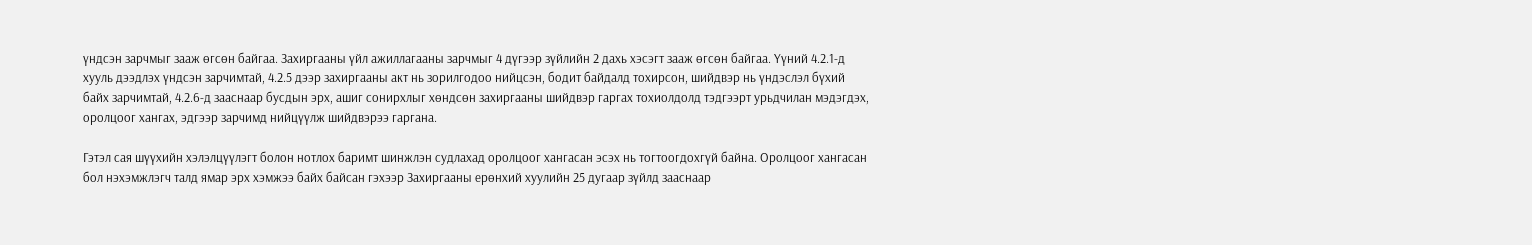үндсэн зарчмыг зааж өгсөн байгаа. Захиргааны үйл ажиллагааны зарчмыг 4 дүгээр зүйлийн 2 дахь хэсэгт зааж өгсөн байгаа. Үүний 4.2.1-д хууль дээдлэх үндсэн зарчимтай, 4.2.5 дээр захиргааны акт нь зорилгодоо нийцсэн, бодит байдалд тохирсон, шийдвэр нь үндэслэл бүхий байх зарчимтай, 4.2.6-д зааснаар бусдын эрх, ашиг сонирхлыг хөндсөн захиргааны шийдвэр гаргах тохиолдолд тэдгээрт урьдчилан мэдэгдэх, оролцоог хангах, эдгээр зарчимд нийцүүлж шийдвэрээ гаргана.

Гэтэл сая шүүхийн хэлэлцүүлэгт болон нотлох баримт шинжлэн судлахад оролцоог хангасан эсэх нь тогтоогдохгүй байна. Оролцоог хангасан бол нэхэмжлэгч талд ямар эрх хэмжээ байх байсан гэхээр Захиргааны ерөнхий хуулийн 25 дугаар зүйлд зааснаар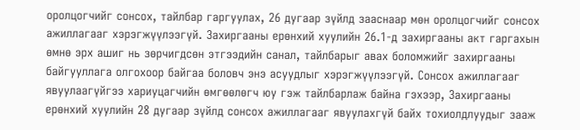оролцогчийг сонсох, тайлбар гаргуулах, 26 дугаар зүйлд зааснаар мөн оролцогчийг сонсох ажиллагааг хэрэгжүүлээгүй. Захиргааны ерөнхий хуулийн 26.1-д захиргааны акт гаргахын өмнө эрх ашиг нь зөрчигдсөн этгээдийн санал, тайлбарыг авах боломжийг захиргааны байгууллага олгохоор байгаа боловч энэ асуудлыг хэрэгжүүлээгүй. Сонсох ажиллагааг явуулаагүйгээ хариуцагчийн өмгөөлөгч юу гэж тайлбарлаж байна гэхээр, Захиргааны ерөнхий хуулийн 28 дугаар зүйлд сонсох ажиллагааг явуулахгүй байх тохиолдлуудыг зааж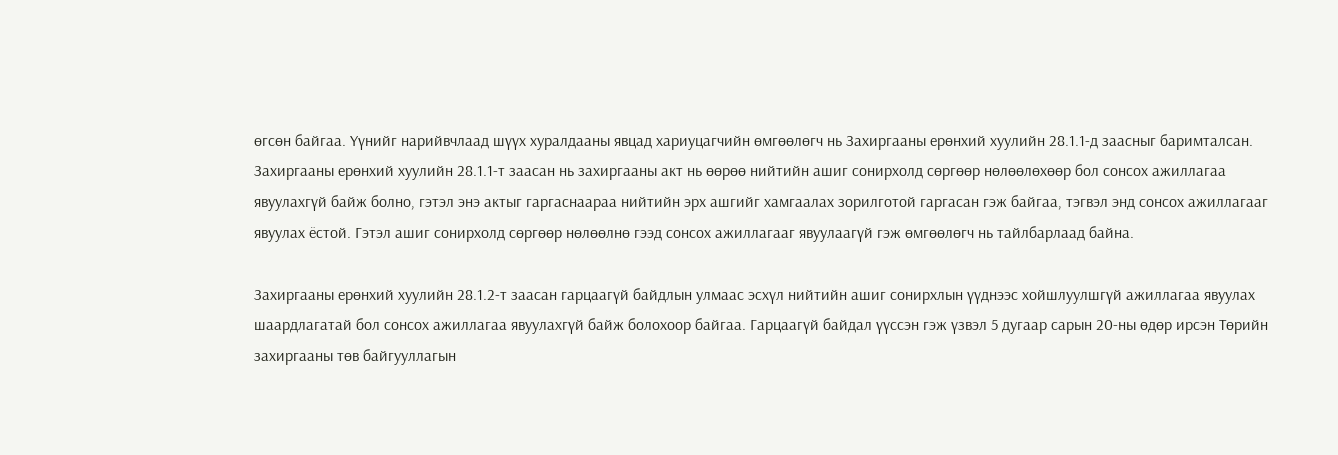өгсөн байгаа. Үүнийг нарийвчлаад шүүх хуралдааны явцад хариуцагчийн өмгөөлөгч нь Захиргааны ерөнхий хуулийн 28.1.1-д заасныг баримталсан. Захиргааны ерөнхий хуулийн 28.1.1-т заасан нь захиргааны акт нь өөрөө нийтийн ашиг сонирхолд сөргөөр нөлөөлөхөөр бол сонсох ажиллагаа явуулахгүй байж болно, гэтэл энэ актыг гаргаснаараа нийтийн эрх ашгийг хамгаалах зорилготой гаргасан гэж байгаа, тэгвэл энд сонсох ажиллагааг явуулах ёстой. Гэтэл ашиг сонирхолд сөргөөр нөлөөлнө гээд сонсох ажиллагааг явуулаагүй гэж өмгөөлөгч нь тайлбарлаад байна.

Захиргааны ерөнхий хуулийн 28.1.2-т заасан гарцаагүй байдлын улмаас эсхүл нийтийн ашиг сонирхлын үүднээс хойшлуулшгүй ажиллагаа явуулах шаардлагатай бол сонсох ажиллагаа явуулахгүй байж болохоор байгаа. Гарцаагүй байдал үүссэн гэж үзвэл 5 дугаар сарын 20-ны өдөр ирсэн Төрийн захиргааны төв байгууллагын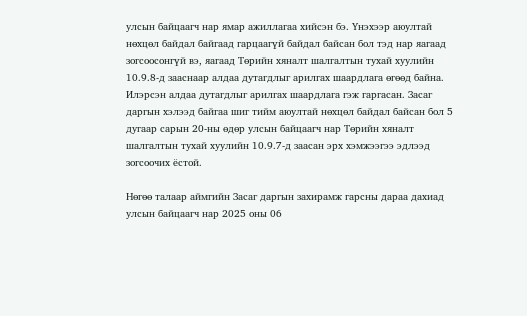улсын байцаагч нар ямар ажиллагаа хийсэн бэ. Үнэхээр аюултай нөхцөл байдал байгаад гарцаагүй байдал байсан бол тэд нар яагаад зогсоосонгүй вэ, яагаад Төрийн хяналт шалгалтын тухай хуулийн 10.9.8-д зааснаар алдаа дутагдлыг арилгах шаардлага өгөөд байна. Илэрсэн алдаа дутагдлыг арилгах шаардлага гэж гаргасан. Засаг даргын хэлээд байгаа шиг тийм аюултай нөхцөл байдал байсан бол 5 дугаар сарын 20-ны өдөр улсын байцаагч нар Төрийн хяналт шалгалтын тухай хуулийн 10.9.7-д заасан эрх хэмжээгээ эдлээд зогсоочих ёстой.

Нөгөө талаар аймгийн Засаг даргын захирамж гарсны дараа дахиад улсын байцаагч нар 2025 оны 06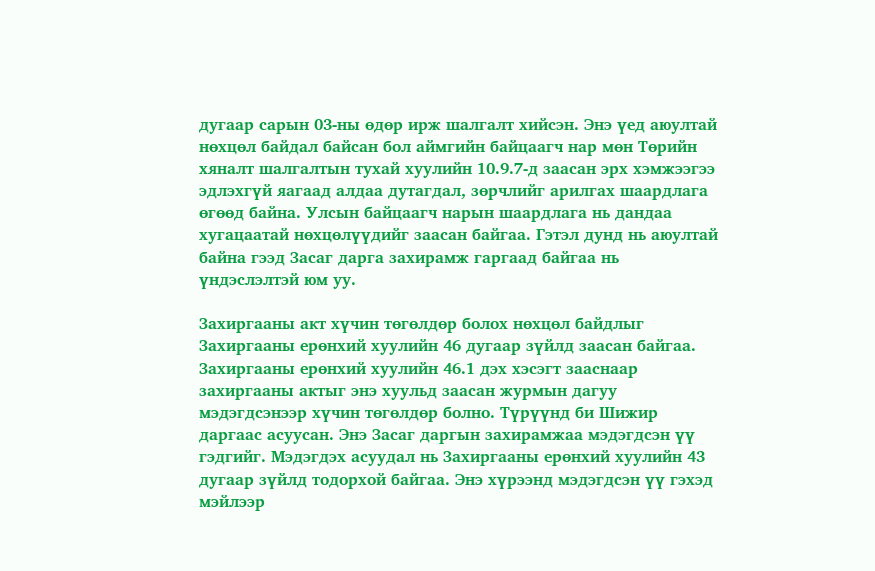дугаар сарын 03-ны өдөр ирж шалгалт хийсэн. Энэ үед аюултай нөхцөл байдал байсан бол аймгийн байцаагч нар мөн Төрийн хяналт шалгалтын тухай хуулийн 10.9.7-д заасан эрх хэмжээгээ эдлэхгүй яагаад алдаа дутагдал, зөрчлийг арилгах шаардлага өгөөд байна. Улсын байцаагч нарын шаардлага нь дандаа хугацаатай нөхцөлүүдийг заасан байгаа. Гэтэл дунд нь аюултай байна гээд Засаг дарга захирамж гаргаад байгаа нь үндэслэлтэй юм уу.

Захиргааны акт хүчин төгөлдөр болох нөхцөл байдлыг Захиргааны ерөнхий хуулийн 46 дугаар зүйлд заасан байгаа. Захиргааны ерөнхий хуулийн 46.1 дэх хэсэгт зааснаар захиргааны актыг энэ хуульд заасан журмын дагуу мэдэгдсэнээр хүчин төгөлдөр болно. Түрүүнд би Шижир даргаас асуусан. Энэ Засаг даргын захирамжаа мэдэгдсэн үү гэдгийг. Мэдэгдэх асуудал нь Захиргааны ерөнхий хуулийн 43 дугаар зүйлд тодорхой байгаа. Энэ хүрээнд мэдэгдсэн үү гэхэд мэйлээр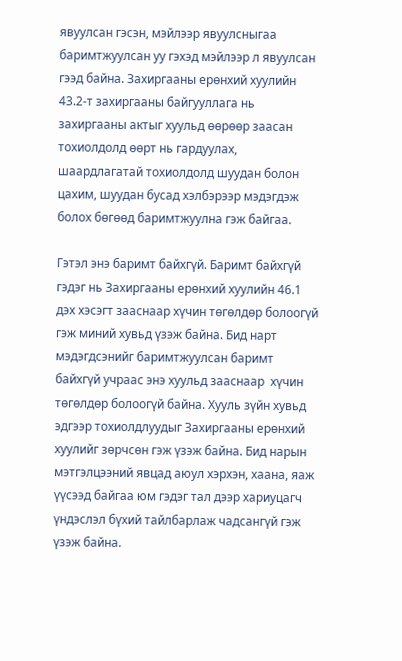явуулсан гэсэн, мэйлээр явуулсныгаа баримтжуулсан уу гэхэд мэйлээр л явуулсан гээд байна. Захиргааны ерөнхий хуулийн 43.2-т захиргааны байгууллага нь захиргааны актыг хуульд өөрөөр заасан тохиолдолд өөрт нь гардуулах, шаардлагатай тохиолдолд шуудан болон цахим, шуудан бусад хэлбэрээр мэдэгдэж болох бөгөөд баримтжуулна гэж байгаа.

Гэтэл энэ баримт байхгүй. Баримт байхгүй гэдэг нь Захиргааны ерөнхий хуулийн 46.1 дэх хэсэгт зааснаар хүчин төгөлдөр болоогүй гэж миний хувьд үзэж байна. Бид нарт мэдэгдсэнийг баримтжуулсан баримт байхгүй учраас энэ хуульд зааснаар  хүчин төгөлдөр болоогүй байна. Хууль зүйн хувьд эдгээр тохиолдлуудыг Захиргааны ерөнхий хуулийг зөрчсөн гэж үзэж байна. Бид нарын мэтгэлцээний явцад аюул хэрхэн, хаана, яаж үүсээд байгаа юм гэдэг тал дээр хариуцагч үндэслэл бүхий тайлбарлаж чадсангүй гэж үзэж байна.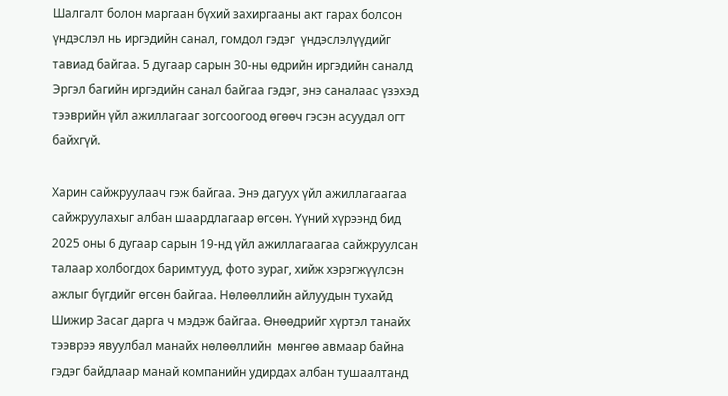Шалгалт болон маргаан бүхий захиргааны акт гарах болсон үндэслэл нь иргэдийн санал, гомдол гэдэг  үндэслэлүүдийг тавиад байгаа. 5 дугаар сарын 30-ны өдрийн иргэдийн саналд Эргэл багийн иргэдийн санал байгаа гэдэг, энэ саналаас үзэхэд тээврийн үйл ажиллагааг зогсоогоод өгөөч гэсэн асуудал огт байхгүй.

Харин сайжруулаач гэж байгаа. Энэ дагуух үйл ажиллагаагаа сайжруулахыг албан шаардлагаар өгсөн. Үүний хүрээнд бид 2025 оны 6 дугаар сарын 19-нд үйл ажиллагаагаа сайжруулсан талаар холбогдох баримтууд, фото зураг, хийж хэрэгжүүлсэн ажлыг бүгдийг өгсөн байгаа. Нөлөөллийн айлуудын тухайд Шижир Засаг дарга ч мэдэж байгаа. Өнөөдрийг хүртэл танайх тээврээ явуулбал манайх нөлөөллийн  мөнгөө авмаар байна гэдэг байдлаар манай компанийн удирдах албан тушаалтанд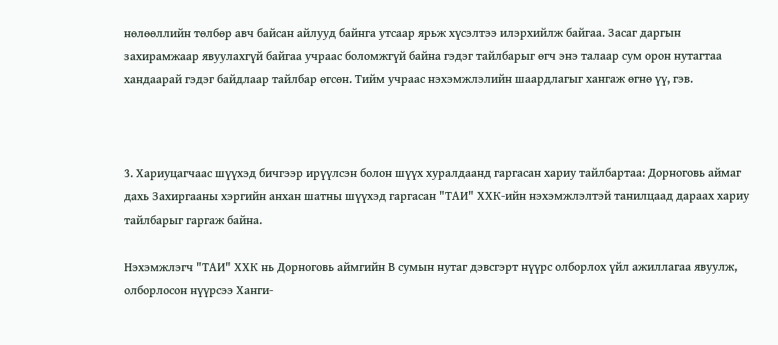нөлөөллийн төлбөр авч байсан айлууд байнга утсаар ярьж хүсэлтээ илэрхийлж байгаа. Засаг даргын захирамжаар явуулахгүй байгаа учраас боломжгүй байна гэдэг тайлбарыг өгч энэ талаар сум орон нутагтаа хандаарай гэдэг байдлаар тайлбар өгсөн. Тийм учраас нэхэмжлэлийн шаардлагыг хангаж өгнө үү, гэв.



3. Хариуцагчаас шүүхэд бичгээр ирүүлсэн болон шүүх хуралдаанд гаргасан хариу тайлбартаа: Дорноговь аймаг дахь Захиргааны хэргийн анхан шатны шүүхэд гаргасан "ТАИ" ХХК-ийн нэхэмжлэлтэй танилцаад дараах хариу тайлбарыг гаргаж байна.

Нэхэмжлэгч "ТАИ" ХХК нь Дорноговь аймгийн В сумын нутаг дэвсгэрт нүүрс олборлох үйл ажиллагаа явуулж, олборлосон нүүрсээ Ханги-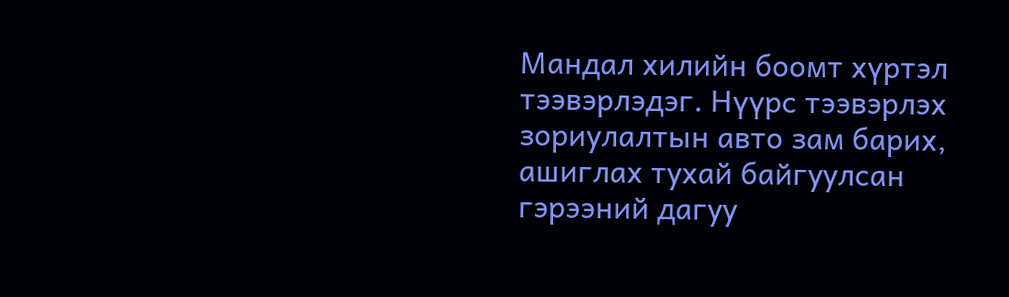Мандал хилийн боомт хүртэл тээвэрлэдэг. Нүүрс тээвэрлэх зориулалтын авто зам барих, ашиглах тухай байгуулсан гэрээний дагуу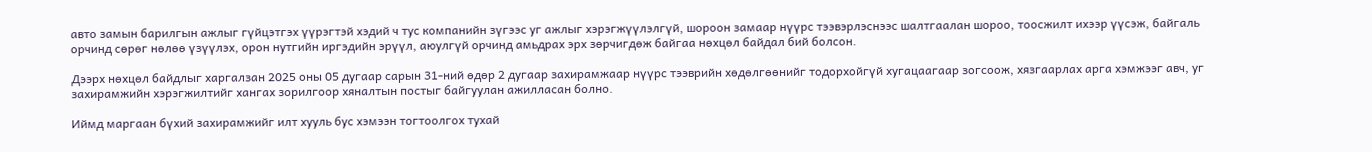авто замын барилгын ажлыг гүйцэтгэх үүрэгтэй хэдий ч тус компанийн зүгээс уг ажлыг хэрэгжүүлэлгүй, шороон замаар нүүрс тээвэрлэснээс шалтгаалан шороо, тоосжилт ихээр үүсэж, байгаль орчинд сөрөг нөлөө үзүүлэх, орон нутгийн иргэдийн эрүүл, аюулгүй орчинд амьдрах эрх зөрчигдөж байгаа нөхцөл байдал бий болсон.

Дээрх нөхцөл байдлыг харгалзан 2025 оны 05 дугаар сарын 31-ний өдөр 2 дугаар захирамжаар нүүрс тээврийн хөдөлгөөнийг тодорхойгүй хугацаагаар зогсоож, хязгаарлах арга хэмжээг авч, уг захирамжийн хэрэгжилтийг хангах зорилгоор хяналтын постыг байгуулан ажилласан болно.

Иймд маргаан бүхий захирамжийг илт хууль бус хэмээн тогтоолгох тухай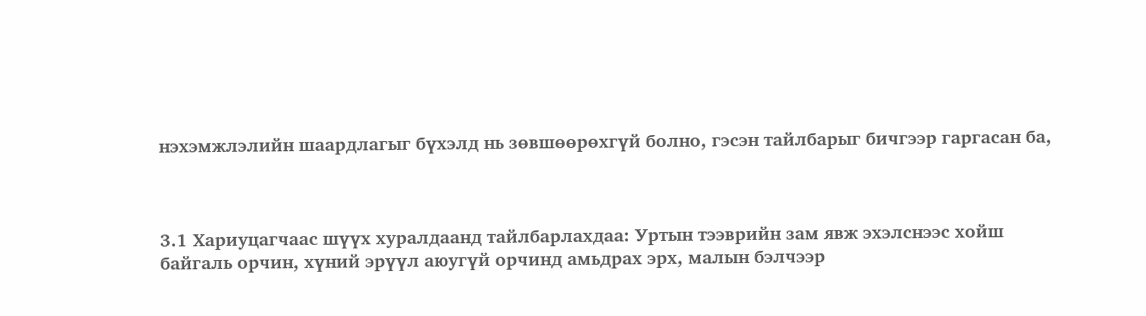нэхэмжлэлийн шаардлагыг бүхэлд нь зөвшөөрөхгүй болно, гэсэн тайлбарыг бичгээр гаргасан ба,



3.1 Хариуцагчаас шүүх хуралдаанд тайлбарлахдаа: Уртын тээврийн зам явж эхэлснээс хойш байгаль орчин, хүний эрүүл аюугүй орчинд амьдрах эрх, малын бэлчээр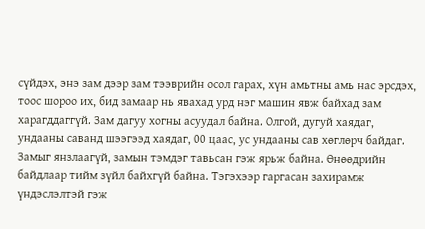сүйдэх, энэ зам дээр зам тээврийн осол гарах, хүн амьтны амь нас эрсдэх, тоос шороо их, бид замаар нь явахад урд нэг машин явж байхад зам харагддаггүй. Зам дагуу хогны асуудал байна. Олгой, дугуй хаядаг, ундааны саванд шээгээд хаядаг, 00 цаас, ус ундааны сав хөглөрч байдаг. Замыг янзлаагүй, замын тэмдэг тавьсан гэж ярьж байна. Өнөөдрийн байдлаар тийм зүйл байхгүй байна. Тэгэхээр гаргасан захирамж үндэслэлтэй гэж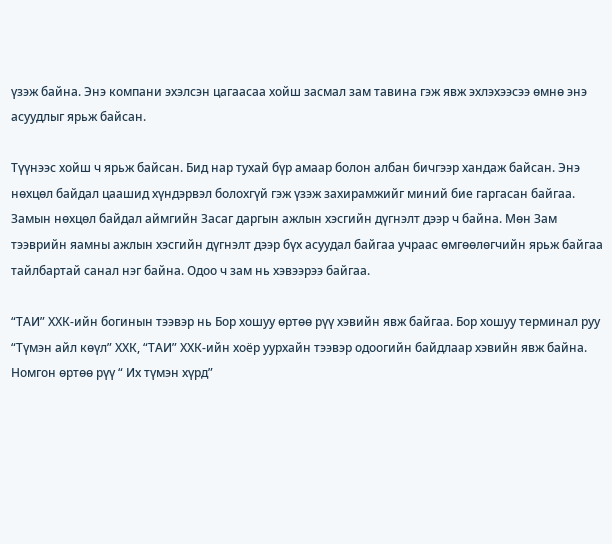үзэж байна. Энэ компани эхэлсэн цагаасаа хойш засмал зам тавина гэж явж эхлэхээсээ өмнө энэ асуудлыг ярьж байсан.

Түүнээс хойш ч ярьж байсан. Бид нар тухай бүр амаар болон албан бичгээр хандаж байсан. Энэ нөхцөл байдал цаашид хүндэрвэл болохгүй гэж үзэж захирамжийг миний бие гаргасан байгаа. Замын нөхцөл байдал аймгийн Засаг даргын ажлын хэсгийн дүгнэлт дээр ч байна. Мөн Зам тээврийн яамны ажлын хэсгийн дүгнэлт дээр бүх асуудал байгаа учраас өмгөөлөгчийн ярьж байгаа тайлбартай санал нэг байна. Одоо ч зам нь хэвээрээ байгаа.

“ТАИ” ХХК-ийн богинын тээвэр нь Бор хошуу өртөө рүү хэвийн явж байгаа. Бор хошуу терминал руу “Түмэн айл көүл” ХХК, “ТАИ” ХХК-ийн хоёр уурхайн тээвэр одоогийн байдлаар хэвийн явж байна. Номгон өртөө рүү “ Их түмэн хүрд”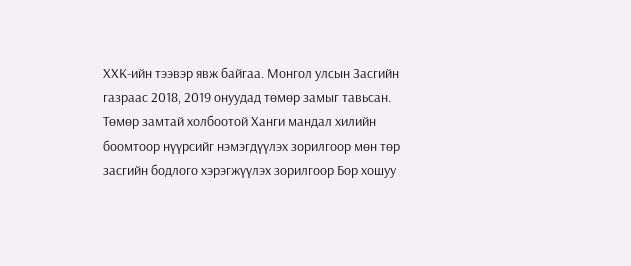ХХК-ийн тээвэр явж байгаа. Монгол улсын Засгийн газраас 2018, 2019 онуудад төмөр замыг тавьсан. Төмөр замтай холбоотой Ханги мандал хилийн боомтоор нүүрсийг нэмэгдүүлэх зорилгоор мөн төр засгийн бодлого хэрэгжүүлэх зорилгоор Бор хошуу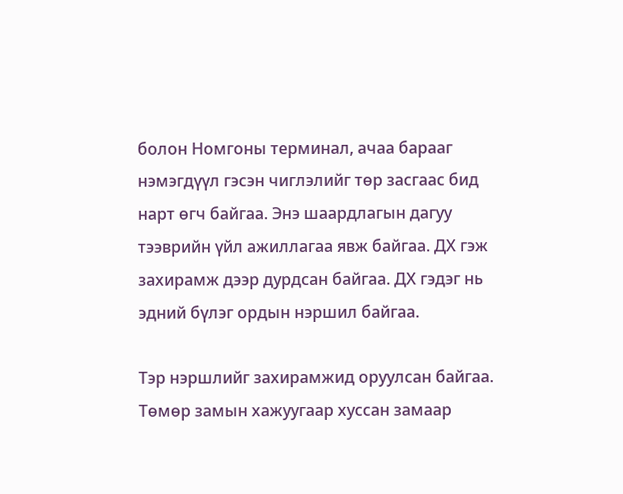болон Номгоны терминал, ачаа барааг нэмэгдүүл гэсэн чиглэлийг төр засгаас бид нарт өгч байгаа. Энэ шаардлагын дагуу тээврийн үйл ажиллагаа явж байгаа. ДХ гэж захирамж дээр дурдсан байгаа. ДХ гэдэг нь эдний бүлэг ордын нэршил байгаа.

Тэр нэршлийг захирамжид оруулсан байгаа. Төмөр замын хажуугаар хуссан замаар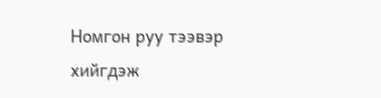Номгон руу тээвэр хийгдэж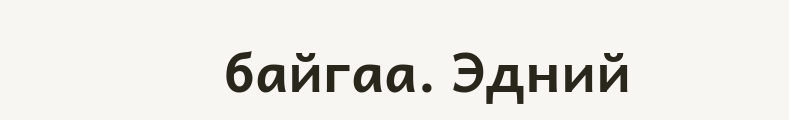байгаа. Эдний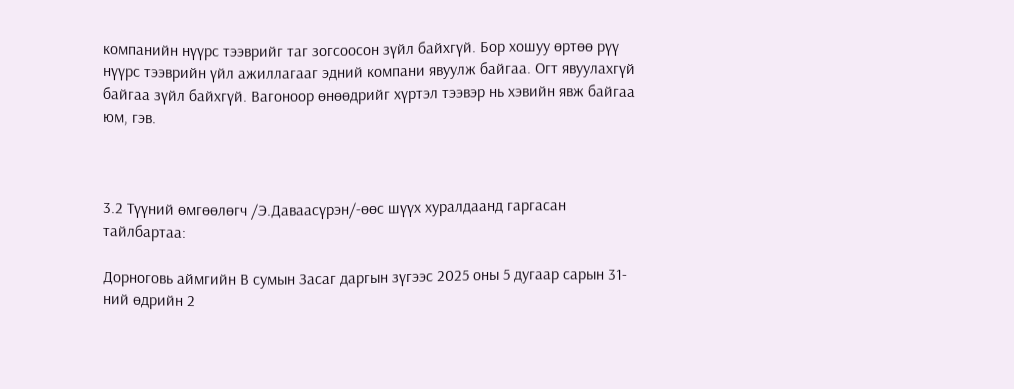компанийн нүүрс тээврийг таг зогсоосон зүйл байхгүй. Бор хошуу өртөө рүү нүүрс тээврийн үйл ажиллагааг эдний компани явуулж байгаа. Огт явуулахгүй байгаа зүйл байхгүй. Вагоноор өнөөдрийг хүртэл тээвэр нь хэвийн явж байгаа юм, гэв.



3.2 Түүний өмгөөлөгч /Э.Даваасүрэн/-өөс шүүх хуралдаанд гаргасан тайлбартаа:

Дорноговь аймгийн В сумын Засаг даргын зүгээс 2025 оны 5 дугаар сарын 31-ний өдрийн 2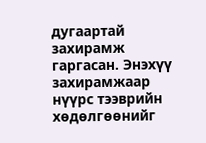дугаартай захирамж гаргасан. Энэхүү захирамжаар нүүрс тээврийн хөдөлгөөнийг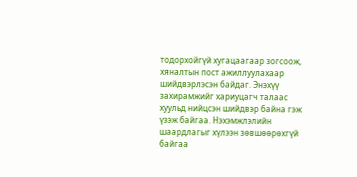тодорхойгүй хугацаагаар зогсоож, хяналтын пост ажиллуулахаар шийдвэрлэсэн байдаг. Энэхүү захирамжийг хариуцагч талаас хуульд нийцсэн шийдвэр байна гэж үзэж байгаа. Нэхэмжлэлийн шаардлагыг хүлээн зөвшөөрөхгүй байгаа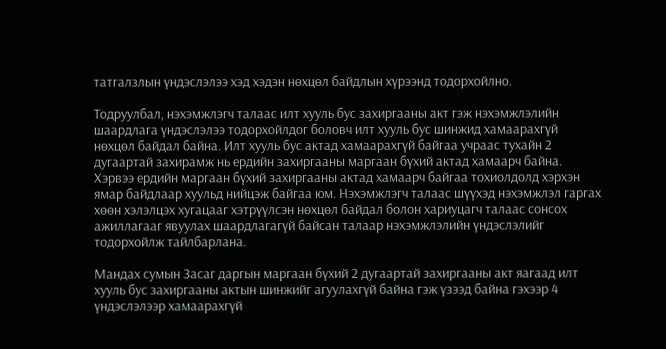татгалзлын үндэслэлээ хэд хэдэн нөхцөл байдлын хүрээнд тодорхойлно.

Тодруулбал, нэхэмжлэгч талаас илт хууль бус захиргааны акт гэж нэхэмжлэлийн шаардлага үндэслэлээ тодорхойлдог боловч илт хууль бус шинжид хамаарахгүй нөхцөл байдал байна. Илт хууль бус актад хамаарахгүй байгаа учраас тухайн 2 дугаартай захирамж нь ердийн захиргааны маргаан бүхий актад хамаарч байна. Хэрвээ ердийн маргаан бүхий захиргааны актад хамаарч байгаа тохиолдолд хэрхэн ямар байдлаар хуульд нийцэж байгаа юм. Нэхэмжлэгч талаас шүүхэд нэхэмжлэл гаргах хөөн хэлэлцэх хугацааг хэтрүүлсэн нөхцөл байдал болон хариуцагч талаас сонсох ажиллагааг явуулах шаардлагагүй байсан талаар нэхэмжлэлийн үндэслэлийг тодорхойлж тайлбарлана.

Мандах сумын Засаг даргын маргаан бүхий 2 дугаартай захиргааны акт яагаад илт хууль бус захиргааны актын шинжийг агуулахгүй байна гэж үзээд байна гэхээр 4 үндэслэлээр хамаарахгүй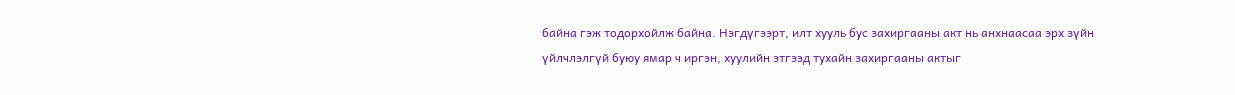байна гэж тодорхойлж байна. Нэгдүгээрт, илт хууль бус захиргааны акт нь анхнаасаа эрх зүйн үйлчлэлгүй буюу ямар ч иргэн, хуулийн этгээд тухайн захиргааны актыг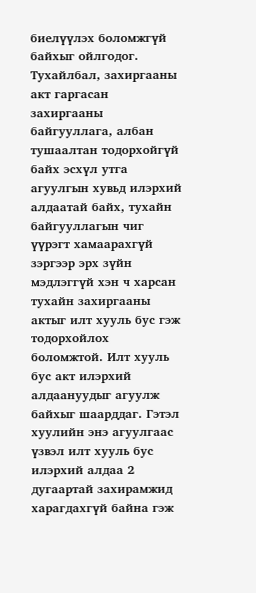биелүүлэх боломжгүй байхыг ойлгодог. Тухайлбал, захиргааны акт гаргасан захиргааны байгууллага, албан тушаалтан тодорхойгүй байх эсхүл утга агуулгын хувьд илэрхий алдаатай байх, тухайн байгууллагын чиг үүрэгт хамаарахгүй зэргээр эрх зүйн мэдлэггүй хэн ч харсан тухайн захиргааны актыг илт хууль бус гэж тодорхойлох боломжтой. Илт хууль бус акт илэрхий алдаануудыг агуулж байхыг шаарддаг. Гэтэл хуулийн энэ агуулгаас үзвэл илт хууль бус илэрхий алдаа 2 дугаартай захирамжид харагдахгүй байна гэж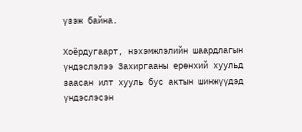үзэж байна.

Хоёрдугаарт, нэхэмжлэлийн шаардлагын үндэслэлээ Захиргааны ерөнхий хуульд заасан илт хууль бус актын шинжүүдэд үндэслэсэн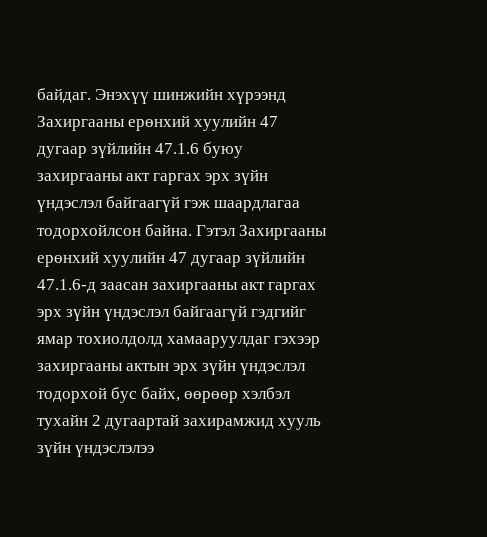байдаг. Энэхүү шинжийн хүрээнд Захиргааны ерөнхий хуулийн 47 дугаар зүйлийн 47.1.6 буюу захиргааны акт гаргах эрх зүйн үндэслэл байгаагүй гэж шаардлагаа тодорхойлсон байна. Гэтэл Захиргааны ерөнхий хуулийн 47 дугаар зүйлийн 47.1.6-д заасан захиргааны акт гаргах эрх зүйн үндэслэл байгаагүй гэдгийг ямар тохиолдолд хамааруулдаг гэхээр захиргааны актын эрх зүйн үндэслэл тодорхой бус байх, өөрөөр хэлбэл тухайн 2 дугаартай захирамжид хууль зүйн үндэслэлээ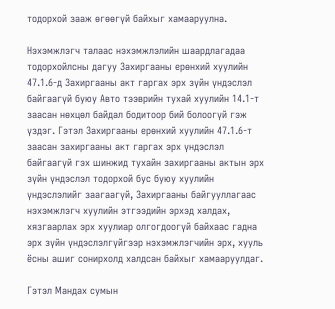тодорхой зааж өгөөгүй байхыг хамааруулна.

Нэхэмжлэгч талаас нэхэмжлэлийн шаардлагадаа тодорхойлсны дагуу Захиргааны ерөнхий хуулийн 47.1.6-д Захиргааны акт гаргах эрх зүйн үндэслэл байгаагүй буюу Авто тээврийн тухай хуулийн 14.1-т заасан нөхцөл байдал бодитоор бий болоогүй гэж үздэг. Гэтэл Захиргааны ерөнхий хуулийн 47.1.6-т заасан захиргааны акт гаргах эрх үндэслэл байгаагүй гэх шинжид тухайн захиргааны актын эрх зүйн үндэслэл тодорхой бус буюу хуулийн үндэслэлийг заагаагүй, Захиргааны байгууллагаас нэхэмжлэгч хуулийн этгээдийн эрхэд халдах, хязгаарлах эрх хуулиар олгогдоогүй байхаас гадна эрх зүйн үндэслэлгүйгээр нэхэмжлэгчийн эрх, хууль ёсны ашиг сонирхолд халдсан байхыг хамааруулдаг.

Гэтэл Мандах сумын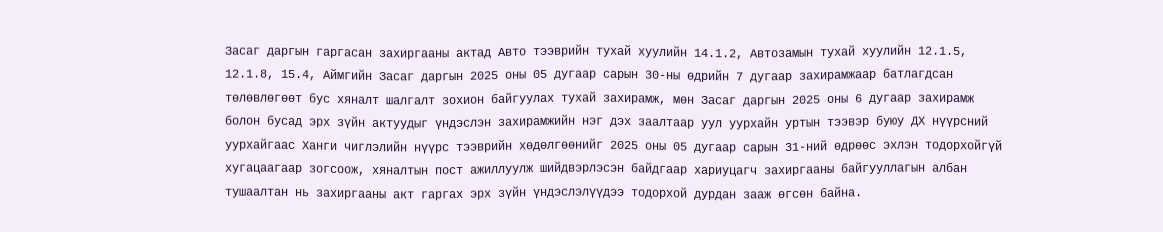Засаг даргын гаргасан захиргааны актад Авто тээврийн тухай хуулийн 14.1.2, Автозамын тухай хуулийн 12.1.5, 12.1.8, 15.4, Аймгийн Засаг даргын 2025 оны 05 дугаар сарын 30-ны өдрийн 7 дугаар захирамжаар батлагдсан төлөвлөгөөт бус хяналт шалгалт зохион байгуулах тухай захирамж, мөн Засаг даргын 2025 оны 6 дугаар захирамж болон бусад эрх зүйн актуудыг үндэслэн захирамжийн нэг дэх заалтаар уул уурхайн уртын тээвэр буюу ДХ нүүрсний уурхайгаас Ханги чиглэлийн нүүрс тээврийн хөдөлгөөнийг 2025 оны 05 дугаар сарын 31-ний өдрөөс эхлэн тодорхойгүй хугацаагаар зогсоож, хяналтын пост ажиллуулж шийдвэрлэсэн байдгаар хариуцагч захиргааны байгууллагын албан тушаалтан нь захиргааны акт гаргах эрх зүйн үндэслэлүүдээ тодорхой дурдан зааж өгсөн байна.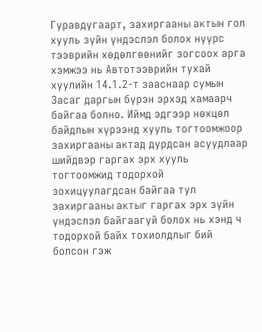Гуравдугаарт, захиргааны актын гол хууль зүйн үндэслэл болох нүүрс тээврийн хөдөлгөөнийг зогсоох арга хэмжээ нь Автотээврийн тухай хуулийн 14.1.2-т зааснаар сумын Засаг даргын бүрэн эрхэд хамаарч байгаа болно. Иймд эдгээр нөхцөл байдлын хүрээнд хууль тогтоомжоор захиргааны актад дурдсан асуудлаар шийдвэр гаргах эрх хууль тогтоомжид тодорхой зохицуулагдсан байгаа тул захиргааны актыг гаргах эрх зүйн үндэслэл байгаагүй болох нь хэнд ч тодорхой байх тохиолдлыг бий болсон гэж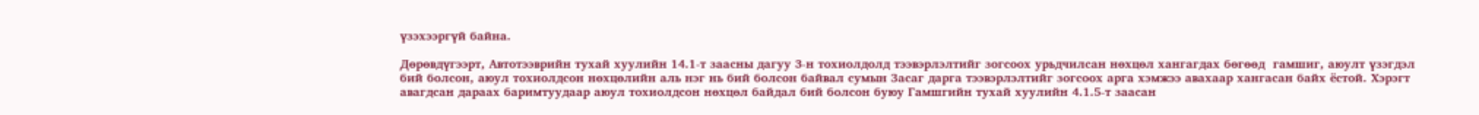үзэхээргүй байна.

Дөрөвдүгээрт, Автотээврийн тухай хуулийн 14.1-т заасны дагуу 3-н тохиолдолд тээвэрлэлтийг зогсоох урьдчилсан нөхцөл хангагдах бөгөөд  гамшиг, аюулт үзэгдэл бий болсон, аюул тохиолдсон нөхцөлийн аль нэг нь бий болсон байвал сумын Засаг дарга тээвэрлэлтийг зогсоох арга хэмжээ авахаар хангасан байх ёстой. Хэрэгт авагдсан дараах баримтуудаар аюул тохиолдсон нөхцөл байдал бий болсон буюу Гамшгийн тухай хуулийн 4.1.5-т заасан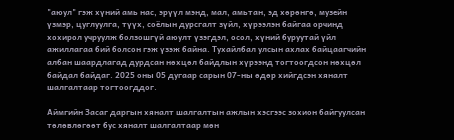"аюул" гэж хүний амь нас, эрүүл мэнд, мал, амьтан, эд хөрөнгө, музейн үзмэр, цуглуулга, түүх, соёлын дурсгалт зүйл, хүрээлэн байгаа орчинд хохирол учруулж болзошгүй аюулт үзэгдэл, осол, хүний буруутай үйл ажиллагаа бий болсон гэж үзэж байна. Тухайлбал улсын ахлах байцаагчийн албан шаардлагад дурдсан нөхцөл байдлын хүрээнд тогтоогдсон нөхцөл байдал байдаг. 2025 оны 05 дугаар сарын 07-ны өдөр хийгдсэн хяналт шалгалтаар тогтоогддог.

Аймгийн Засаг даргын хяналт шалгалтын ажлын хэсгээс зохион байгуулсан төлөвлөгөөт бус хяналт шалгалтаар мөн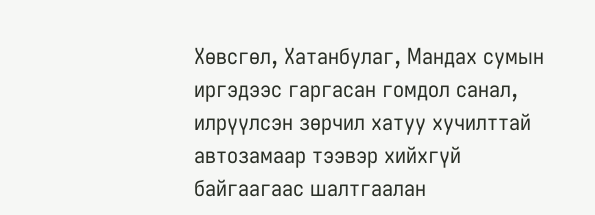Хөвсгөл, Хатанбулаг, Мандах сумын иргэдээс гаргасан гомдол санал, илрүүлсэн зөрчил хатуу хучилттай автозамаар тээвэр хийхгүй байгаагаас шалтгаалан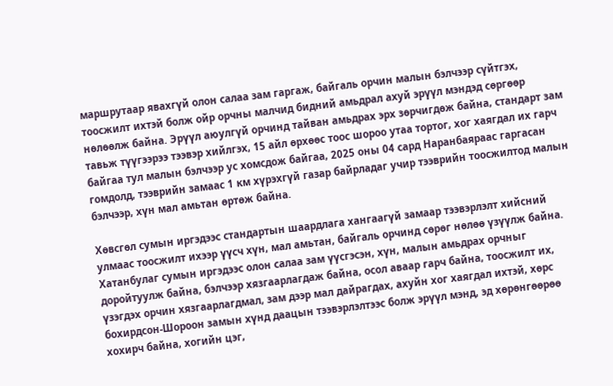маршрутаар явахгүй олон салаа зам гаргаж, байгаль орчин малын бэлчээр сүйтгэх, тоосжилт ихтэй болж ойр орчны малчид бидний амьдрал ахуй эрүүл мэндэд сөргөөр нөлөөлж байна. Эрүүл аюулгүй орчинд тайван амьдрах эрх зөрчигдөж байна, стандарт зам тавьж түүгээрээ тээвэр хийлгэх, 15 айл өрхөөс тоос шороо утаа тортог, хог хаягдал их гарч байгаа тул малын бэлчээр ус хомсдож байгаа, 2025 оны 04 сард Наранбаяраас гаргасан гомдолд, тээврийн замаас 1 км хүрэхгүй газар байрладаг учир тээврийн тоосжилтод малын бэлчээр, хүн мал амьтан өртөж байна.

Хөвсгөл сумын иргэдээс стандартын шаардлага хангаагүй замаар тээвэрлэлт хийсний улмаас тоосжилт ихээр үүсч хүн, мал амьтан, байгаль орчинд сөрөг нөлөө үзүүлж байна. Хатанбулаг сумын иргэдээс олон салаа зам үүсгэсэн, хүн, малын амьдрах орчныг доройтуулж байна, бэлчээр хязгаарлагдаж байна, осол аваар гарч байна, тоосжилт их, үзэгдэх орчин хязгаарлагдмал, зам дээр мал дайрагдах, ахуйн хог хаягдал ихтэй, хөрс бохирдсон-Шороон замын хүнд даацын тээвэрлэлтээс болж эрүүл мэнд, эд хөрөнгөөрөө хохирч байна, хогийн цэг,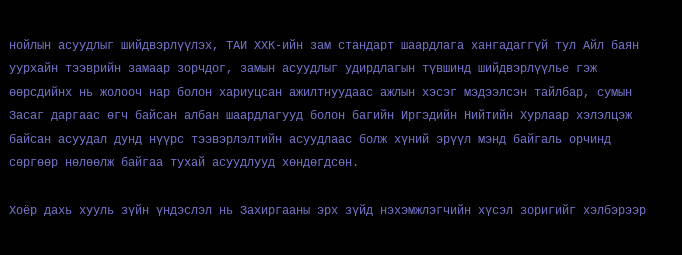нойлын асуудлыг шийдвэрлүүлэх, ТАИ ХХК-ийн зам стандарт шаардлага хангадаггүй тул Айл баян уурхайн тээврийн замаар зорчдог, замын асуудлыг удирдлагын түвшинд шийдвэрлүүлье гэж өөрсдийнх нь жолооч нар болон хариуцсан ажилтнуудаас ажлын хэсэг мэдээлсэн тайлбар, сумын Засаг даргаас өгч байсан албан шаардлагууд болон багийн Иргэдийн Нийтийн Хурлаар хэлэлцэж байсан асуудал дунд нүүрс тээвэрлэлтийн асуудлаас болж хүний эрүүл мэнд байгаль орчинд сөргөөр нөлөөлж байгаа тухай асуудлууд хөндөгдсөн.

Хоёр дахь хууль зүйн үндэслэл нь Захиргааны эрх зүйд нэхэмжлэгчийн хүсэл зоригийг хэлбэрээр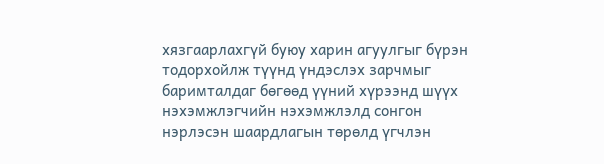хязгаарлахгүй буюу харин агуулгыг бүрэн тодорхойлж түүнд үндэслэх зарчмыг баримталдаг бөгөөд үүний хүрээнд шүүх нэхэмжлэгчийн нэхэмжлэлд сонгон нэрлэсэн шаардлагын төрөлд үгчлэн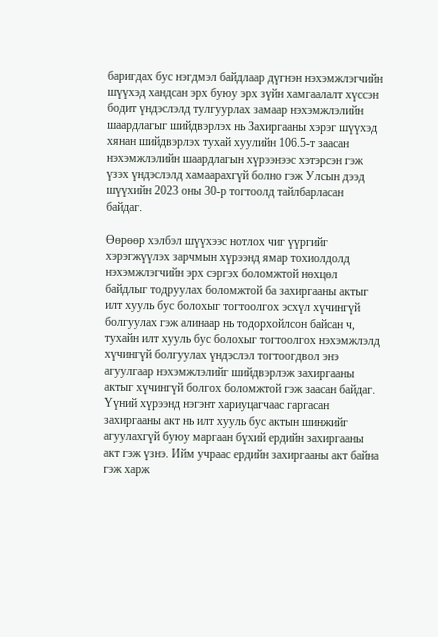баригдах бус нэгдмэл байдлаар дүгнэн нэхэмжлэгчийн шүүхэд хандсан эрх буюу эрх зүйн хамгаалалт хүссэн бодит үндэслэлд тулгуурлах замаар нэхэмжлэлийн шаардлагыг шийдвэрлэх нь Захиргааны хэрэг шүүхэд хянан шийдвэрлэх тухай хуулийн 106.5-т заасан нэхэмжлэлийн шаардлагын хүрээнээс хэтэрсэн гэж үзэх үндэслэлд хамаарахгүй болно гэж Улсын дээд шүүхийн 2023 оны 30-р тогтоолд тайлбарласан байдаг.

Өөрөөр хэлбэл шүүхээс нотлох чиг үүргийг хэрэгжүүлэх зарчмын хүрээнд ямар тохиолдолд нэхэмжлэгчийн эрх сэргэх боломжтой нөхцөл байдлыг тодруулах боломжтой ба захиргааны актыг илт хууль бус болохыг тогтоолгох эсхүл хүчингүй болгуулах гэж алинаар нь тодорхойлсон байсан ч, тухайн илт хууль бус болохыг тогтоолгох нэхэмжлэлд хүчингүй болгуулах үндэслэл тогтоогдвол энэ агуулгаар нэхэмжлэлийг шийдвэрлэж захиргааны актыг хүчингүй болгох боломжтой гэж заасан байдаг. Үүний хүрээнд нэгэнт хариуцагчаас гаргасан захиргааны акт нь илт хууль бус актын шинжийг агуулахгүй буюу маргаан бүхий ердийн захиргааны акт гэж үзнэ. Ийм учраас ердийн захиргааны акт байна гэж харж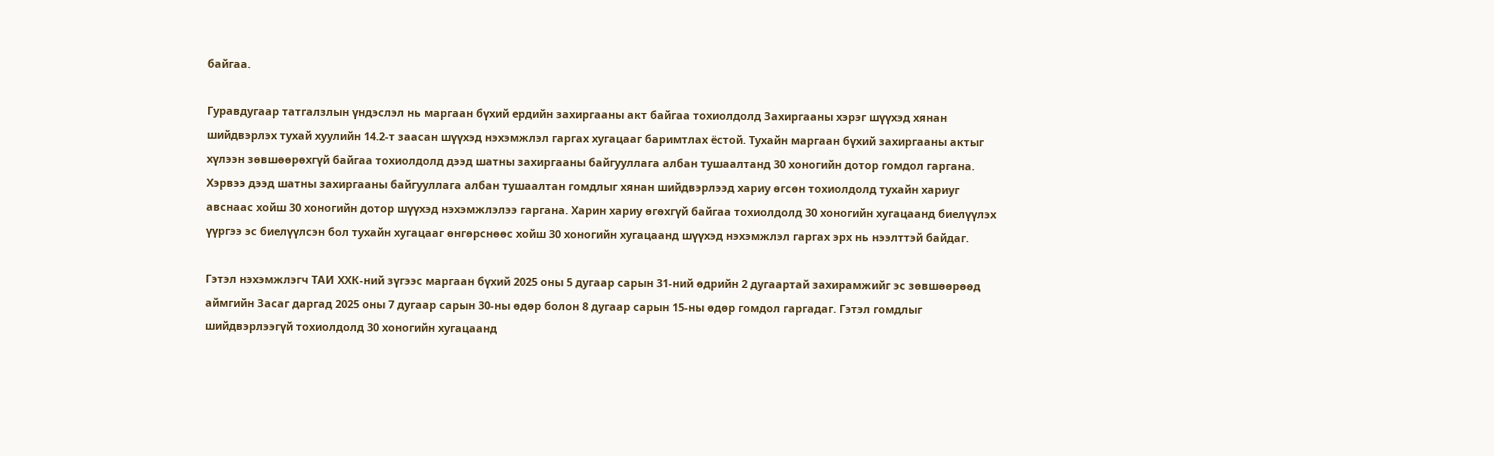байгаа.

Гуравдугаар татгалзлын үндэслэл нь маргаан бүхий ердийн захиргааны акт байгаа тохиолдолд Захиргааны хэрэг шүүхэд хянан шийдвэрлэх тухай хуулийн 14.2-т заасан шүүхэд нэхэмжлэл гаргах хугацааг баримтлах ёстой. Тухайн маргаан бүхий захиргааны актыг хүлээн зөвшөөрөхгүй байгаа тохиолдолд дээд шатны захиргааны байгууллага албан тушаалтанд 30 хоногийн дотор гомдол гаргана. Хэрвээ дээд шатны захиргааны байгууллага албан тушаалтан гомдлыг хянан шийдвэрлээд хариу өгсөн тохиолдолд тухайн хариуг авснаас хойш 30 хоногийн дотор шүүхэд нэхэмжлэлээ гаргана. Харин хариу өгөхгүй байгаа тохиолдолд 30 хоногийн хугацаанд биелүүлэх үүргээ эс биелүүлсэн бол тухайн хугацааг өнгөрснөөс хойш 30 хоногийн хугацаанд шүүхэд нэхэмжлэл гаргах эрх нь нээлттэй байдаг.

Гэтэл нэхэмжлэгч ТАИ ХХК-ний зүгээс маргаан бүхий 2025 оны 5 дугаар сарын 31-ний өдрийн 2 дугаартай захирамжийг эс зөвшөөрөөд аймгийн Засаг даргад 2025 оны 7 дугаар сарын 30-ны өдөр болон 8 дугаар сарын 15-ны өдөр гомдол гаргадаг. Гэтэл гомдлыг шийдвэрлээгүй тохиолдолд 30 хоногийн хугацаанд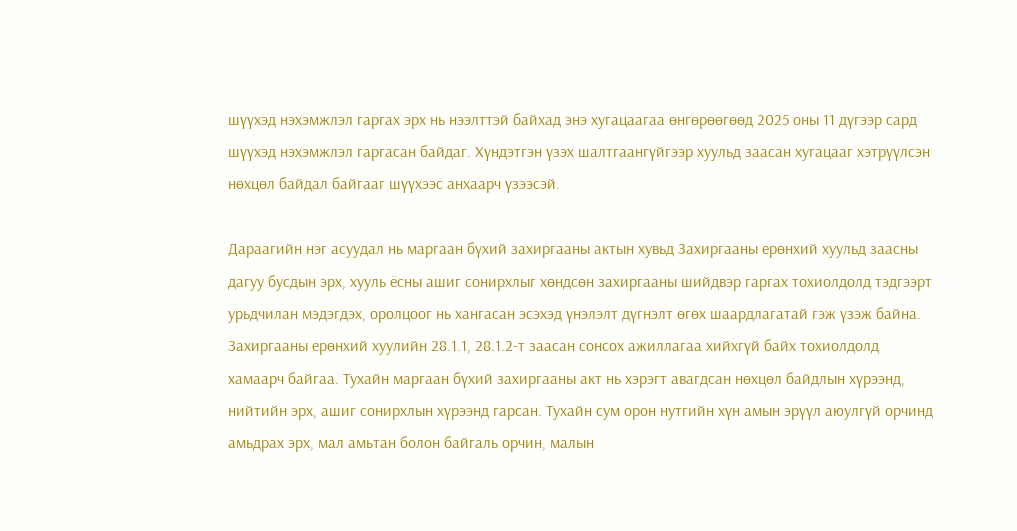шүүхэд нэхэмжлэл гаргах эрх нь нээлттэй байхад энэ хугацаагаа өнгөрөөгөөд 2025 оны 11 дүгээр сард шүүхэд нэхэмжлэл гаргасан байдаг. Хүндэтгэн үзэх шалтгаангүйгээр хуульд заасан хугацааг хэтрүүлсэн нөхцөл байдал байгааг шүүхээс анхаарч үзээсэй.

Дараагийн нэг асуудал нь маргаан бүхий захиргааны актын хувьд Захиргааны ерөнхий хуульд заасны дагуу бусдын эрх, хууль ёсны ашиг сонирхлыг хөндсөн захиргааны шийдвэр гаргах тохиолдолд тэдгээрт урьдчилан мэдэгдэх, оролцоог нь хангасан эсэхэд үнэлэлт дүгнэлт өгөх шаардлагатай гэж үзэж байна. Захиргааны ерөнхий хуулийн 28.1.1, 28.1.2-т заасан сонсох ажиллагаа хийхгүй байх тохиолдолд хамаарч байгаа. Тухайн маргаан бүхий захиргааны акт нь хэрэгт авагдсан нөхцөл байдлын хүрээнд, нийтийн эрх, ашиг сонирхлын хүрээнд гарсан. Тухайн сум орон нутгийн хүн амын эрүүл аюулгүй орчинд амьдрах эрх, мал амьтан болон байгаль орчин, малын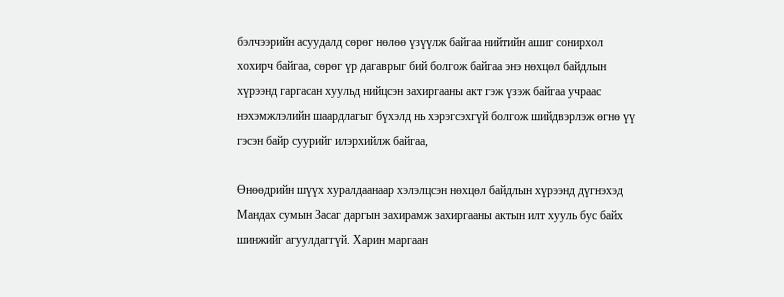бэлчээрийн асуудалд сөрөг нөлөө үзүүлж байгаа нийтийн ашиг сонирхол хохирч байгаа, сөрөг үр дагаврыг бий болгож байгаа энэ нөхцөл байдлын хүрээнд гаргасан хуульд нийцсэн захиргааны акт гэж үзэж байгаа учраас нэхэмжлэлийн шаардлагыг бүхэлд нь хэрэгсэхгүй болгож шийдвэрлэж өгнө үү гэсэн байр суурийг илэрхийлж байгаа,

Өнөөдрийн шүүх хуралдаанаар хэлэлцсэн нөхцөл байдлын хүрээнд дүгнэхэд Мандах сумын Засаг даргын захирамж захиргааны актын илт хууль бус байх шинжийг агуулдаггүй. Харин маргаан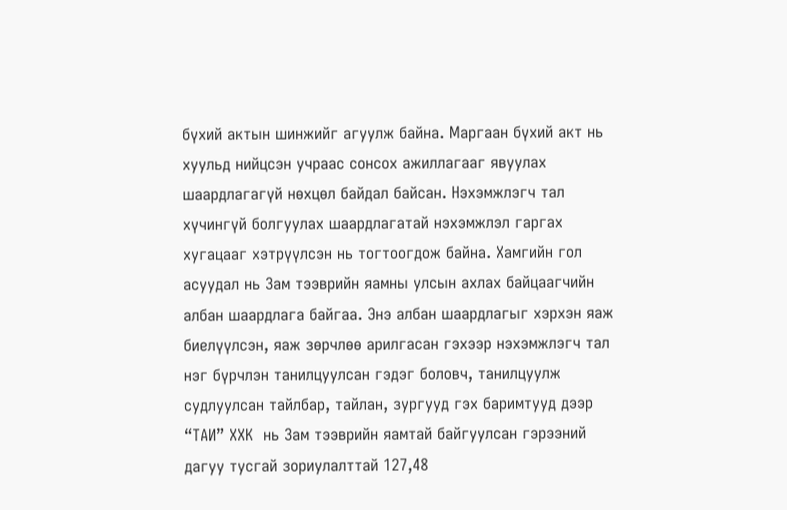бүхий актын шинжийг агуулж байна. Маргаан бүхий акт нь хуульд нийцсэн учраас сонсох ажиллагааг явуулах шаардлагагүй нөхцөл байдал байсан. Нэхэмжлэгч тал хүчингүй болгуулах шаардлагатай нэхэмжлэл гаргах хугацааг хэтрүүлсэн нь тогтоогдож байна. Хамгийн гол асуудал нь Зам тээврийн яамны улсын ахлах байцаагчийн албан шаардлага байгаа. Энэ албан шаардлагыг хэрхэн яаж биелүүлсэн, яаж зөрчлөө арилгасан гэхээр нэхэмжлэгч тал нэг бүрчлэн танилцуулсан гэдэг боловч, танилцуулж судлуулсан тайлбар, тайлан, зургууд гэх баримтууд дээр “ТАИ” ХХК  нь Зам тээврийн яамтай байгуулсан гэрээний дагуу тусгай зориулалттай 127,48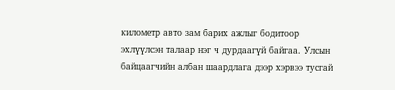километр авто зам барих ажлыг бодитоор эхлүүлсэн талаар нэг ч дурдаагүй байгаа. Улсын байцаагчийн албан шаардлага дээр хэрвээ тусгай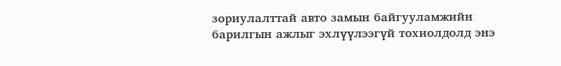зориулалттай авто замын байгууламжийн барилгын ажлыг эхлүүлээгүй тохиолдолд энэ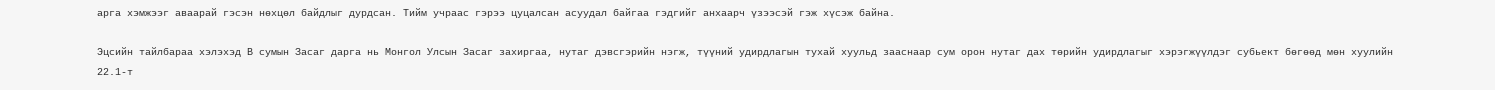арга хэмжээг аваарай гэсэн нөхцөл байдлыг дурдсан. Тийм учраас гэрээ цуцалсан асуудал байгаа гэдгийг анхаарч үзээсэй гэж хүсэж байна.

Эцсийн тайлбараа хэлэхэд В сумын Засаг дарга нь Монгол Улсын Засаг захиргаа, нутаг дэвсгэрийн нэгж, түүний удирдлагын тухай хуульд зааснаар сум орон нутаг дах төрийн удирдлагыг хэрэгжүүлдэг субьект бөгөөд мөн хуулийн 22.1-т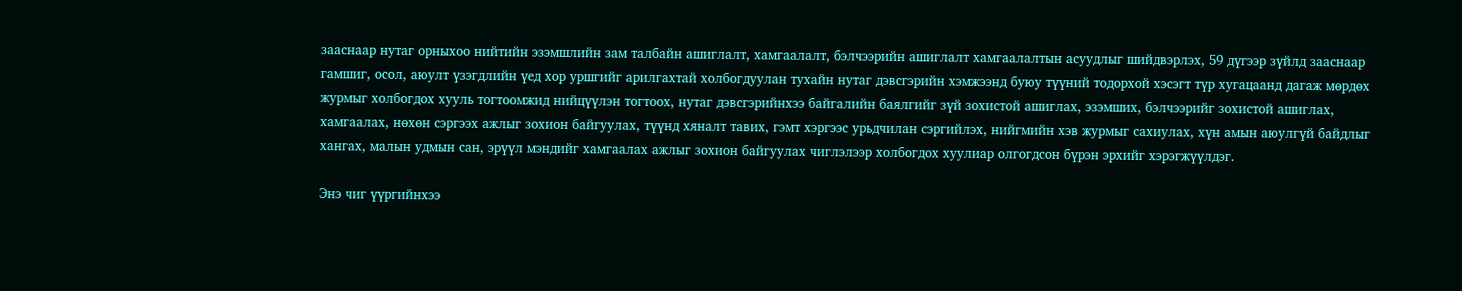зааснаар нутаг орныхоо нийтийн эзэмшлийн зам талбайн ашиглалт, хамгаалалт, бэлчээрийн ашиглалт хамгаалалтын асуудлыг шийдвэрлэх, 59 дүгээр зүйлд зааснаар гамшиг, осол, аюулт үзэгдлийн үед хор уршгийг арилгахтай холбогдуулан тухайн нутаг дэвсгэрийн хэмжээнд буюу түүний тодорхой хэсэгт түр хугацаанд дагаж мөрдөх журмыг холбогдох хууль тогтоомжид нийцүүлэн тогтоох, нутаг дэвсгэрийнхээ байгалийн баялгийг зүй зохистой ашиглах, эзэмших, бэлчээрийг зохистой ашиглах, хамгаалах, нөхөн сэргээх ажлыг зохион байгуулах, түүнд хяналт тавих, гэмт хэргээс урьдчилан сэргийлэх, нийгмийн хэв журмыг сахиулах, хүн амын аюулгүй байдлыг хангах, малын удмын сан, эрүүл мэндийг хамгаалах ажлыг зохион байгуулах чиглэлээр холбогдох хуулиар олгогдсон бүрэн эрхийг хэрэгжүүлдэг.

Энэ чиг үүргийнхээ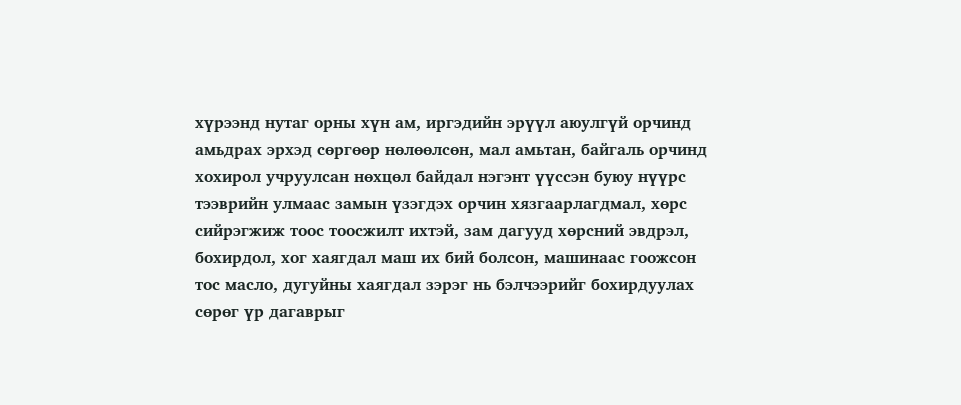хүрээнд нутаг орны хүн ам, иргэдийн эрүүл аюулгүй орчинд амьдрах эрхэд сөргөөр нөлөөлсөн, мал амьтан, байгаль орчинд хохирол учруулсан нөхцөл байдал нэгэнт үүссэн буюу нүүрс тээврийн улмаас замын үзэгдэх орчин хязгаарлагдмал, хөрс сийрэгжиж тоос тоосжилт ихтэй, зам дагууд хөрсний эвдрэл, бохирдол, хог хаягдал маш их бий болсон, машинаас гоожсон тос масло, дугуйны хаягдал зэрэг нь бэлчээрийг бохирдуулах сөрөг үр дагаврыг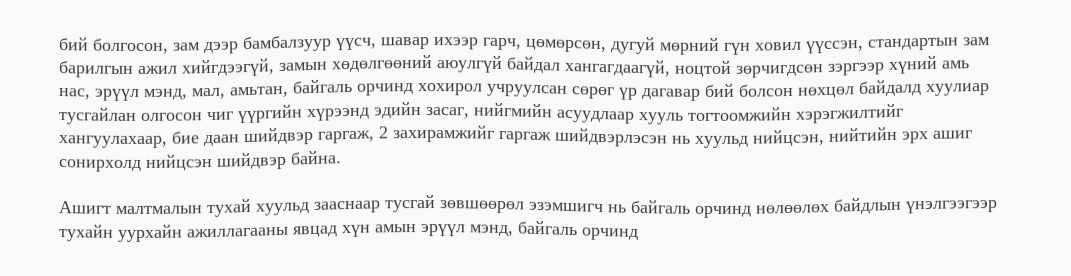бий болгосон, зам дээр бамбалзуур үүсч, шавар ихээр гарч, цөмөрсөн, дугуй мөрний гүн ховил үүссэн, стандартын зам барилгын ажил хийгдээгүй, замын хөдөлгөөний аюулгүй байдал хангагдаагүй, ноцтой зөрчигдсөн зэргээр хүний амь нас, эрүүл мэнд, мал, амьтан, байгаль орчинд хохирол учруулсан сөрөг үр дагавар бий болсон нөхцөл байдалд хуулиар тусгайлан олгосон чиг үүргийн хүрээнд эдийн засаг, нийгмийн асуудлаар хууль тогтоомжийн хэрэгжилтийг хангуулахаар, бие даан шийдвэр гаргаж, 2 захирамжийг гаргаж шийдвэрлэсэн нь хуульд нийцсэн, нийтийн эрх ашиг сонирхолд нийцсэн шийдвэр байна.

Ашигт малтмалын тухай хуульд зааснаар тусгай зөвшөөрөл эзэмшигч нь байгаль орчинд нөлөөлөх байдлын үнэлгээгээр тухайн уурхайн ажиллагааны явцад хүн амын эрүүл мэнд, байгаль орчинд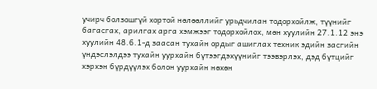учирч болзошгүй хортой нөлөөллийг урьдчилан тодорхойлж, түүнийг багасгах, арилгах арга хэмжээг тодорхойлох, мөн хуулийн 27.1.12 энэ хуулийн 48.6.1-д заасан тухайн ордыг ашиглах техник эдийн засгийн үндэслэлдээ тухайн уурхайн бүтээгдэхүүнийг тээвэрлэх, дэд бүтцийг хэрхэн бүрдүүлэх болон уурхайн нөхөн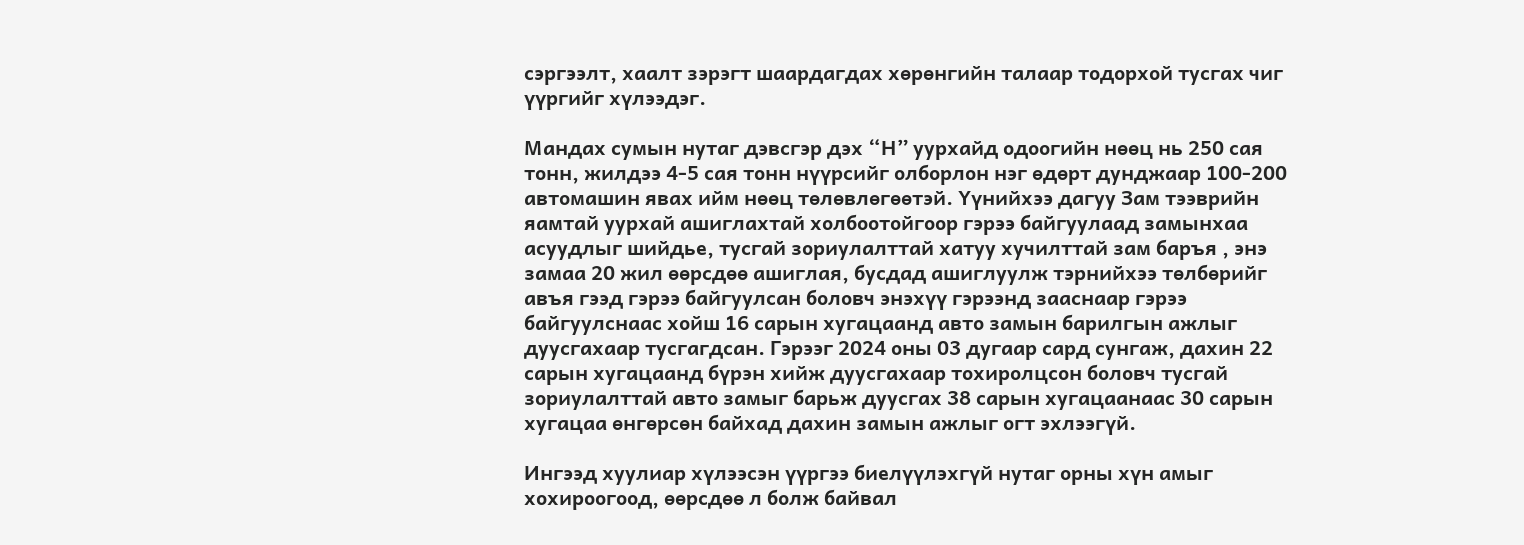сэргээлт, хаалт зэрэгт шаардагдах хөрөнгийн талаар тодорхой тусгах чиг үүргийг хүлээдэг.

Мандах сумын нутаг дэвсгэр дэх “Н” уурхайд одоогийн нөөц нь 250 сая тонн, жилдээ 4-5 сая тонн нүүрсийг олборлон нэг өдөрт дунджаар 100-200 автомашин явах ийм нөөц төлөвлөгөөтэй. Үүнийхээ дагуу Зам тээврийн яамтай уурхай ашиглахтай холбоотойгоор гэрээ байгуулаад замынхаа асуудлыг шийдье, тусгай зориулалттай хатуу хучилттай зам баръя , энэ замаа 20 жил өөрсдөө ашиглая, бусдад ашиглуулж тэрнийхээ төлбөрийг авъя гээд гэрээ байгуулсан боловч энэхүү гэрээнд зааснаар гэрээ байгуулснаас хойш 16 сарын хугацаанд авто замын барилгын ажлыг дуусгахаар тусгагдсан. Гэрээг 2024 оны 03 дугаар сард сунгаж, дахин 22 сарын хугацаанд бүрэн хийж дуусгахаар тохиролцсон боловч тусгай зориулалттай авто замыг барьж дуусгах 38 сарын хугацаанаас 30 сарын хугацаа өнгөрсөн байхад дахин замын ажлыг огт эхлээгүй.

Ингээд хуулиар хүлээсэн үүргээ биелүүлэхгүй нутаг орны хүн амыг хохироогоод, өөрсдөө л болж байвал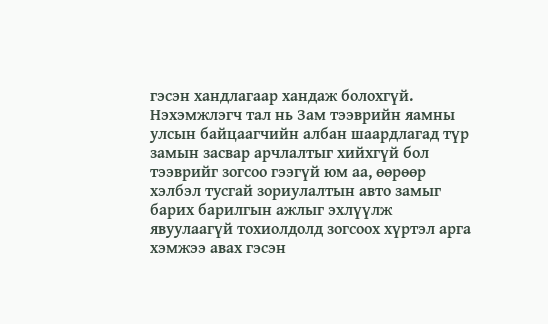гэсэн хандлагаар хандаж болохгүй. Нэхэмжлэгч тал нь Зам тээврийн яамны улсын байцаагчийн албан шаардлагад түр замын засвар арчлалтыг хийхгүй бол тээврийг зогсоо гээгүй юм аа, өөрөөр хэлбэл тусгай зориулалтын авто замыг барих барилгын ажлыг эхлүүлж явуулаагүй тохиолдолд зогсоох хүртэл арга хэмжээ авах гэсэн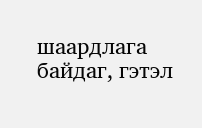шаардлага байдаг, гэтэл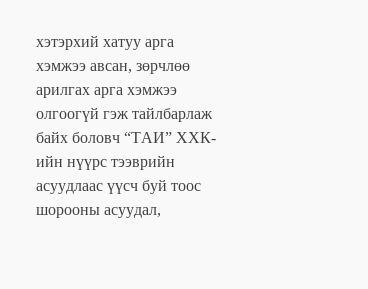хэтэрхий хатуу арга хэмжээ авсан, зөрчлөө арилгах арга хэмжээ олгоогүй гэж тайлбарлаж байх боловч “ТАИ” ХХК-ийн нүүрс тээврийн асуудлаас үүсч буй тоос шорооны асуудал,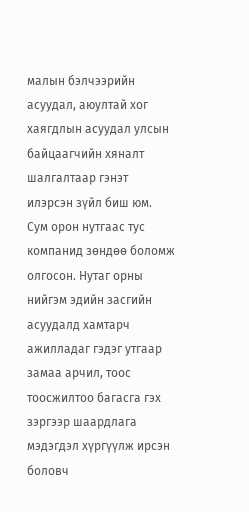малын бэлчээрийн асуудал, аюултай хог хаягдлын асуудал улсын байцаагчийн хяналт шалгалтаар гэнэт илэрсэн зүйл биш юм. Сум орон нутгаас тус компанид зөндөө боломж олгосон. Нутаг орны нийгэм эдийн засгийн асуудалд хамтарч ажилладаг гэдэг утгаар замаа арчил, тоос тоосжилтоо багасга гэх зэргээр шаардлага мэдэгдэл хүргүүлж ирсэн боловч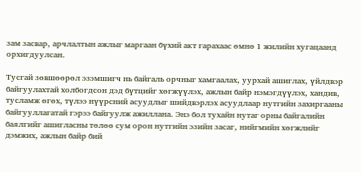зам засвар, арчлалтын ажлыг маргаан бүхий акт гарахаас өмнө 1 жилийн хугацаанд орхигдуулсан.

Тусгай зөвшөөрөл эзэмшигч нь байгаль орчныг хамгаалах, уурхай ашиглах, үйлдвэр байгуулахтай холбогдсон дэд бүтцийг хөгжүүлэх, ажлын байр нэмэгдүүлэх, хандив, тусламж өгөх, түлээ нүүрсний асуудлыг шийдвэрлэх асуудлаар нутгийн захиргааны байгууллагатай гэрээ байгуулж ажиллана. Энэ бол тухайн нутаг орны байгалийн баялгийг ашигласны төлөө сум орон нутгийн эзийн засаг, нийгмийн хөгжлийг дэмжих, ажлын байр бий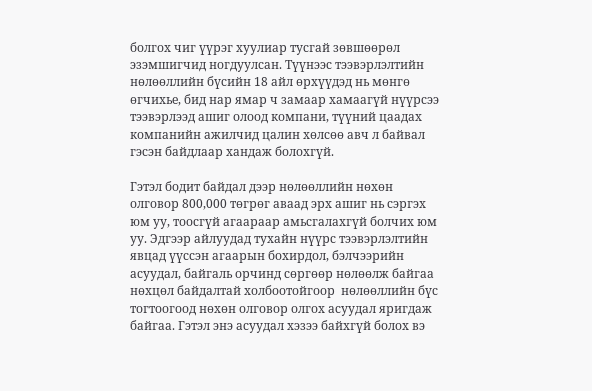болгох чиг үүрэг хуулиар тусгай зөвшөөрөл эзэмшигчид ногдуулсан. Түүнээс тээвэрлэлтийн нөлөөллийн бүсийн 18 айл өрхүүдэд нь мөнгө өгчихье, бид нар ямар ч замаар хамаагүй нүүрсээ тээвэрлээд ашиг олоод компани, түүний цаадах компанийн ажилчид цалин хөлсөө авч л байвал гэсэн байдлаар хандаж болохгүй.

Гэтэл бодит байдал дээр нөлөөллийн нөхөн олговор 800,000 төгрөг аваад эрх ашиг нь сэргэх юм уу, тоосгүй агаараар амьсгалахгүй болчих юм уу. Эдгээр айлуудад тухайн нүүрс тээвэрлэлтийн явцад үүссэн агаарын бохирдол, бэлчээрийн асуудал, байгаль орчинд сөргөөр нөлөөлж байгаа нөхцөл байдалтай холбоотойгоор  нөлөөллийн бүс тогтоогоод нөхөн олговор олгох асуудал яригдаж байгаа. Гэтэл энэ асуудал хэзээ байхгүй болох вэ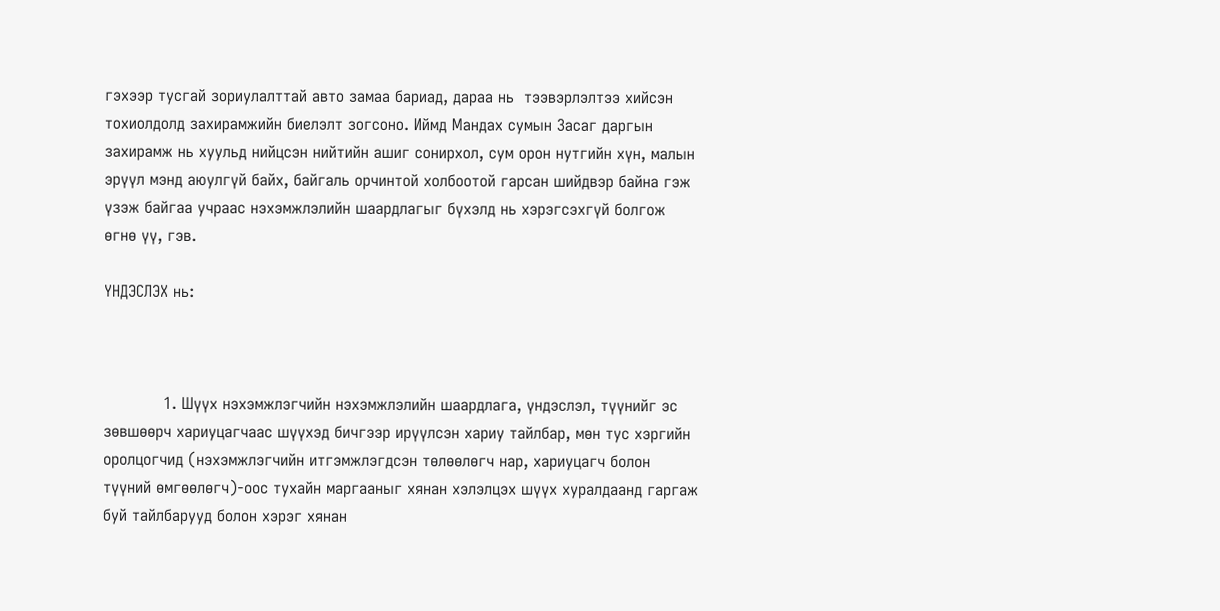гэхээр тусгай зориулалттай авто замаа бариад, дараа нь  тээвэрлэлтээ хийсэн тохиолдолд захирамжийн биелэлт зогсоно. Иймд Мандах сумын Засаг даргын захирамж нь хуульд нийцсэн нийтийн ашиг сонирхол, сум орон нутгийн хүн, малын эрүүл мэнд аюулгүй байх, байгаль орчинтой холбоотой гарсан шийдвэр байна гэж үзэж байгаа учраас нэхэмжлэлийн шаардлагыг бүхэлд нь хэрэгсэхгүй болгож өгнө үү, гэв.

ҮНДЭСЛЭХ нь:



            1. Шүүх нэхэмжлэгчийн нэхэмжлэлийн шаардлага, үндэслэл, түүнийг эс зөвшөөрч хариуцагчаас шүүхэд бичгээр ирүүлсэн хариу тайлбар, мөн тус хэргийн оролцогчид (нэхэмжлэгчийн итгэмжлэгдсэн төлөөлөгч нар, хариуцагч болон түүний өмгөөлөгч)-оос тухайн маргааныг хянан хэлэлцэх шүүх хуралдаанд гаргаж буй тайлбарууд болон хэрэг хянан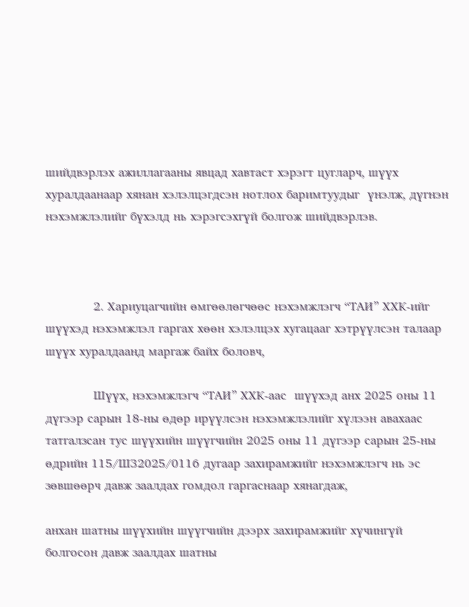шийдвэрлэх ажиллагааны явцад хавтаст хэрэгт цугларч, шүүх хуралдаанаар хянан хэлэлцэгдсэн нотлох баримтуудыг  үнэлж, дүгнэн нэхэмжлэлийг бүхэлд нь хэрэгсэхгүй болгож шийдвэрлэв.



            2. Хариуцагчийн өмгөөлөгчөөс нэхэмжлэгч “ТАИ” ХХК-ийг шүүхэд нэхэмжлэл гаргах хөөн хэлэлцэх хугацааг хэтрүүлсэн талаар шүүх хуралдаанд маргаж байх боловч,

            Шүүх, нэхэмжлэгч “ТАИ” ХХК-аас  шүүхэд анх 2025 оны 11 дүгээр сарын 18-ны өдөр ирүүлсэн нэхэмжлэлийг хүлээн авахаас татгалзсан тус шүүхийн шүүгчийн 2025 оны 11 дүгээр сарын 25-ны өдрийн 115/ШЗ2025/0116 дугаар захирамжийг нэхэмжлэгч нь эс зөвшөөрч давж заалдах гомдол гаргаснаар хянагдаж,

анхан шатны шүүхийн шүүгчийн дээрх захирамжийг хүчингүй болгосон давж заалдах шатны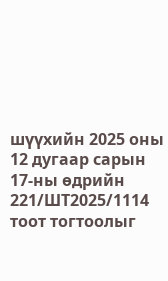шүүхийн 2025 оны 12 дугаар сарын 17-ны өдрийн 221/ШТ2025/1114 тоот тогтоолыг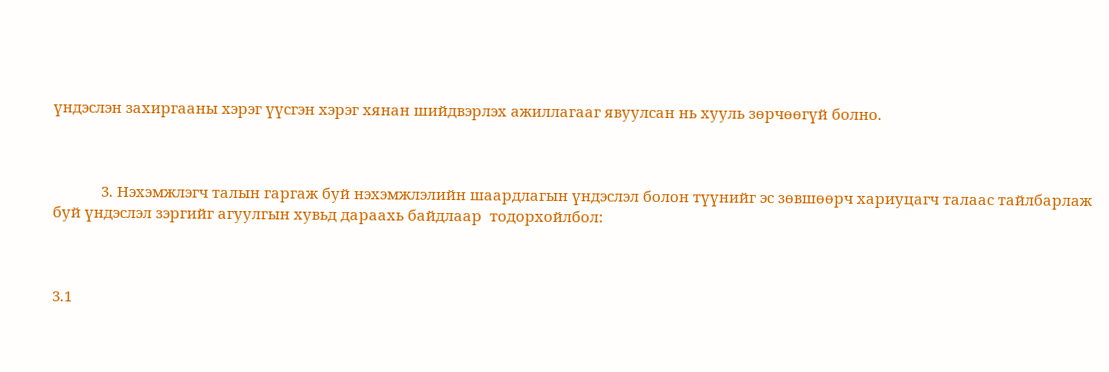үндэслэн захиргааны хэрэг үүсгэн хэрэг хянан шийдвэрлэх ажиллагааг явуулсан нь хууль зөрчөөгүй болно.



            3. Нэхэмжлэгч талын гаргаж буй нэхэмжлэлийн шаардлагын үндэслэл болон түүнийг эс зөвшөөрч хариуцагч талаас тайлбарлаж буй үндэслэл зэргийг агуулгын хувьд дараахь байдлаар  тодорхойлбол:



3.1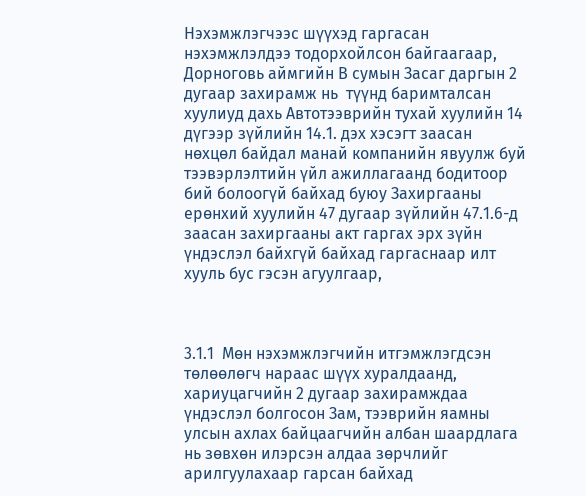Нэхэмжлэгчээс шүүхэд гаргасан нэхэмжлэлдээ тодорхойлсон байгаагаар, Дорноговь аймгийн В сумын Засаг даргын 2 дугаар захирамж нь  түүнд баримталсан хуулиуд дахь Автотээврийн тухай хуулийн 14 дүгээр зүйлийн 14.1. дэх хэсэгт заасан нөхцөл байдал манай компанийн явуулж буй тээвэрлэлтийн үйл ажиллагаанд бодитоор бий болоогүй байхад буюу Захиргааны ерөнхий хуулийн 47 дугаар зүйлийн 47.1.6-д заасан захиргааны акт гаргах эрх зүйн үндэслэл байхгүй байхад гаргаснаар илт хууль бус гэсэн агуулгаар,



3.1.1  Мөн нэхэмжлэгчийн итгэмжлэгдсэн төлөөлөгч нараас шүүх хуралдаанд, хариуцагчийн 2 дугаар захирамждаа үндэслэл болгосон Зам, тээврийн яамны улсын ахлах байцаагчийн албан шаардлага нь зөвхөн илэрсэн алдаа зөрчлийг арилгуулахаар гарсан байхад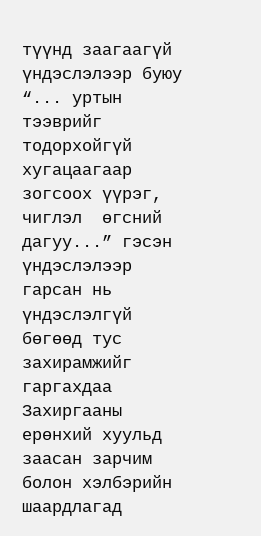түүнд заагаагүй үндэслэлээр буюу “... уртын тээврийг тодорхойгүй хугацаагаар зогсоох үүрэг, чиглэл  өгсний дагуу...” гэсэн үндэслэлээр гарсан нь үндэслэлгүй бөгөөд тус захирамжийг гаргахдаа Захиргааны ерөнхий хуульд заасан зарчим болон хэлбэрийн шаардлагад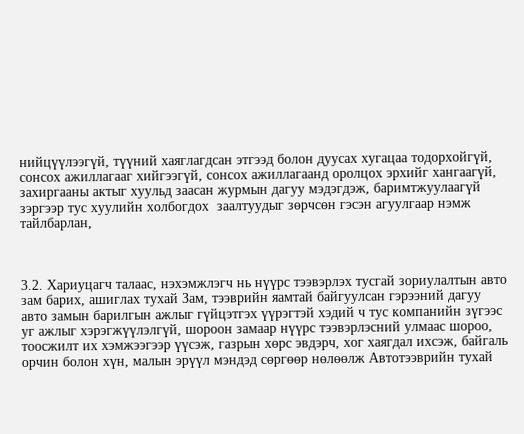нийцүүлээгүй, түүний хаяглагдсан этгээд болон дуусах хугацаа тодорхойгүй, сонсох ажиллагааг хийгээгүй, сонсох ажиллагаанд оролцох эрхийг хангаагүй, захиргааны актыг хуульд заасан журмын дагуу мэдэгдэж, баримтжуулаагүй зэргээр тус хуулийн холбогдох  заалтуудыг зөрчсөн гэсэн агуулгаар нэмж тайлбарлан,



3.2. Хариуцагч талаас, нэхэмжлэгч нь нүүрс тээвэрлэх тусгай зориулалтын авто зам барих, ашиглах тухай Зам, тээврийн яамтай байгуулсан гэрээний дагуу авто замын барилгын ажлыг гүйцэтгэх үүрэгтэй хэдий ч тус компанийн зүгээс уг ажлыг хэрэгжүүлэлгүй, шороон замаар нүүрс тээвэрлэсний улмаас шороо, тоосжилт их хэмжээгээр үүсэж, газрын хөрс эвдэрч, хог хаягдал ихсэж, байгаль орчин болон хүн, малын эрүүл мэндэд сөргөөр нөлөөлж Автотээврийн тухай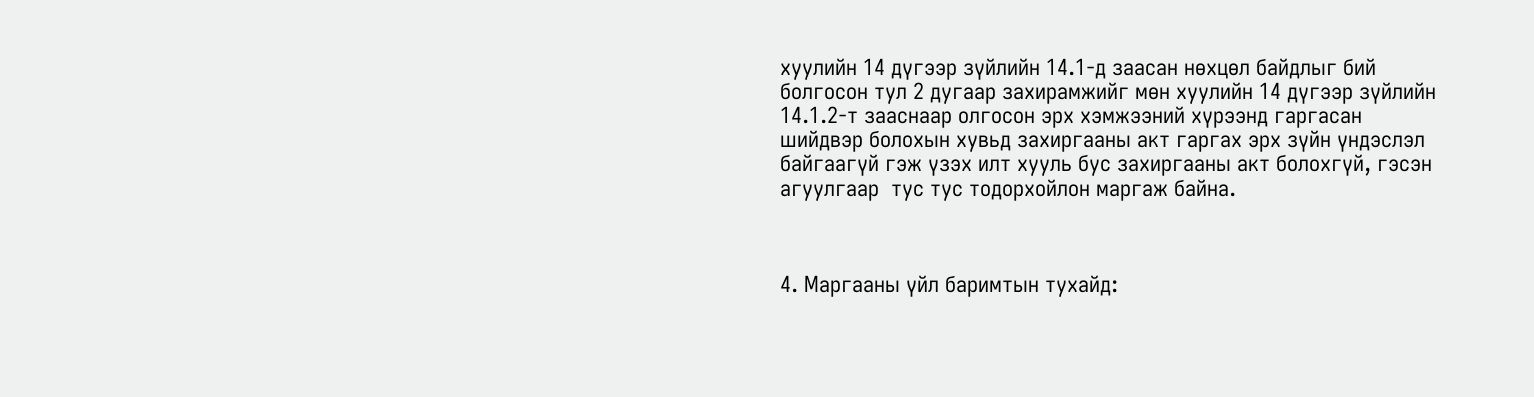хуулийн 14 дүгээр зүйлийн 14.1-д заасан нөхцөл байдлыг бий болгосон тул 2 дугаар захирамжийг мөн хуулийн 14 дүгээр зүйлийн 14.1.2-т зааснаар олгосон эрх хэмжээний хүрээнд гаргасан шийдвэр болохын хувьд захиргааны акт гаргах эрх зүйн үндэслэл байгаагүй гэж үзэх илт хууль бус захиргааны акт болохгүй, гэсэн агуулгаар  тус тус тодорхойлон маргаж байна.



4. Маргааны үйл баримтын тухайд: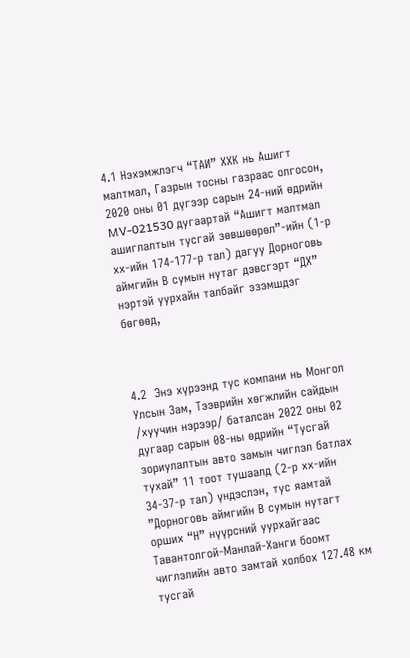4.1 Нэхэмжлэгч “ТАИ” ХХК нь Ашигт малтмал, Газрын тосны газраас олгосон, 2020 оны 01 дүгээр сарын 24-ний өдрийн MV-021530 дугаартай “Ашигт малтмал ашиглалтын тусгай зөвшөөрөл”-ийн (1-р хх-ийн 174-177-р тал) дагуу Дорноговь аймгийн В сумын нутаг дэвсгэрт “ДХ” нэртэй уурхайн талбайг эзэмшдэг бөгөөд,



4.2  Энэ хүрээнд тус компани нь Монгол Улсын Зам, Тээврийн хөгжлийн сайдын /хуучин нэрээр/ баталсан 2022 оны 02 дугаар сарын 08-ны өдрийн “Тусгай зориулалтын авто замын чиглэл батлах тухай” 11 тоот тушаалд (2-р хх-ийн 34-37-р тал) үндэслэн, тус яамтай ”Дорноговь аймгийн В сумын нутагт орших “Н” нүүрсний уурхайгаас  Тавантолгой-Манлай-Ханги боомт чиглэлийн авто замтай холбох 127.48 км тусгай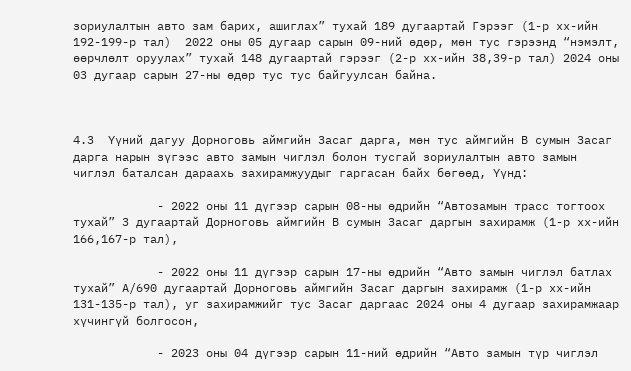зориулалтын авто зам барих, ашиглах” тухай 189 дугаартай Гэрээг (1-р хх-ийн 192-199-р тал)  2022 оны 05 дугаар сарын 09-ний өдөр, мөн тус гэрээнд “нэмэлт, өөрчлөлт оруулах” тухай 148 дугаартай гэрээг (2-р хх-ийн 38,39-р тал) 2024 оны 03 дугаар сарын 27-ны өдөр тус тус байгуулсан байна.



4.3  Үүний дагуу Дорноговь аймгийн Засаг дарга, мөн тус аймгийн В сумын Засаг дарга нарын зүгээс авто замын чиглэл болон тусгай зориулалтын авто замын чиглэл баталсан дараахь захирамжуудыг гаргасан байх бөгөөд, Үүнд:

            - 2022 оны 11 дүгээр сарын 08-ны өдрийн “Автозамын трасс тогтоох тухай” 3 дугаартай Дорноговь аймгийн В сумын Засаг даргын захирамж (1-р хх-ийн 166,167-р тал),

            - 2022 оны 11 дүгээр сарын 17-ны өдрийн “Авто замын чиглэл батлах тухай” А/690 дугаартай Дорноговь аймгийн Засаг даргын захирамж (1-р хх-ийн 131-135-р тал), уг захирамжийг тус Засаг даргаас 2024 оны 4 дугаар захирамжаар хүчингүй болгосон,

            - 2023 оны 04 дүгээр сарын 11-ний өдрийн “Авто замын түр чиглэл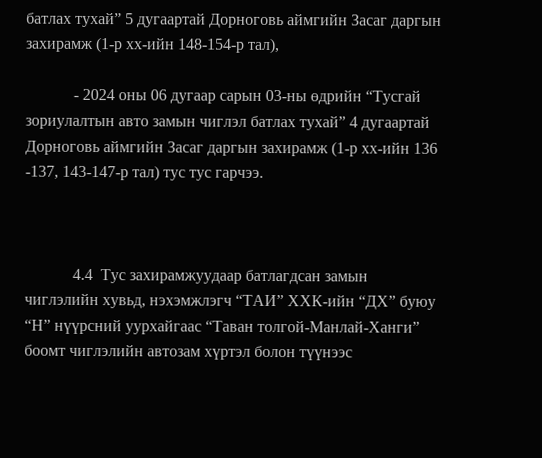батлах тухай” 5 дугаартай Дорноговь аймгийн Засаг даргын захирамж (1-р хх-ийн 148-154-р тал),

            - 2024 оны 06 дугаар сарын 03-ны өдрийн “Тусгай зориулалтын авто замын чиглэл батлах тухай” 4 дугаартай Дорноговь аймгийн Засаг даргын захирамж (1-р хх-ийн 136 -137, 143-147-р тал) тус тус гарчээ.



            4.4  Тус захирамжуудаар батлагдсан замын чиглэлийн хувьд, нэхэмжлэгч “ТАИ” ХХК-ийн “ДХ” буюу “Н” нүүрсний уурхайгаас “Таван толгой-Манлай-Ханги” боомт чиглэлийн автозам хүртэл болон түүнээс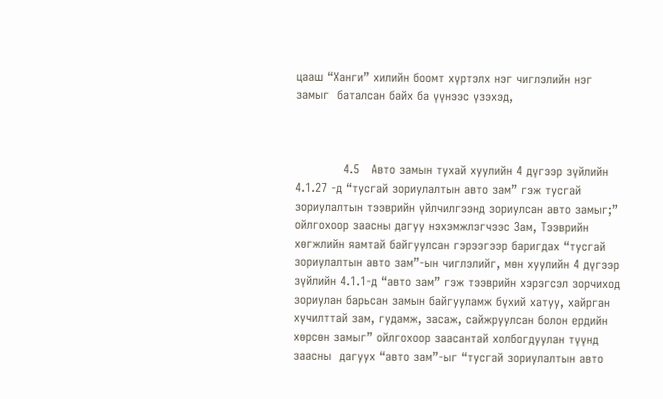цааш “Ханги” хилийн боомт хүртэлх нэг чиглэлийн нэг замыг  баталсан байх ба үүнээс үзэхэд,



            4.5   Авто замын тухай хуулийн 4 дүгээр зүйлийн 4.1.27 -д “тусгай зориулалтын авто зам” гэж тусгай зориулалтын тээврийн үйлчилгээнд зориулсан авто замыг;” ойлгохоор заасны дагуу нэхэмжлэгчээс Зам, Тээврийн хөгжлийн яамтай байгуулсан гэрээгээр баригдах “тусгай зориулалтын авто зам”-ын чиглэлийг, мөн хуулийн 4 дүгээр зүйлийн 4.1.1-д “авто зам” гэж тээврийн хэрэгсэл зорчиход зориулан барьсан замын байгууламж бүхий хатуу, хайрган хучилттай зам, гудамж, засаж, сайжруулсан болон ердийн хөрсөн замыг” ойлгохоор заасантай холбогдуулан түүнд заасны  дагуух “авто зам”-ыг “тусгай зориулалтын авто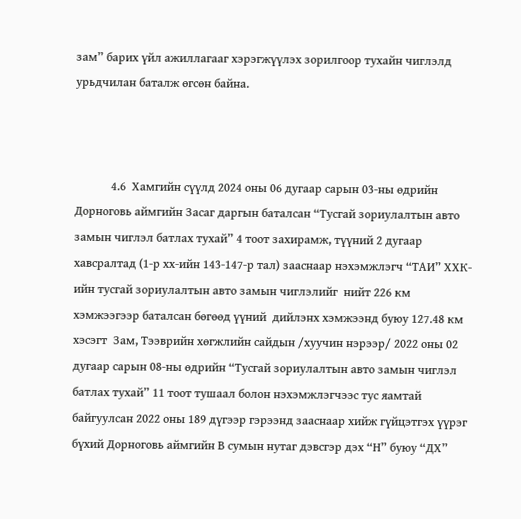зам” барих үйл ажиллагааг хэрэгжүүлэх зорилгоор тухайн чиглэлд урьдчилан баталж өгсөн байна.



            4.6  Хамгийн сүүлд 2024 оны 06 дугаар сарын 03-ны өдрийн Дорноговь аймгийн Засаг даргын баталсан “Тусгай зориулалтын авто замын чиглэл батлах тухай” 4 тоот захирамж, түүний 2 дугаар хавсралтад (1-р хх-ийн 143-147-р тал) зааснаар нэхэмжлэгч “ТАИ” ХХК-ийн тусгай зориулалтын авто замын чиглэлийг  нийт 226 км хэмжээгээр баталсан бөгөөд үүний  дийлэнх хэмжээнд буюу 127.48 км хэсэгт  Зам, Тээврийн хөгжлийн сайдын /хуучин нэрээр/ 2022 оны 02 дугаар сарын 08-ны өдрийн “Тусгай зориулалтын авто замын чиглэл батлах тухай” 11 тоот тушаал болон нэхэмжлэгчээс тус яамтай байгуулсан 2022 оны 189 дүгээр гэрээнд зааснаар хийж гүйцэтгэх үүрэг бүхий Дорноговь аймгийн В сумын нутаг дэвсгэр дэх “Н” буюу “ДХ”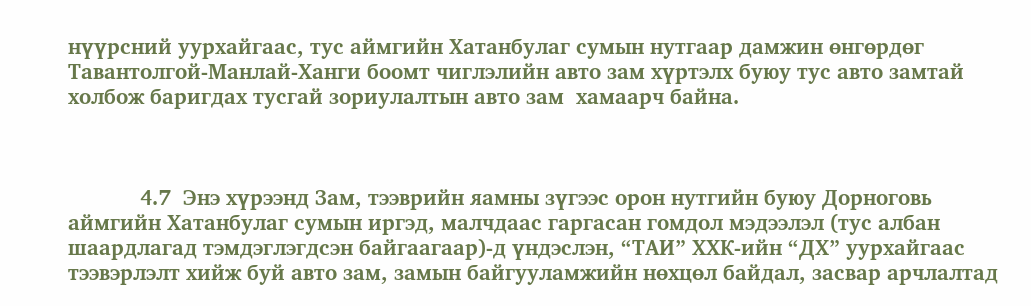нүүрсний уурхайгаас, тус аймгийн Хатанбулаг сумын нутгаар дамжин өнгөрдөг Тавантолгой-Манлай-Ханги боомт чиглэлийн авто зам хүртэлх буюу тус авто замтай холбож баригдах тусгай зориулалтын авто зам  хамаарч байна.



            4.7  Энэ хүрээнд Зам, тээврийн яамны зүгээс орон нутгийн буюу Дорноговь аймгийн Хатанбулаг сумын иргэд, малчдаас гаргасан гомдол мэдээлэл (тус албан шаардлагад тэмдэглэгдсэн байгаагаар)-д үндэслэн, “ТАИ” ХХК-ийн “ДХ” уурхайгаас тээвэрлэлт хийж буй авто зам, замын байгууламжийн нөхцөл байдал, засвар арчлалтад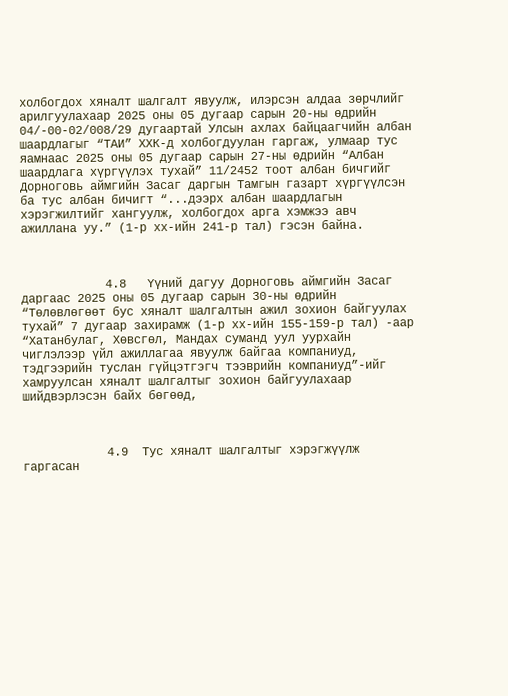холбогдох хяналт шалгалт явуулж, илэрсэн алдаа зөрчлийг арилгуулахаар 2025 оны 05 дугаар сарын 20-ны өдрийн 04/-00-02/008/29 дугаартай Улсын ахлах байцаагчийн албан шаардлагыг “ТАИ” ХХК-д холбогдуулан гаргаж, улмаар тус яамнаас 2025 оны 05 дугаар сарын 27-ны өдрийн “Албан шаардлага хүргүүлэх тухай” 11/2452 тоот албан бичгийг Дорноговь аймгийн Засаг даргын Тамгын газарт хүргүүлсэн ба тус албан бичигт “...дээрх албан шаардлагын хэрэгжилтийг хангуулж, холбогдох арга хэмжээ авч ажиллана уу.” (1-р хх-ийн 241-р тал) гэсэн байна.



            4.8   Үүний дагуу Дорноговь аймгийн Засаг даргаас 2025 оны 05 дугаар сарын 30-ны өдрийн “Төлөвлөгөөт бус хяналт шалгалтын ажил зохион байгуулах тухай” 7 дугаар захирамж (1-р хх-ийн 155-159-р тал) -аар “Хатанбулаг, Хөвсгөл, Мандах суманд уул уурхайн чиглэлээр үйл ажиллагаа явуулж байгаа компаниуд, тэдгээрийн туслан гүйцэтгэгч тээврийн компаниуд”-ийг хамруулсан хяналт шалгалтыг зохион байгуулахаар шийдвэрлэсэн байх бөгөөд,



            4.9  Тус хяналт шалгалтыг хэрэгжүүлж гаргасан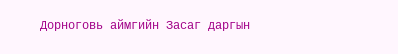Дорноговь аймгийн Засаг даргын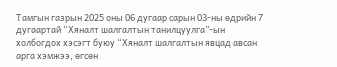Тамгын газрын 2025 оны 06 дугаар сарын 03-ны өдрийн 7 дугаартай “Хяналт шалгалтын танилцуулга”-ын холбогдох хэсэгт буюу “Хяналт шалгалтын явцад авсан арга хэмжээ, өгсөн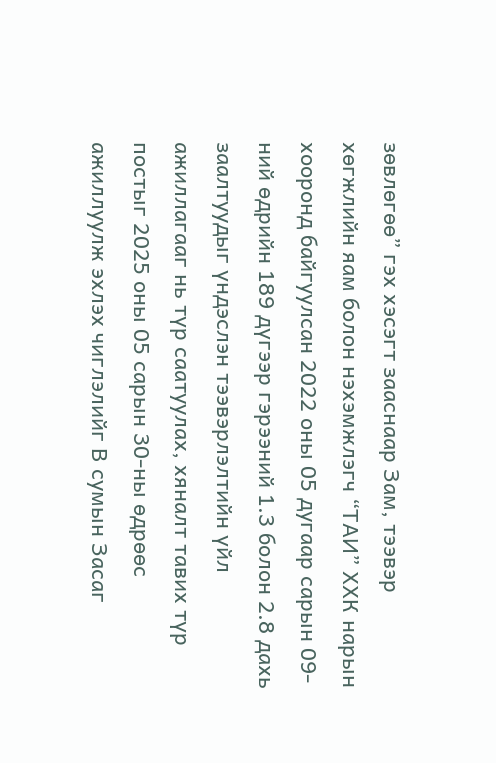зөвлөгөө” гэх хэсэгт зааснаар Зам, тээвэр хөгжлийн яам болон нэхэмжлэгч “ТАИ” ХХК нарын хооронд байгуулсан 2022 оны 05 дугаар сарын 09-ний өдрийн 189 дүгээр гэрээний 1.3 болон 2.8 дахь заалтуудыг үндэслэн тээвэрлэлтийн үйл ажиллагааг нь түр саатуулах, хяналт тавих түр постыг 2025 оны 05 сарын 30-ны өдрөөс ажиллуулж эхлэх чиглэлийг В сумын Засаг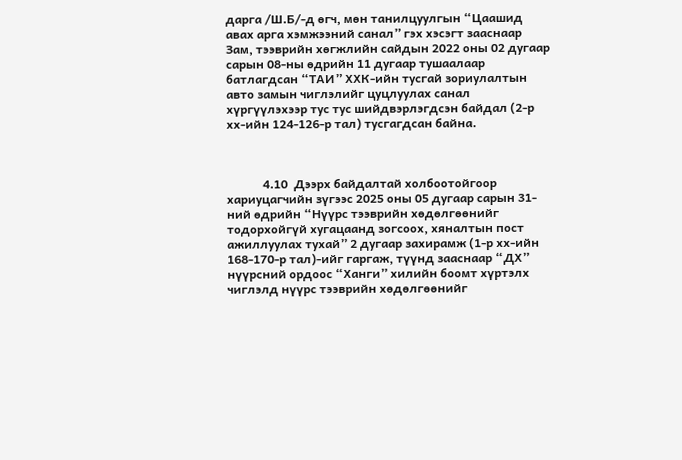дарга /Ш.Б/-д өгч, мөн танилцуулгын “Цаашид авах арга хэмжээний санал” гэх хэсэгт зааснаар Зам, тээврийн хөгжлийн сайдын 2022 оны 02 дугаар сарын 08-ны өдрийн 11 дугаар тушаалаар батлагдсан “ТАИ” ХХК-ийн тусгай зориулалтын авто замын чиглэлийг цуцлуулах санал хүргүүлэхээр тус тус шийдвэрлэгдсэн байдал (2-р хх-ийн 124-126-р тал) тусгагдсан байна.



            4.10  Дээрх байдалтай холбоотойгоор хариуцагчийн зүгээс 2025 оны 05 дугаар сарын 31-ний өдрийн “Нүүрс тээврийн хөдөлгөөнийг тодорхойгүй хугацаанд зогсоох, хяналтын пост ажиллуулах тухай” 2 дугаар захирамж (1-р хх-ийн 168-170-р тал)-ийг гаргаж, түүнд зааснаар “ДХ” нүүрсний ордоос “Ханги” хилийн боомт хүртэлх чиглэлд нүүрс тээврийн хөдөлгөөнийг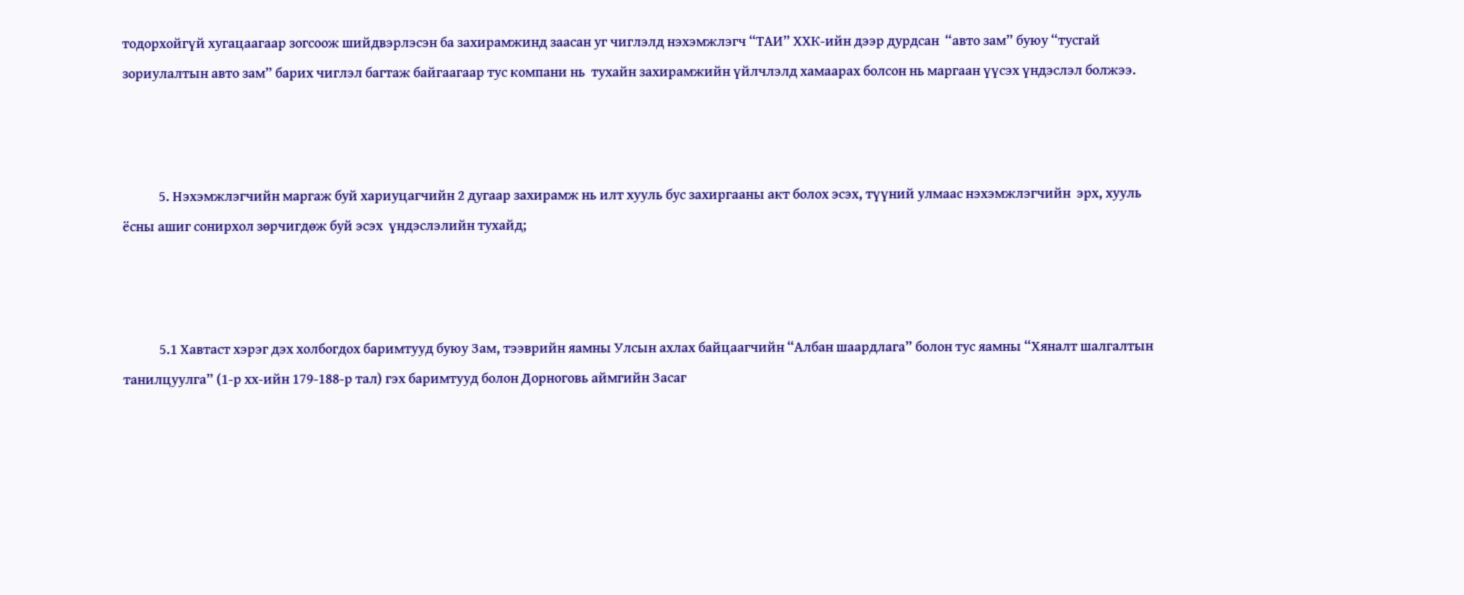тодорхойгүй хугацаагаар зогсоож шийдвэрлэсэн ба захирамжинд заасан уг чиглэлд нэхэмжлэгч “ТАИ” ХХК-ийн дээр дурдсан  “авто зам” буюу “тусгай зориулалтын авто зам” барих чиглэл багтаж байгаагаар тус компани нь  тухайн захирамжийн үйлчлэлд хамаарах болсон нь маргаан үүсэх үндэслэл болжээ.



            5. Нэхэмжлэгчийн маргаж буй хариуцагчийн 2 дугаар захирамж нь илт хууль бус захиргааны акт болох эсэх, түүний улмаас нэхэмжлэгчийн  эрх, хууль ёсны ашиг сонирхол зөрчигдөж буй эсэх  үндэслэлийн тухайд;



            5.1 Хавтаст хэрэг дэх холбогдох баримтууд буюу Зам, тээврийн яамны Улсын ахлах байцаагчийн “Албан шаардлага” болон тус яамны “Хяналт шалгалтын танилцуулга” (1-р хх-ийн 179-188-р тал) гэх баримтууд болон Дорноговь аймгийн Засаг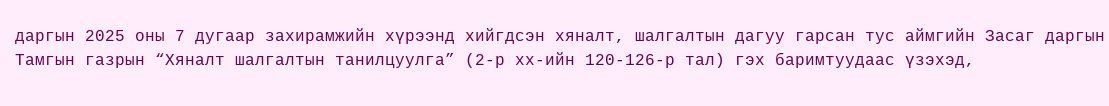даргын 2025 оны 7 дугаар захирамжийн хүрээнд хийгдсэн хяналт, шалгалтын дагуу гарсан тус аймгийн Засаг даргын Тамгын газрын “Хяналт шалгалтын танилцуулга” (2-р хх-ийн 120-126-р тал) гэх баримтуудаас үзэхэд,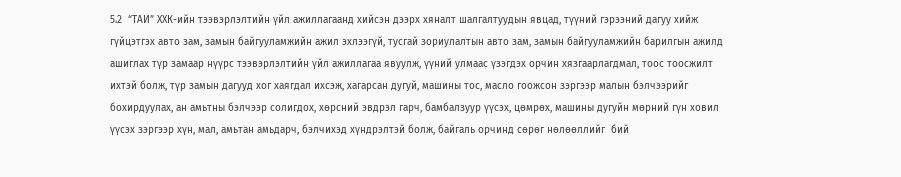5.2  “ТАИ” ХХК-ийн тээвэрлэлтийн үйл ажиллагаанд хийсэн дээрх хяналт шалгалтуудын явцад, түүний гэрээний дагуу хийж гүйцэтгэх авто зам, замын байгууламжийн ажил эхлээгүй, тусгай зориулалтын авто зам, замын байгууламжийн барилгын ажилд ашиглах түр замаар нүүрс тээвэрлэлтийн үйл ажиллагаа явуулж, үүний улмаас үзэгдэх орчин хязгаарлагдмал, тоос тоосжилт ихтэй болж, түр замын дагууд хог хаягдал ихсэж, хагарсан дугуй, машины тос, масло гоожсон зэргээр малын бэлчээрийг бохирдуулах, ан амьтны бэлчээр солигдох, хөрсний эвдрэл гарч, бамбалзуур үүсэх, цөмрөх, машины дугуйн мөрний гүн ховил үүсэх зэргээр хүн, мал, амьтан амьдарч, бэлчихэд хүндрэлтэй болж, байгаль орчинд сөрөг нөлөөллийг  бий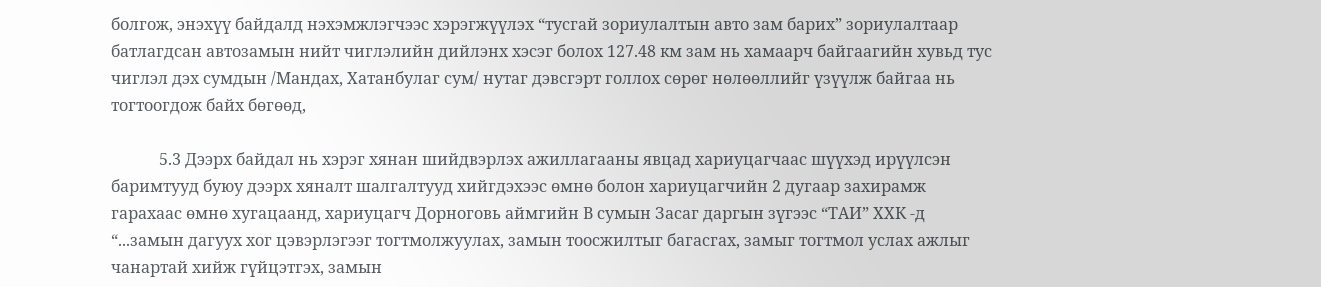болгож, энэхүү байдалд нэхэмжлэгчээс хэрэгжүүлэх “тусгай зориулалтын авто зам барих” зориулалтаар батлагдсан автозамын нийт чиглэлийн дийлэнх хэсэг болох 127.48 км зам нь хамаарч байгаагийн хувьд тус чиглэл дэх сумдын /Мандах, Хатанбулаг сум/ нутаг дэвсгэрт голлох сөрөг нөлөөллийг үзүүлж байгаа нь тогтоогдож байх бөгөөд,

            5.3 Дээрх байдал нь хэрэг хянан шийдвэрлэх ажиллагааны явцад хариуцагчаас шүүхэд ирүүлсэн баримтууд буюу дээрх хяналт шалгалтууд хийгдэхээс өмнө болон хариуцагчийн 2 дугаар захирамж гарахаас өмнө хугацаанд, хариуцагч Дорноговь аймгийн В сумын Засаг даргын зүгээс “ТАИ” ХХК -д “...замын дагуух хог цэвэрлэгээг тогтмолжуулах, замын тоосжилтыг багасгах, замыг тогтмол услах ажлыг чанартай хийж гүйцэтгэх, замын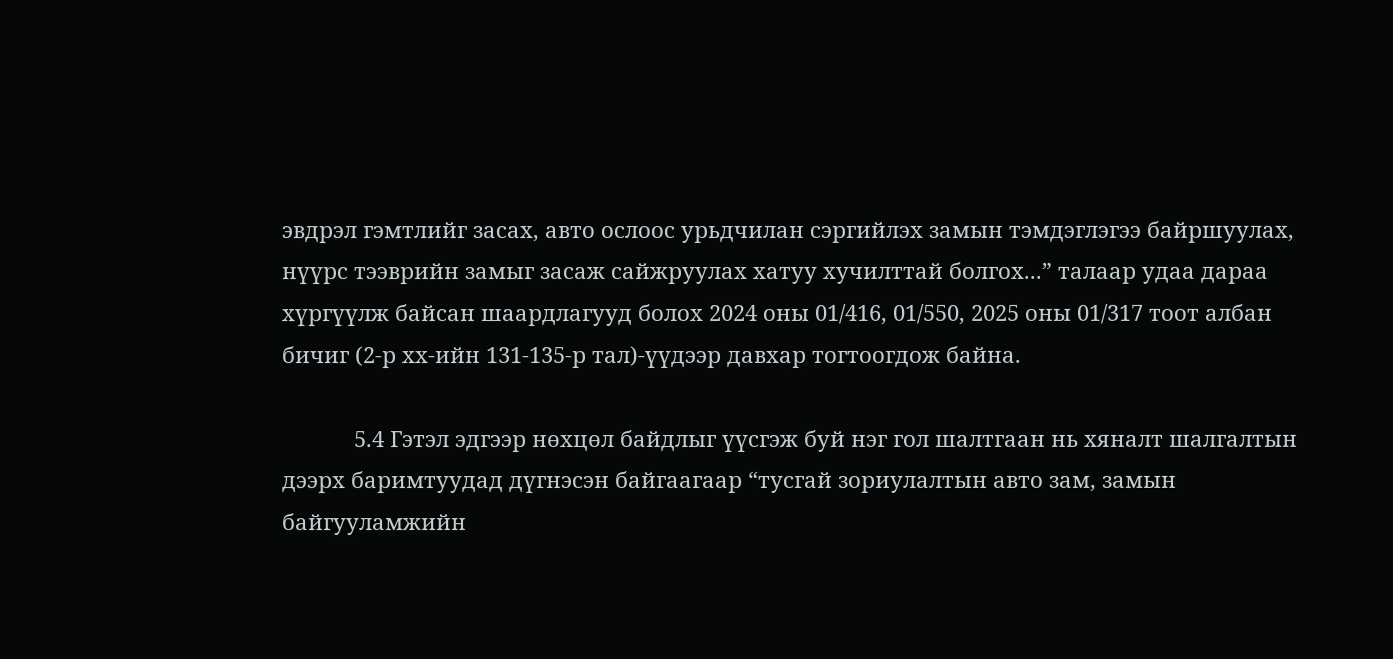эвдрэл гэмтлийг засах, авто ослоос урьдчилан сэргийлэх замын тэмдэглэгээ байршуулах, нүүрс тээврийн замыг засаж сайжруулах хатуу хучилттай болгох...” талаар удаа дараа хүргүүлж байсан шаардлагууд болох 2024 оны 01/416, 01/550, 2025 оны 01/317 тоот албан бичиг (2-р хх-ийн 131-135-р тал)-үүдээр давхар тогтоогдож байна.

            5.4 Гэтэл эдгээр нөхцөл байдлыг үүсгэж буй нэг гол шалтгаан нь хяналт шалгалтын дээрх баримтуудад дүгнэсэн байгаагаар “тусгай зориулалтын авто зам, замын байгууламжийн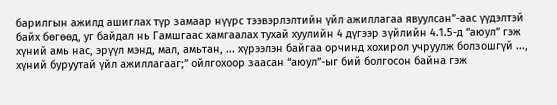барилгын ажилд ашиглах түр замаар нүүрс тээвэрлэлтийн үйл ажиллагаа явуулсан”-аас үүдэлтэй байх бөгөөд, уг байдал нь Гамшгаас хамгаалах тухай хуулийн 4 дүгээр зүйлийн 4.1.5-д “аюул” гэж хүний амь нас, эрүүл мэнд, мал, амьтан, ... хүрээлэн байгаа орчинд хохирол учруулж болзошгүй ..., хүний буруутай үйл ажиллагааг;” ойлгохоор заасан “аюул”-ыг бий болгосон байна гэж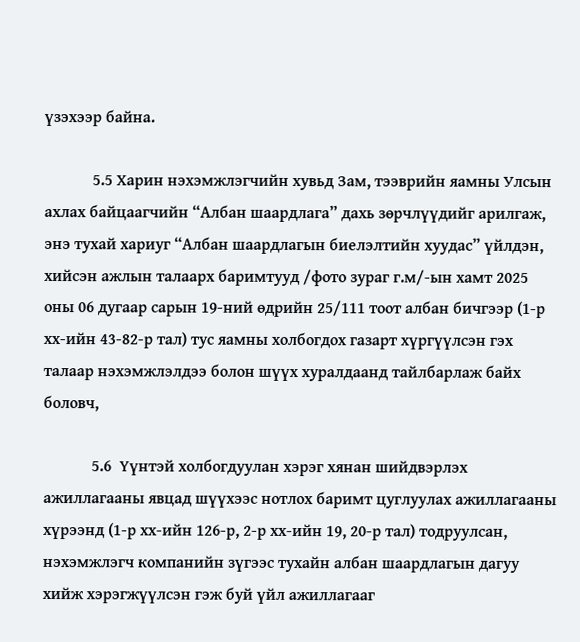үзэхээр байна.

            5.5 Харин нэхэмжлэгчийн хувьд Зам, тээврийн яамны Улсын ахлах байцаагчийн “Албан шаардлага” дахь зөрчлүүдийг арилгаж, энэ тухай хариуг “Албан шаардлагын биелэлтийн хуудас” үйлдэн, хийсэн ажлын талаарх баримтууд /фото зураг г.м/-ын хамт 2025 оны 06 дугаар сарын 19-ний өдрийн 25/111 тоот албан бичгээр (1-р хх-ийн 43-82-р тал) тус яамны холбогдох газарт хүргүүлсэн гэх талаар нэхэмжлэлдээ болон шүүх хуралдаанд тайлбарлаж байх боловч,

            5.6  Үүнтэй холбогдуулан хэрэг хянан шийдвэрлэх ажиллагааны явцад шүүхээс нотлох баримт цуглуулах ажиллагааны хүрээнд (1-р хх-ийн 126-р, 2-р хх-ийн 19, 20-р тал) тодруулсан, нэхэмжлэгч компанийн зүгээс тухайн албан шаардлагын дагуу хийж хэрэгжүүлсэн гэж буй үйл ажиллагааг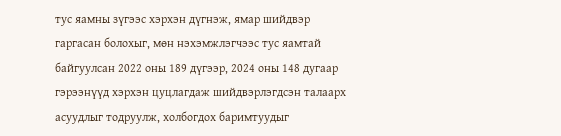тус яамны зүгээс хэрхэн дүгнэж, ямар шийдвэр гаргасан болохыг, мөн нэхэмжлэгчээс тус яамтай байгуулсан 2022 оны 189 дүгээр, 2024 оны 148 дугаар гэрээнүүд хэрхэн цуцлагдаж шийдвэрлэгдсэн талаарх асуудлыг тодруулж, холбогдох баримтуудыг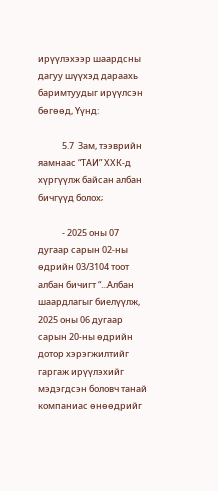ирүүлэхээр шаардсны дагуу шүүхэд дараахь баримтуудыг ирүүлсэн бөгөөд, Үүнд:

            5.7  Зам, тээврийн яамнаас “ТАИ” ХХК-д хүргүүлж байсан албан бичгүүд болох;

            - 2025 оны 07 дугаар сарын 02-ны өдрийн 03/3104 тоот албан бичигт “...Албан шаардлагыг биелүүлж, 2025 оны 06 дугаар сарын 20-ны өдрийн дотор хэрэгжилтийг гаргаж ирүүлэхийг мэдэгдсэн боловч танай компаниас өнөөдрийг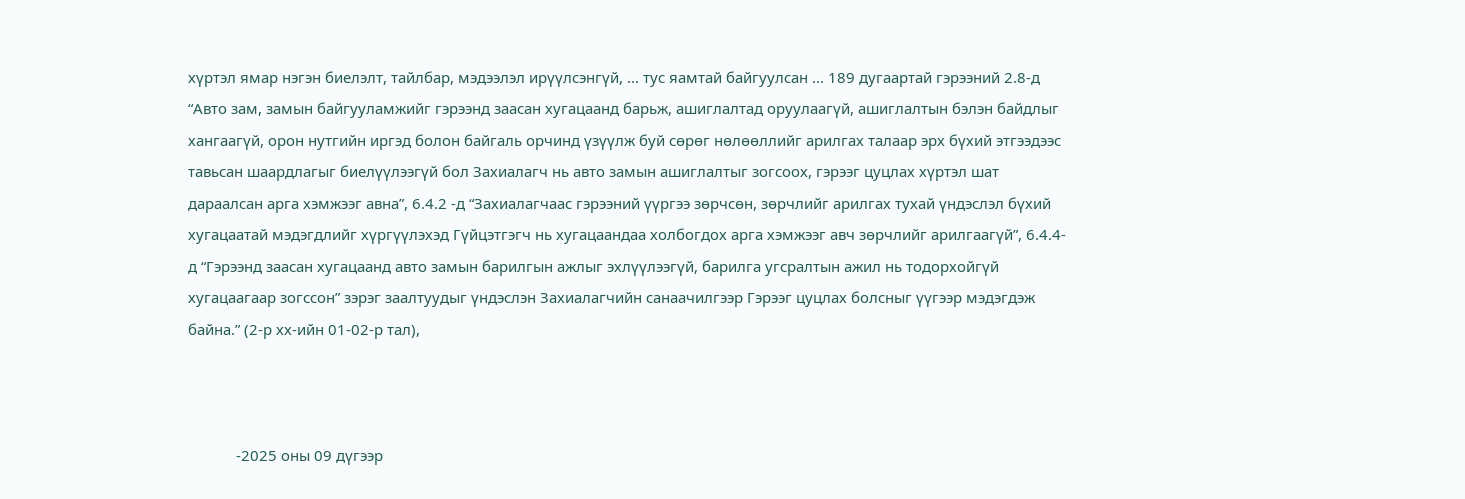хүртэл ямар нэгэн биелэлт, тайлбар, мэдээлэл ирүүлсэнгүй, ... тус яамтай байгуулсан ... 189 дугаартай гэрээний 2.8-д “Авто зам, замын байгууламжийг гэрээнд заасан хугацаанд барьж, ашиглалтад оруулаагүй, ашиглалтын бэлэн байдлыг хангаагүй, орон нутгийн иргэд болон байгаль орчинд үзүүлж буй сөрөг нөлөөллийг арилгах талаар эрх бүхий этгээдээс тавьсан шаардлагыг биелүүлээгүй бол Захиалагч нь авто замын ашиглалтыг зогсоох, гэрээг цуцлах хүртэл шат дараалсан арга хэмжээг авна”, 6.4.2 -д “Захиалагчаас гэрээний үүргээ зөрчсөн, зөрчлийг арилгах тухай үндэслэл бүхий хугацаатай мэдэгдлийг хүргүүлэхэд Гүйцэтгэгч нь хугацаандаа холбогдох арга хэмжээг авч зөрчлийг арилгаагүй”, 6.4.4-д “Гэрээнд заасан хугацаанд авто замын барилгын ажлыг эхлүүлээгүй, барилга угсралтын ажил нь тодорхойгүй хугацаагаар зогссон” зэрэг заалтуудыг үндэслэн Захиалагчийн санаачилгээр Гэрээг цуцлах болсныг үүгээр мэдэгдэж байна.” (2-р хх-ийн 01-02-р тал),



            -2025 оны 09 дүгээр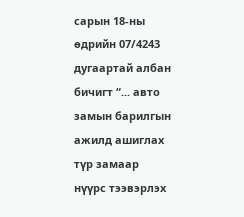сарын 18-ны өдрийн 07/4243 дугаартай албан бичигт “... авто замын барилгын ажилд ашиглах түр замаар нүүрс тээвэрлэх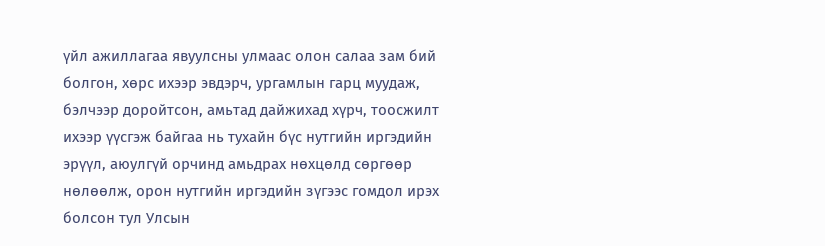үйл ажиллагаа явуулсны улмаас олон салаа зам бий болгон, хөрс ихээр эвдэрч, ургамлын гарц муудаж, бэлчээр доройтсон, амьтад дайжихад хүрч, тоосжилт ихээр үүсгэж байгаа нь тухайн бүс нутгийн иргэдийн эрүүл, аюулгүй орчинд амьдрах нөхцөлд сөргөөр нөлөөлж, орон нутгийн иргэдийн зүгээс гомдол ирэх болсон тул Улсын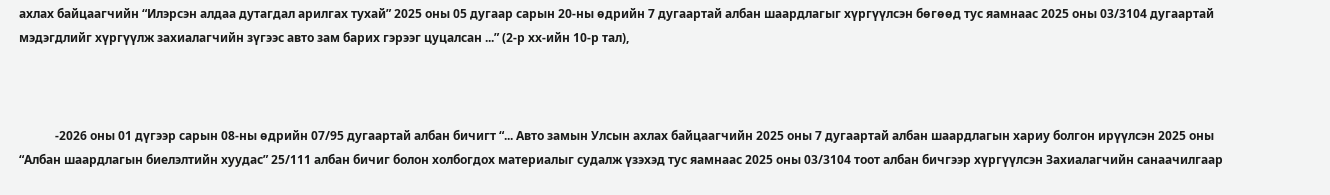ахлах байцаагчийн “Илэрсэн алдаа дутагдал арилгах тухай” 2025 оны 05 дугаар сарын 20-ны өдрийн 7 дугаартай албан шаардлагыг хүргүүлсэн бөгөөд тус яамнаас 2025 оны 03/3104 дугаартай мэдэгдлийг хүргүүлж захиалагчийн зүгээс авто зам барих гэрээг цуцалсан ...” (2-р хх-ийн 10-р тал),



            -2026 оны 01 дүгээр сарын 08-ны өдрийн 07/95 дугаартай албан бичигт “... Авто замын Улсын ахлах байцаагчийн 2025 оны 7 дугаартай албан шаардлагын хариу болгон ирүүлсэн 2025 оны “Албан шаардлагын биелэлтийн хуудас” 25/111 албан бичиг болон холбогдох материалыг судалж үзэхэд тус яамнаас 2025 оны 03/3104 тоот албан бичгээр хүргүүлсэн Захиалагчийн санаачилгаар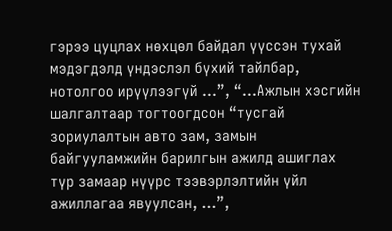гэрээ цуцлах нөхцөл байдал үүссэн тухай мэдэгдэлд үндэслэл бүхий тайлбар, нотолгоо ирүүлээгүй ...”, “...Ажлын хэсгийн шалгалтаар тогтоогдсон “тусгай зориулалтын авто зам, замын байгууламжийн барилгын ажилд ашиглах түр замаар нүүрс тээвэрлэлтийн үйл ажиллагаа явуулсан, ...”,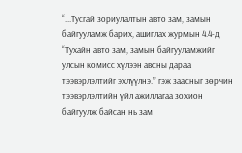“...Тусгай зориулалтын авто зам, замын байгууламж барих, ашиглах журмын 4.4-д “Тухайн авто зам, замын байгууламжийг улсын комисс хүлээн авсны дараа тээвэрлэлтийг эхлүүлнэ.” гэж заасныг зөрчин тээвэрлэлтийн үйл ажиллагаа зохион байгуулж байсан нь зам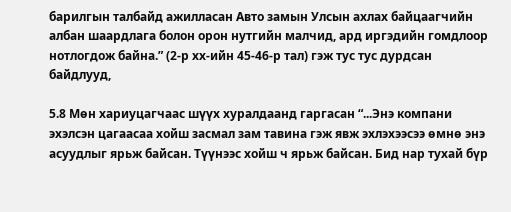барилгын талбайд ажилласан Авто замын Улсын ахлах байцаагчийн албан шаардлага болон орон нутгийн малчид, ард иргэдийн гомдлоор нотлогдож байна.” (2-р хх-ийн 45-46-р тал) гэж тус тус дурдсан байдлууд,

5.8 Мөн хариуцагчаас шүүх хуралдаанд гаргасан “...Энэ компани эхэлсэн цагаасаа хойш засмал зам тавина гэж явж эхлэхээсээ өмнө энэ асуудлыг ярьж байсан. Түүнээс хойш ч ярьж байсан. Бид нар тухай бүр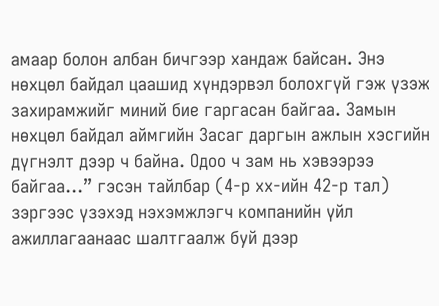амаар болон албан бичгээр хандаж байсан. Энэ нөхцөл байдал цаашид хүндэрвэл болохгүй гэж үзэж захирамжийг миний бие гаргасан байгаа. Замын нөхцөл байдал аймгийн Засаг даргын ажлын хэсгийн дүгнэлт дээр ч байна. Одоо ч зам нь хэвээрээ байгаа...” гэсэн тайлбар (4-р хх-ийн 42-р тал) зэргээс үзэхэд нэхэмжлэгч компанийн үйл ажиллагаанаас шалтгаалж буй дээр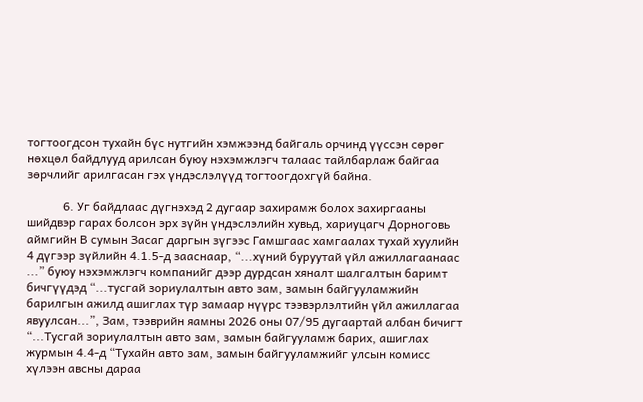тогтоогдсон тухайн бүс нутгийн хэмжээнд байгаль орчинд үүссэн сөрөг нөхцөл байдлууд арилсан буюу нэхэмжлэгч талаас тайлбарлаж байгаа зөрчлийг арилгасан гэх үндэслэлүүд тогтоогдохгүй байна.

            6. Уг байдлаас дүгнэхэд 2 дугаар захирамж болох захиргааны шийдвэр гарах болсон эрх зүйн үндэслэлийн хувьд, хариуцагч Дорноговь аймгийн В сумын Засаг даргын зүгээс Гамшгаас хамгаалах тухай хуулийн 4 дүгээр зүйлийн 4.1.5-д зааснаар, “...хүний буруутай үйл ажиллагаанаас ...” буюу нэхэмжлэгч компанийг дээр дурдсан хяналт шалгалтын баримт бичгүүдэд “...тусгай зориулалтын авто зам, замын байгууламжийн барилгын ажилд ашиглах түр замаар нүүрс тээвэрлэлтийн үйл ажиллагаа явуулсан...”, Зам, тээврийн яамны 2026 оны 07/95 дугаартай албан бичигт  “...Тусгай зориулалтын авто зам, замын байгууламж барих, ашиглах журмын 4.4-д “Тухайн авто зам, замын байгууламжийг улсын комисс хүлээн авсны дараа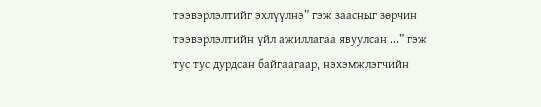тээвэрлэлтийг эхлүүлнэ” гэж заасныг зөрчин тээвэрлэлтийн үйл ажиллагаа явуулсан ...” гэж тус тус дурдсан байгаагаар, нэхэмжлэгчийн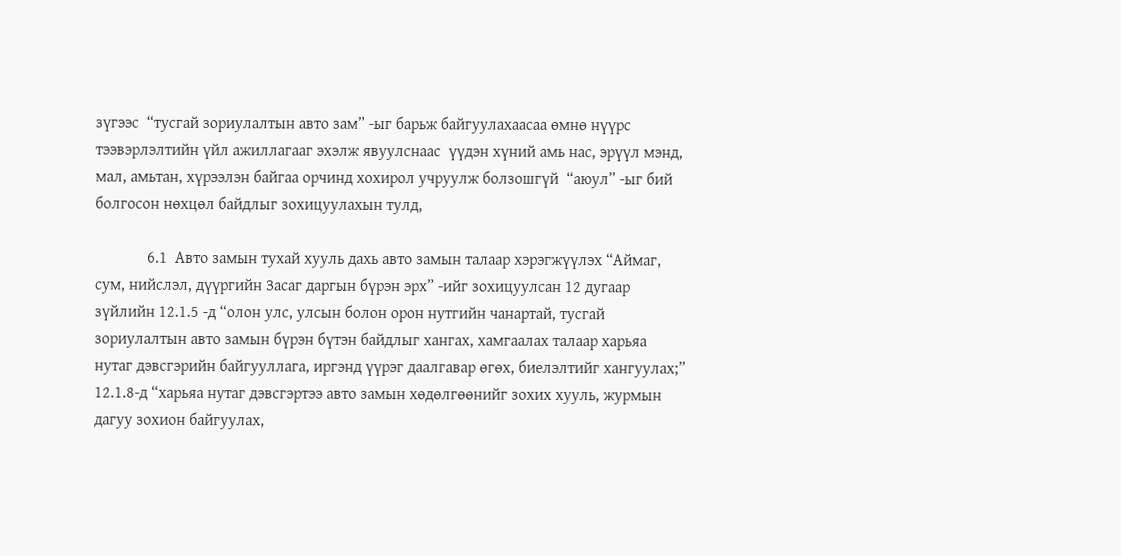зүгээс  “тусгай зориулалтын авто зам” -ыг барьж байгуулахаасаа өмнө нүүрс тээвэрлэлтийн үйл ажиллагааг эхэлж явуулснаас  үүдэн хүний амь нас, эрүүл мэнд, мал, амьтан, хүрээлэн байгаа орчинд хохирол учруулж болзошгүй  “аюул” -ыг бий болгосон нөхцөл байдлыг зохицуулахын тулд,

             6.1  Авто замын тухай хууль дахь авто замын талаар хэрэгжүүлэх “Аймаг, сум, нийслэл, дүүргийн Засаг даргын бүрэн эрх” -ийг зохицуулсан 12 дугаар зүйлийн 12.1.5 -д “олон улс, улсын болон орон нутгийн чанартай, тусгай зориулалтын авто замын бүрэн бүтэн байдлыг хангах, хамгаалах талаар харьяа нутаг дэвсгэрийн байгууллага, иргэнд үүрэг даалгавар өгөх, биелэлтийг хангуулах;” 12.1.8-д “харьяа нутаг дэвсгэртээ авто замын хөдөлгөөнийг зохих хууль, журмын дагуу зохион байгуулах,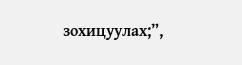зохицуулах;”,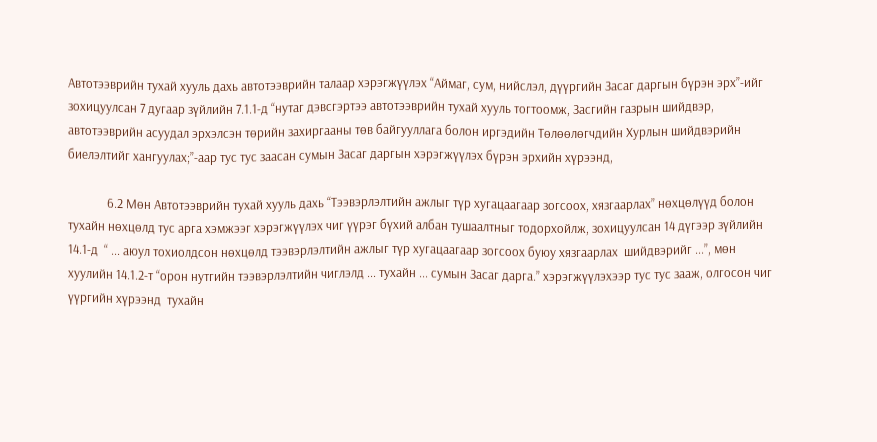Автотээврийн тухай хууль дахь автотээврийн талаар хэрэгжүүлэх “Аймаг, сум, нийслэл, дүүргийн Засаг даргын бүрэн эрх”-ийг зохицуулсан 7 дугаар зүйлийн 7.1.1-д “нутаг дэвсгэртээ автотээврийн тухай хууль тогтоомж, Засгийн газрын шийдвэр, автотээврийн асуудал эрхэлсэн төрийн захиргааны төв байгууллага болон иргэдийн Төлөөлөгчдийн Хурлын шийдвэрийн биелэлтийг хангуулах;”-аар тус тус заасан сумын Засаг даргын хэрэгжүүлэх бүрэн эрхийн хүрээнд,

             6.2 Мөн Автотээврийн тухай хууль дахь “Тээвэрлэлтийн ажлыг түр хугацаагаар зогсоох, хязгаарлах” нөхцөлүүд болон тухайн нөхцөлд тус арга хэмжээг хэрэгжүүлэх чиг үүрэг бүхий албан тушаалтныг тодорхойлж, зохицуулсан 14 дүгээр зүйлийн 14.1-д  “ ... аюул тохиолдсон нөхцөлд тээвэрлэлтийн ажлыг түр хугацаагаар зогсоох буюу хязгаарлах  шийдвэрийг ...”, мөн хуулийн 14.1.2-т “орон нутгийн тээвэрлэлтийн чиглэлд ... тухайн ... сумын Засаг дарга.” хэрэгжүүлэхээр тус тус зааж, олгосон чиг үүргийн хүрээнд  тухайн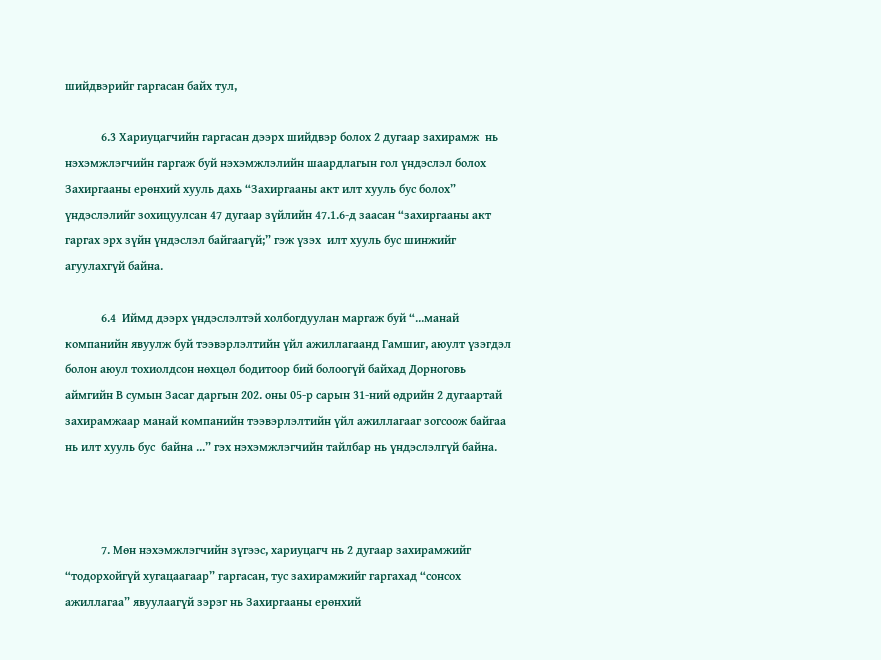шийдвэрийг гаргасан байх тул,

            6.3 Хариуцагчийн гаргасан дээрх шийдвэр болох 2 дугаар захирамж  нь нэхэмжлэгчийн гаргаж буй нэхэмжлэлийн шаардлагын гол үндэслэл болох Захиргааны ерөнхий хууль дахь “Захиргааны акт илт хууль бус болох” үндэслэлийг зохицуулсан 47 дугаар зүйлийн 47.1.6-д заасан “захиргааны акт гаргах эрх зүйн үндэслэл байгаагүй;” гэж үзэх  илт хууль бус шинжийг агуулахгүй байна.

            6.4  Иймд дээрх үндэслэлтэй холбогдуулан маргаж буй “...манай компанийн явуулж буй тээвэрлэлтийн үйл ажиллагаанд Гамшиг, аюулт үзэгдэл болон аюул тохиолдсон нөхцөл бодитоор бий болоогүй байхад Дорноговь аймгийн В сумын Засаг даргын 202. оны 05-р сарын 31-ний өдрийн 2 дугаартай захирамжаар манай компанийн тээвэрлэлтийн үйл ажиллагааг зогсоож байгаа нь илт хууль бус  байна ...” гэх нэхэмжлэгчийн тайлбар нь үндэслэлгүй байна.



            7. Мөн нэхэмжлэгчийн зүгээс, хариуцагч нь 2 дугаар захирамжийг “тодорхойгүй хугацаагаар” гаргасан, тус захирамжийг гаргахад “сонсох ажиллагаа” явуулаагүй зэрэг нь Захиргааны ерөнхий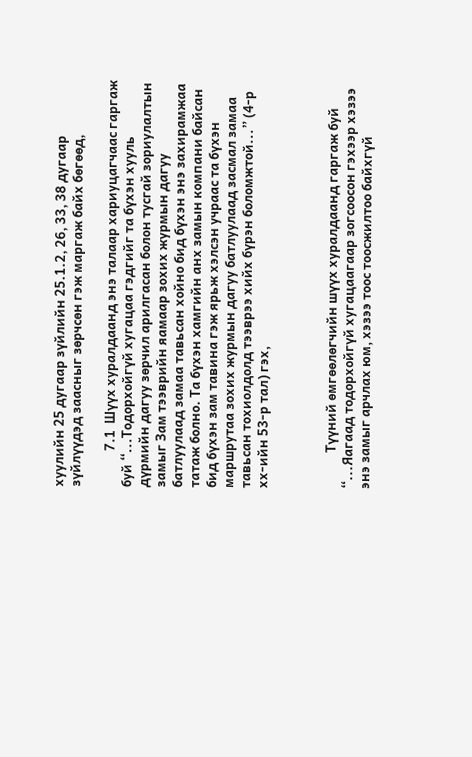хуулийн 25 дугаар зүйлийн 25.1.2, 26, 33, 38 дугаар зүйлүүдэд заасныг зөрчсөн гэж маргаж байх бөгөөд,

            7.1  Шүүх хуралдаанд энэ талаар хариуцагчаас гаргаж буй “...Тодорхойгүй хугацаа гэдгийг та бүхэн хууль дүрмийн дагуу зөрчил арилгасан болон тусгай зориулалтын замыг Зам тээврийн яамаар зохих журмын дагуу батлуулаад замаа тавьсан хойно бид бүхэн энэ захирамжаа татаж болно. Та бүхэн хамгийн анх замын компани байсан бид бүхэн зам тавина гэж ярьж хэлсэн учраас та бүхэн маршрутаа зохих журмын дагуу батлуулаад засмал замаа тавьсан тохиолдолд тээврээ хийх бүрэн боломжтой...” (4-р хх-ийн 53-р тал) гэх,



            Түүний өмгөөлөгчийн шүүх хуралдаанд гаргаж буй “...Яагаад тодорхойгүй хугацаагаар зогсоосон гэхээр хэзээ энэ замыг арчлах юм, хэзээ тоос тоосжилтоо байхгүй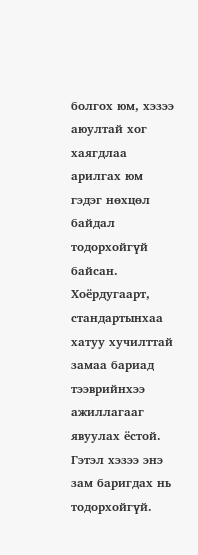болгох юм, хэзээ аюултай хог хаягдлаа арилгах юм гэдэг нөхцөл байдал тодорхойгүй байсан. Хоёрдугаарт, стандартынхаа хатуу хучилттай замаа бариад тээврийнхээ ажиллагааг явуулах ёстой. Гэтэл хэзээ энэ зам баригдах нь тодорхойгүй.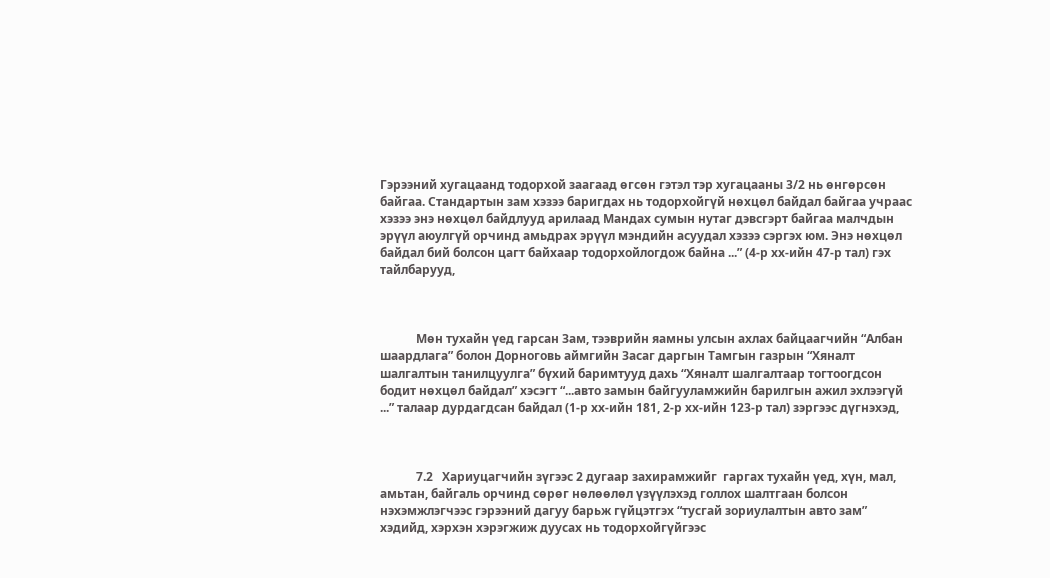Гэрээний хугацаанд тодорхой заагаад өгсөн гэтэл тэр хугацааны 3/2 нь өнгөрсөн байгаа. Стандартын зам хэзээ баригдах нь тодорхойгүй нөхцөл байдал байгаа учраас хэзээ энэ нөхцөл байдлууд арилаад Мандах сумын нутаг дэвсгэрт байгаа малчдын эрүүл аюулгүй орчинд амьдрах эрүүл мэндийн асуудал хэзээ сэргэх юм. Энэ нөхцөл байдал бий болсон цагт байхаар тодорхойлогдож байна ...” (4-р хх-ийн 47-р тал) гэх тайлбарууд,



            Мөн тухайн үед гарсан Зам, тээврийн яамны улсын ахлах байцаагчийн “Албан шаардлага” болон Дорноговь аймгийн Засаг даргын Тамгын газрын “Хяналт шалгалтын танилцуулга” бүхий баримтууд дахь “Хяналт шалгалтаар тогтоогдсон бодит нөхцөл байдал” хэсэгт “...авто замын байгууламжийн барилгын ажил эхлээгүй ...” талаар дурдагдсан байдал (1-р хх-ийн 181, 2-р хх-ийн 123-р тал) зэргээс дүгнэхэд,



            7.2   Хариуцагчийн зүгээс 2 дугаар захирамжийг  гаргах тухайн үед, хүн, мал, амьтан, байгаль орчинд сөрөг нөлөөлөл үзүүлэхэд голлох шалтгаан болсон нэхэмжлэгчээс гэрээний дагуу барьж гүйцэтгэх “тусгай зориулалтын авто зам” хэдийд, хэрхэн хэрэгжиж дуусах нь тодорхойгүйгээс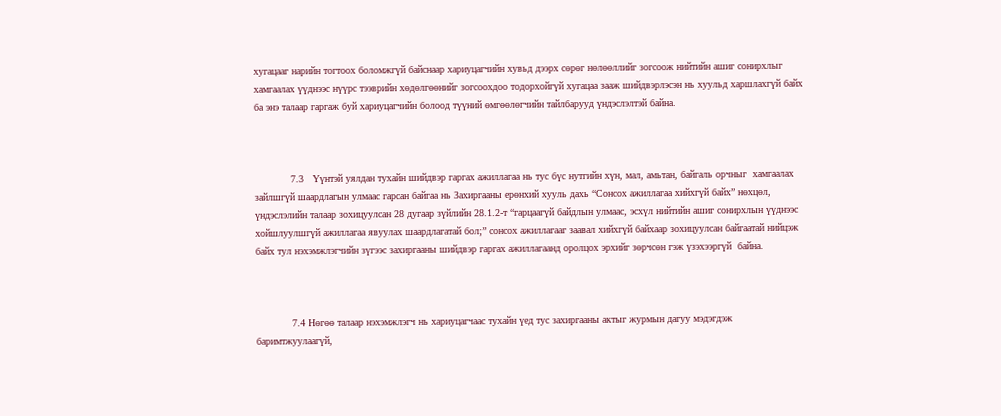хугацааг нарийн тогтоох боломжгүй байснаар хариуцагчийн хувьд дээрх сөрөг нөлөөллийг зогсоож нийтийн ашиг сонирхлыг хамгаалах үүднээс нүүрс тээврийн хөдөлгөөнийг зогсоохдоо тодорхойгүй хугацаа зааж шийдвэрлэсэн нь хуульд харшлахгүй байх ба энэ талаар гаргаж буй хариуцагчийн болоод түүний өмгөөлөгчийн тайлбарууд үндэслэлтэй байна.



            7.3   Үүнтэй уялдан тухайн шийдвэр гаргах ажиллагаа нь тус бүс нутгийн хүн, мал, амьтан, байгаль орчныг  хамгаалах зайлшгүй шаардлагын улмаас гарсан байгаа нь Захиргааны ерөнхий хууль дахь “Сонсох ажиллагаа хийхгүй байх” нөхцөл, үндэслэлийн талаар зохицуулсан 28 дугаар зүйлийн 28.1.2-т “гарцаагүй байдлын улмаас, эсхүл нийтийн ашиг сонирхлын үүднээс хойшлуулшгүй ажиллагаа явуулах шаардлагатай бол;” сонсох ажиллагааг заавал хийхгүй байхаар зохицуулсан байгаатай нийцэж байх тул нэхэмжлэгчийн зүгээс захиргааны шийдвэр гаргах ажиллагаанд оролцох эрхийг зөрчсөн гэж үзэхээргүй  байна.



            7.4 Нөгөө талаар нэхэмжлэгч нь хариуцагчаас тухайн үед тус захиргааны актыг журмын дагуу мэдэгдэж баримтжуулаагүй,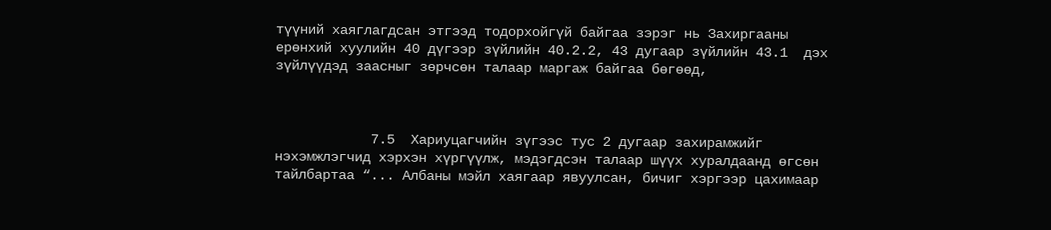түүний хаяглагдсан этгээд тодорхойгүй байгаа зэрэг нь Захиргааны ерөнхий хуулийн 40 дүгээр зүйлийн 40.2.2, 43 дугаар зүйлийн 43.1  дэх зүйлүүдэд заасныг зөрчсөн талаар маргаж байгаа бөгөөд,



            7.5  Хариуцагчийн зүгээс тус 2 дугаар захирамжийг нэхэмжлэгчид хэрхэн хүргүүлж, мэдэгдсэн талаар шүүх хуралдаанд өгсөн тайлбартаа “... Албаны мэйл хаягаар явуулсан, бичиг хэргээр цахимаар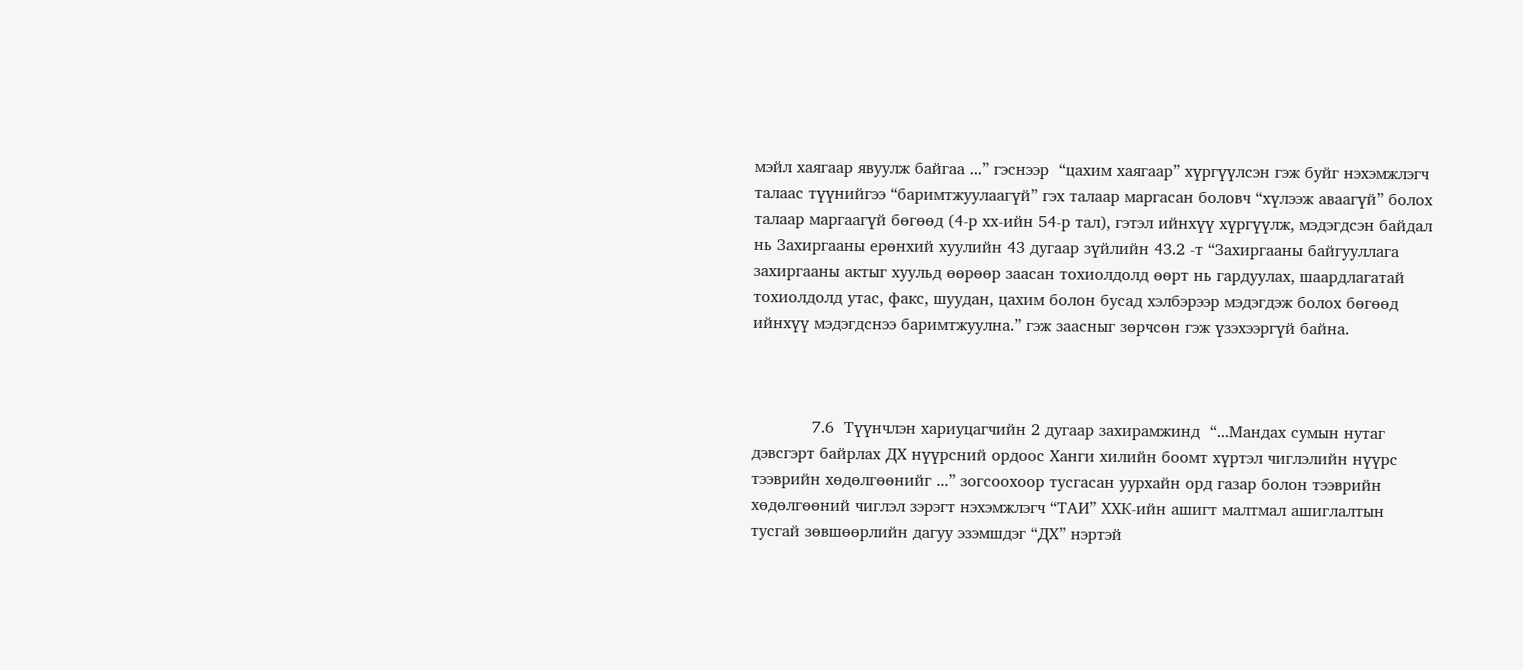мэйл хаягаар явуулж байгаа ...” гэснээр  “цахим хаягаар” хүргүүлсэн гэж буйг нэхэмжлэгч талаас түүнийгээ “баримтжуулаагүй” гэх талаар маргасан боловч “хүлээж аваагүй” болох талаар маргаагүй бөгөөд (4-р хх-ийн 54-р тал), гэтэл ийнхүү хүргүүлж, мэдэгдсэн байдал нь Захиргааны ерөнхий хуулийн 43 дугаар зүйлийн 43.2 -т “Захиргааны байгууллага захиргааны актыг хуульд өөрөөр заасан тохиолдолд өөрт нь гардуулах, шаардлагатай тохиолдолд утас, факс, шуудан, цахим болон бусад хэлбэрээр мэдэгдэж болох бөгөөд ийнхүү мэдэгдснээ баримтжуулна.” гэж заасныг зөрчсөн гэж үзэхээргүй байна.



            7.6  Түүнчлэн хариуцагчийн 2 дугаар захирамжинд  “...Мандах сумын нутаг дэвсгэрт байрлах ДХ нүүрсний ордоос Ханги хилийн боомт хүртэл чиглэлийн нүүрс тээврийн хөдөлгөөнийг ...” зогсоохоор тусгасан уурхайн орд газар болон тээврийн хөдөлгөөний чиглэл зэрэгт нэхэмжлэгч “ТАИ” ХХК-ийн ашигт малтмал ашиглалтын тусгай зөвшөөрлийн дагуу эзэмшдэг “ДХ” нэртэй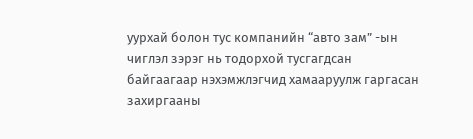уурхай болон тус компанийн “авто зам” -ын чиглэл зэрэг нь тодорхой тусгагдсан байгаагаар нэхэмжлэгчид хамааруулж гаргасан захиргааны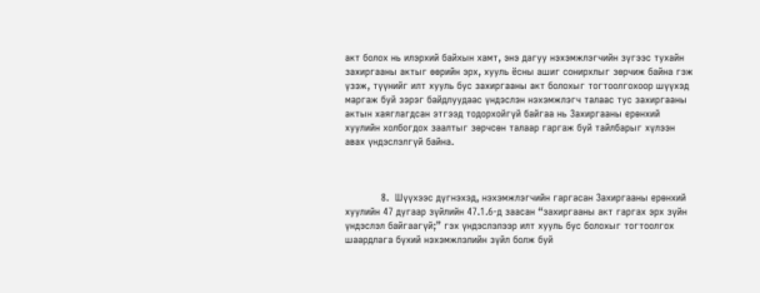акт болох нь илэрхий байхын хамт, энэ дагуу нэхэмжлэгчийн зүгээс тухайн захиргааны актыг өөрийн эрх, хууль ёсны ашиг сонирхлыг зөрчиж байна гэж үзэж, түүнийг илт хууль бус захиргааны акт болохыг тогтоолгохоор шүүхэд маргаж буй зэрэг байдлуудаас үндэслэн нэхэмжлэгч талаас тус захиргааны актын хаяглагдсан этгээд тодорхойгүй байгаа нь Захиргааны ерөнхий хуулийн холбогдох заалтыг зөрчсөн талаар гаргаж буй тайлбарыг хүлээн авах үндэслэлгүй байна.



            8.  Шүүхээс дүгнэхэд, нэхэмжлэгчийн гаргасан Захиргааны ерөнхий хуулийн 47 дугаар зүйлийн 47.1.6-д заасан “захиргааны акт гаргах эрх зүйн үндэслэл байгаагүй;” гэх үндэслэлээр илт хууль бус болохыг тогтоолгох шаардлага бүхий нэхэмжлэлийн зүйл болж буй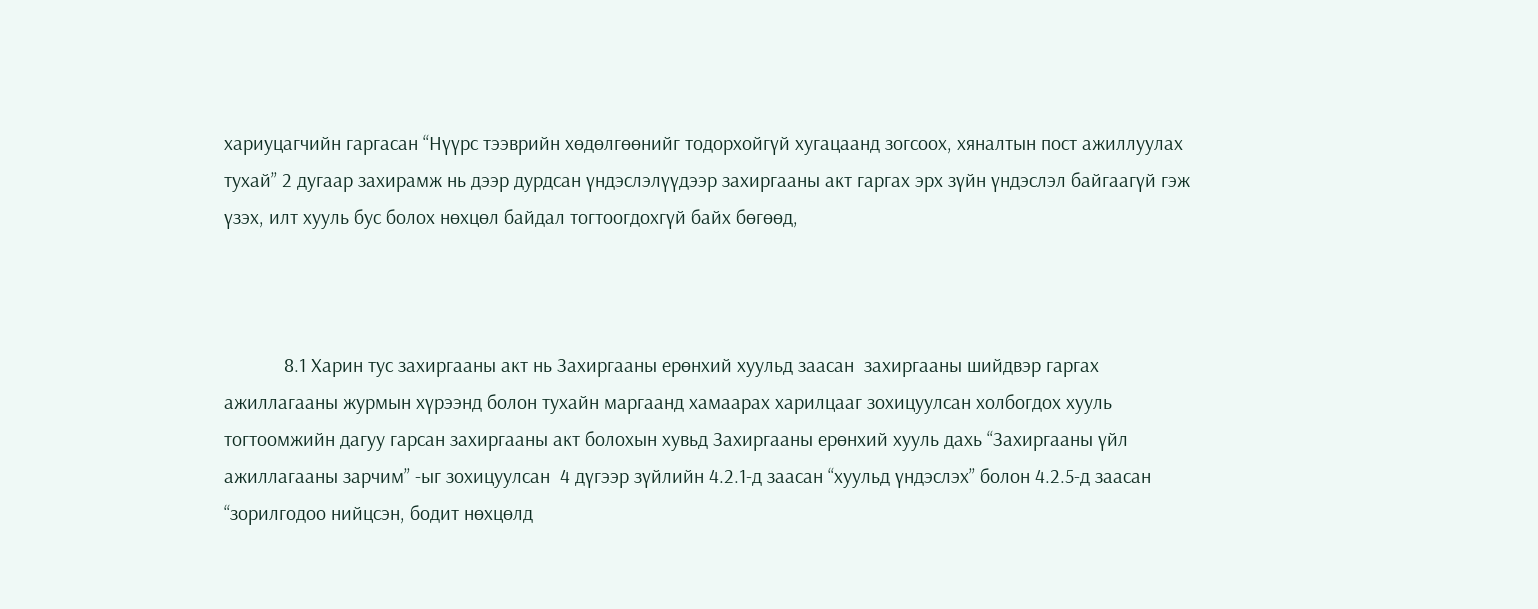хариуцагчийн гаргасан “Нүүрс тээврийн хөдөлгөөнийг тодорхойгүй хугацаанд зогсоох, хяналтын пост ажиллуулах тухай” 2 дугаар захирамж нь дээр дурдсан үндэслэлүүдээр захиргааны акт гаргах эрх зүйн үндэслэл байгаагүй гэж үзэх, илт хууль бус болох нөхцөл байдал тогтоогдохгүй байх бөгөөд,



            8.1 Харин тус захиргааны акт нь Захиргааны ерөнхий хуульд заасан  захиргааны шийдвэр гаргах ажиллагааны журмын хүрээнд болон тухайн маргаанд хамаарах харилцааг зохицуулсан холбогдох хууль тогтоомжийн дагуу гарсан захиргааны акт болохын хувьд Захиргааны ерөнхий хууль дахь “Захиргааны үйл ажиллагааны зарчим” -ыг зохицуулсан  4 дүгээр зүйлийн 4.2.1-д заасан “хуульд үндэслэх” болон 4.2.5-д заасан “зорилгодоо нийцсэн, бодит нөхцөлд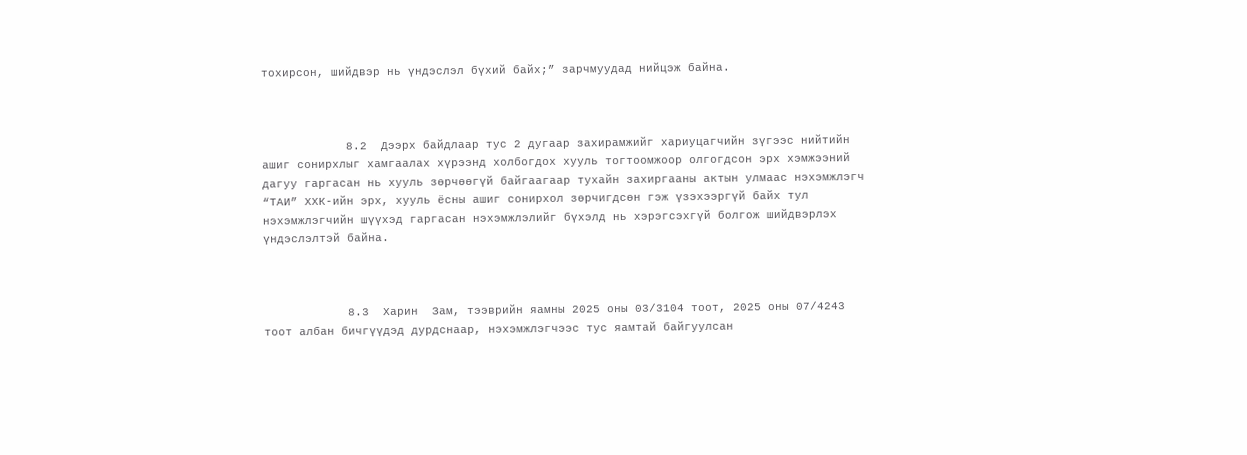тохирсон, шийдвэр нь үндэслэл бүхий байх;” зарчмуудад нийцэж байна.



            8.2  Дээрх байдлаар тус 2 дугаар захирамжийг хариуцагчийн зүгээс нийтийн ашиг сонирхлыг хамгаалах хүрээнд холбогдох хууль тогтоомжоор олгогдсон эрх хэмжээний дагуу гаргасан нь хууль зөрчөөгүй байгаагаар тухайн захиргааны актын улмаас нэхэмжлэгч “ТАИ” ХХК-ийн эрх, хууль ёсны ашиг сонирхол зөрчигдсөн гэж үзэхээргүй байх тул нэхэмжлэгчийн шүүхэд гаргасан нэхэмжлэлийг бүхэлд нь хэрэгсэхгүй болгож шийдвэрлэх  үндэслэлтэй байна.



            8.3  Харин  Зам, тээврийн яамны 2025 оны 03/3104 тоот, 2025 оны 07/4243 тоот албан бичгүүдэд дурдснаар, нэхэмжлэгчээс тус яамтай байгуулсан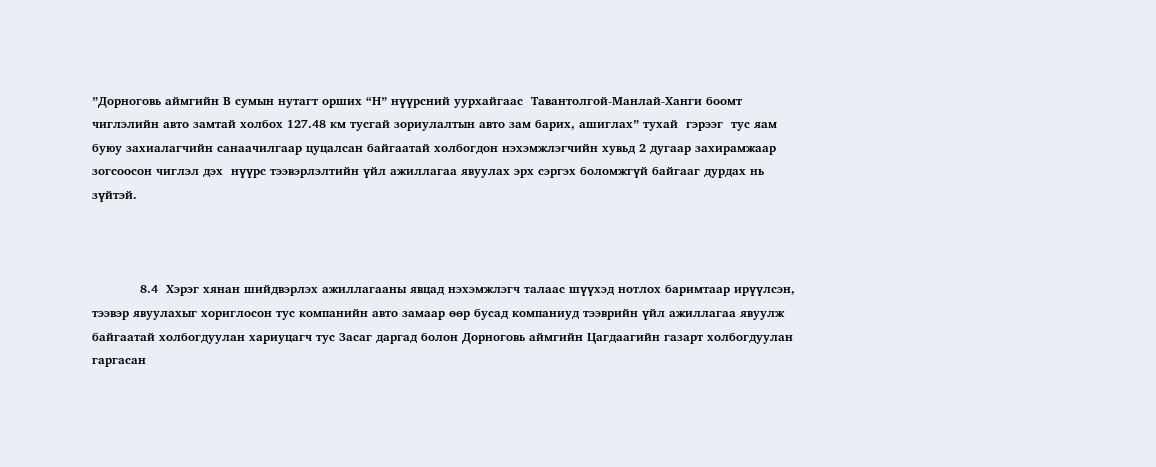”Дорноговь аймгийн В сумын нутагт орших “Н” нүүрсний уурхайгаас  Тавантолгой-Манлай-Ханги боомт чиглэлийн авто замтай холбох 127.48 км тусгай зориулалтын авто зам барих, ашиглах” тухай  гэрээг  тус яам буюу захиалагчийн санаачилгаар цуцалсан байгаатай холбогдон нэхэмжлэгчийн хувьд 2 дугаар захирамжаар зогсоосон чиглэл дэх  нүүрс тээвэрлэлтийн үйл ажиллагаа явуулах эрх сэргэх боломжгүй байгааг дурдах нь зүйтэй.



            8.4  Хэрэг хянан шийдвэрлэх ажиллагааны явцад нэхэмжлэгч талаас шүүхэд нотлох баримтаар ирүүлсэн, тээвэр явуулахыг хориглосон тус компанийн авто замаар өөр бусад компаниуд тээврийн үйл ажиллагаа явуулж байгаатай холбогдуулан хариуцагч тус Засаг даргад болон Дорноговь аймгийн Цагдаагийн газарт холбогдуулан гаргасан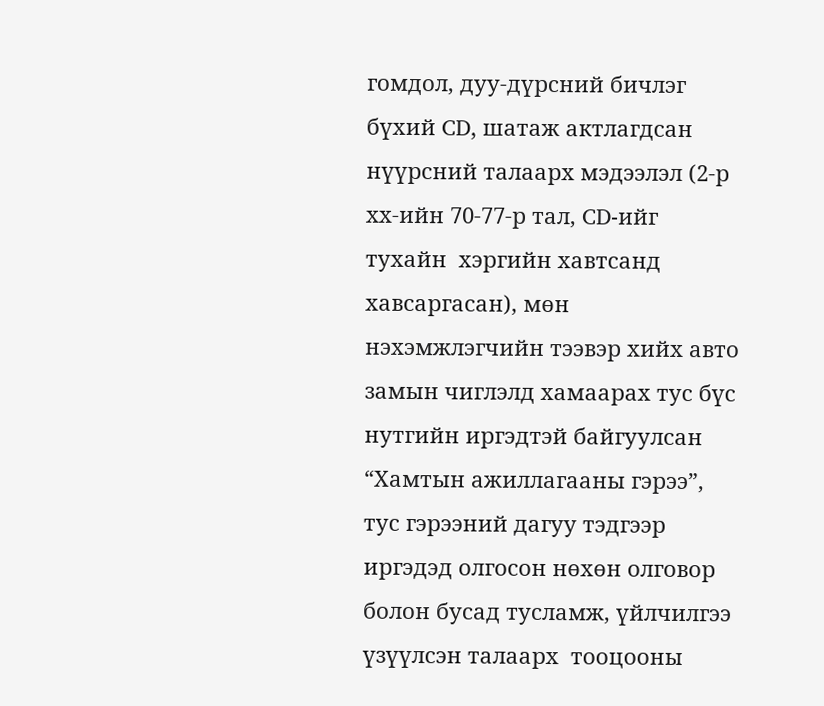гомдол, дуу-дүрсний бичлэг бүхий CD, шатаж актлагдсан нүүрсний талаарх мэдээлэл (2-р хх-ийн 70-77-р тал, CD-ийг  тухайн  хэргийн хавтсанд хавсаргасан), мөн нэхэмжлэгчийн тээвэр хийх авто замын чиглэлд хамаарах тус бүс нутгийн иргэдтэй байгуулсан “Хамтын ажиллагааны гэрээ”, тус гэрээний дагуу тэдгээр иргэдэд олгосон нөхөн олговор болон бусад тусламж, үйлчилгээ үзүүлсэн талаарх  тооцооны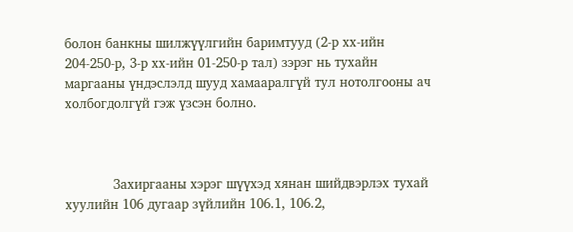болон банкны шилжүүлгийн баримтууд (2-р хх-ийн 204-250-р, 3-р хх-ийн 01-250-р тал) зэрэг нь тухайн маргааны үндэслэлд шууд хамааралгүй тул нотолгооны ач холбогдолгүй гэж үзсэн болно.



            Захиргааны хэрэг шүүхэд хянан шийдвэрлэх тухай хуулийн 106 дугаар зүйлийн 106.1, 106.2,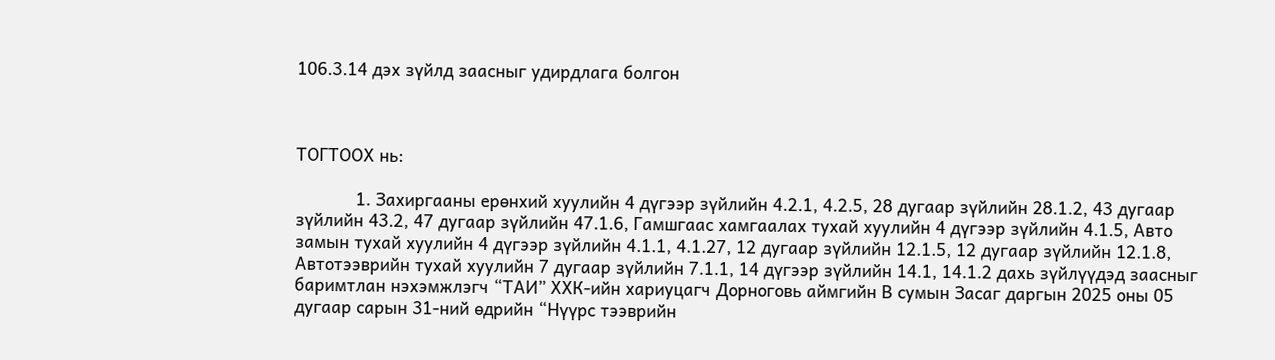106.3.14 дэх зүйлд заасныг удирдлага болгон



ТОГТООХ нь:

            1. Захиргааны ерөнхий хуулийн 4 дүгээр зүйлийн 4.2.1, 4.2.5, 28 дугаар зүйлийн 28.1.2, 43 дугаар зүйлийн 43.2, 47 дугаар зүйлийн 47.1.6, Гамшгаас хамгаалах тухай хуулийн 4 дүгээр зүйлийн 4.1.5, Авто замын тухай хуулийн 4 дүгээр зүйлийн 4.1.1, 4.1.27, 12 дугаар зүйлийн 12.1.5, 12 дугаар зүйлийн 12.1.8, Автотээврийн тухай хуулийн 7 дугаар зүйлийн 7.1.1, 14 дүгээр зүйлийн 14.1, 14.1.2 дахь зүйлүүдэд заасныг баримтлан нэхэмжлэгч “ТАИ” ХХК-ийн хариуцагч Дорноговь аймгийн В сумын Засаг даргын 2025 оны 05 дугаар сарын 31-ний өдрийн “Нүүрс тээврийн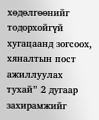хөдөлгөөнийг тодорхойгүй хугацаанд зогсоох, хяналтын пост ажиллуулах тухай” 2 дугаар захирамжийг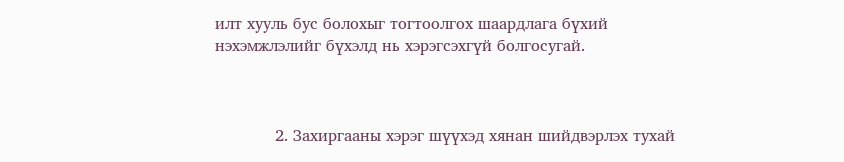илт хууль бус болохыг тогтоолгох шаардлага бүхий нэхэмжлэлийг бүхэлд нь хэрэгсэхгүй болгосугай.



            2. Захиргааны хэрэг шүүхэд хянан шийдвэрлэх тухай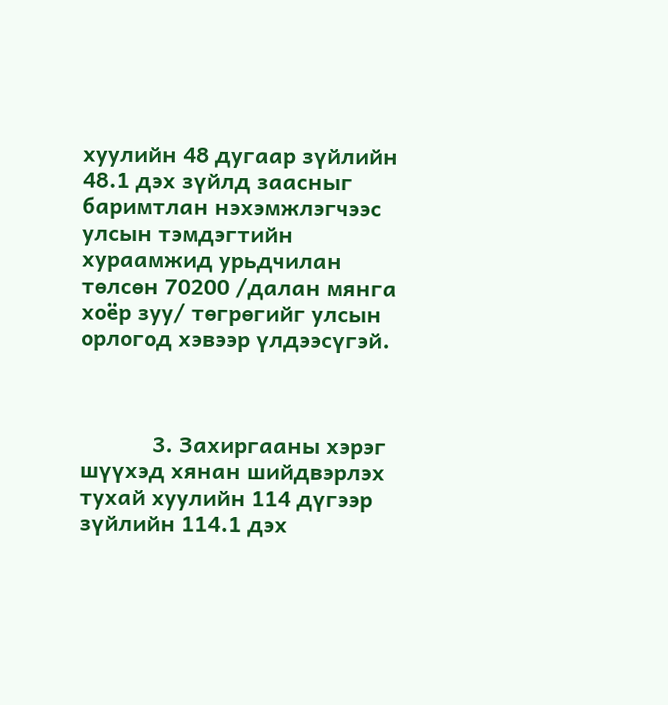хуулийн 48 дугаар зүйлийн 48.1 дэх зүйлд заасныг баримтлан нэхэмжлэгчээс улсын тэмдэгтийн хураамжид урьдчилан төлсөн 70200 /далан мянга хоёр зуу/ төгрөгийг улсын орлогод хэвээр үлдээсүгэй.



            3. Захиргааны хэрэг шүүхэд хянан шийдвэрлэх тухай хуулийн 114 дүгээр зүйлийн 114.1 дэх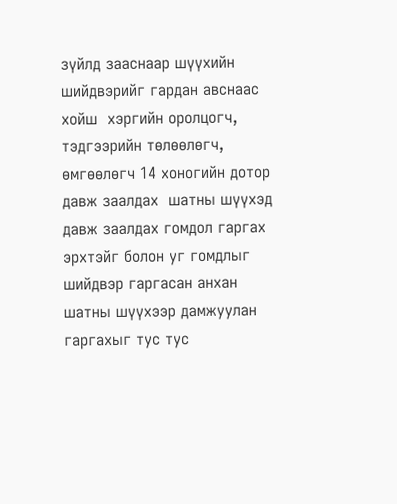зүйлд зааснаар шүүхийн шийдвэрийг гардан авснаас хойш  хэргийн оролцогч, тэдгээрийн төлөөлөгч, өмгөөлөгч 14 хоногийн дотор давж заалдах  шатны шүүхэд давж заалдах гомдол гаргах эрхтэйг болон уг гомдлыг шийдвэр гаргасан анхан шатны шүүхээр дамжуулан гаргахыг тус тус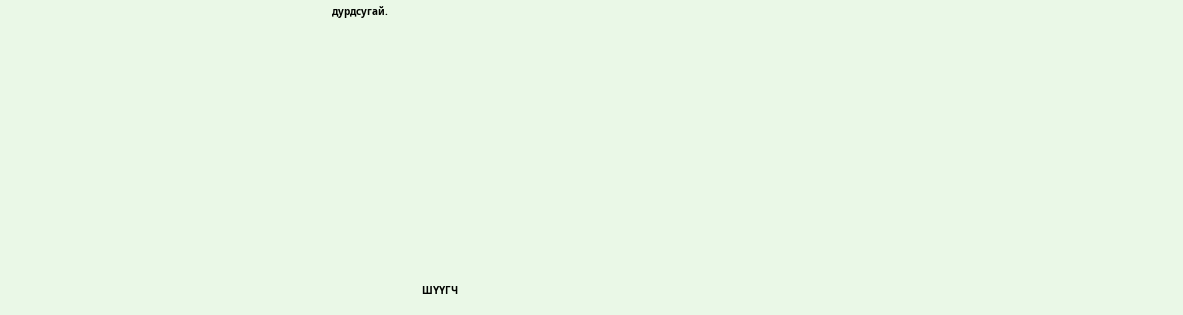дурдсугай.













                              ШҮҮГЧ